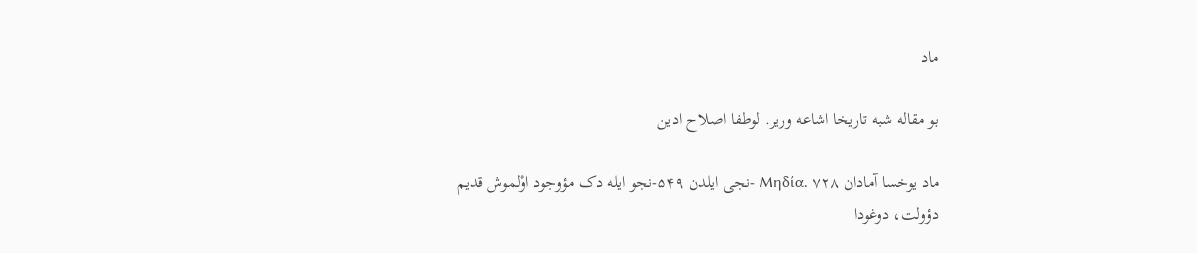ماد

بو مقاله شبه تاریخا اشاعه وریر. لوطفا اصلاح ادین

ماد یوخسا آمادان Μηδία. ۷۲۸ -نجی ایلدن ۵۴۹-نجو ایله دک مؤوجود اوْلموش قدیم دؤولت، دوغودا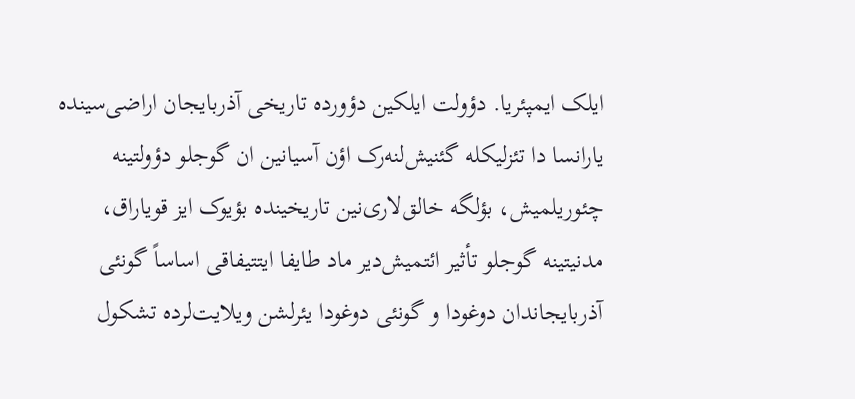ایلک ایمپئریا. دؤولت ایلکین دؤورده تاریخی آذربایجان اراضی‌سینده یارانسا دا تئزلیکله گئنیش‌لنه‌رک اؤن آسیانین ان گوجلو دؤولتینه چئوریلمیش، بؤلگه خالق‌لاری‌نین تاریخینده بؤیوک ایز قویاراق، مدنیتینه گوجلو تأثیر ائتمیش‌دیر ماد طایفا ایتتیفاقی اساساً گونئی آذربایجاندان دوغودا و گونئی دوغودا یئرلشن ویلایت‌لرده تشکول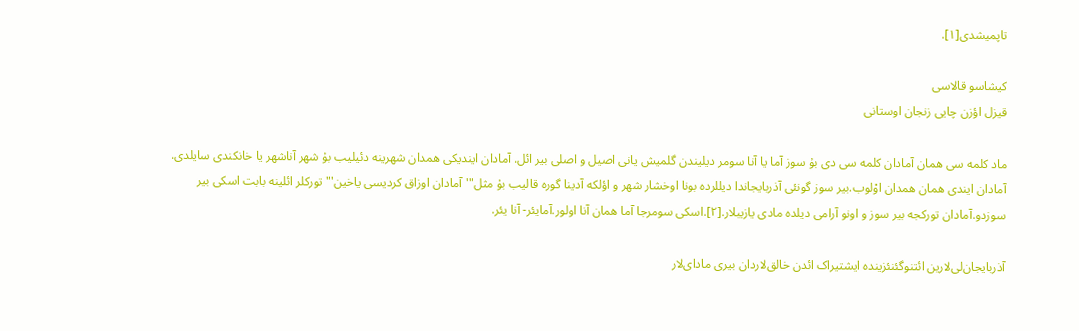تاپمیشدی[۱].

کیشاسو قالاسی
قیزل اؤزن چایی زنجان اوستانی

ماد کلمه سی همان آمادان کلمه سی دی بۇ سوز آما یا آنا سومر دیلیندن گلمیش یانی اصیل و اصلی بیر ائل. آمادان ایندیکی همدان شهرینه دئیلیب بۇ شهر آناشهر یا خانکندی سایلدی. آمادان ایندی همان همدان اوْلوب.بیر سوز گونئی آذربایجاندا دیللرده بونا اوخشار شهر و اؤلکه آدینا گوره قالیب بۇ مثل"'آمادان اوزاق کردیسی یاخین'" تورکلر ائلینه بابت اسکی بیر سوزدو.آمادان تورکجه بیر سوز و اونو آرامی دیلده مادی یازیبلار.[۲].اسکی سومرجا آما همان آنا اولور.آمایئر- آنا یئر.

آذربایجان‌لی‌لارین ائتنوگئنئزینده ایشتیراک ائدن خالق‌لاردان بیری مادای‌لار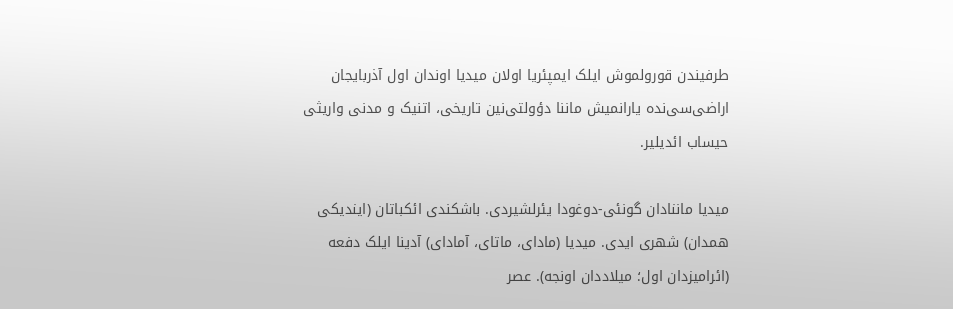طرفیندن قورولموش ایلک ایمپئریا اولان میدیا اوندان اول آذربایجان اراضی‌سی‌نده یارانمیش ماننا دؤولتی‌نین تاریخی، اتنیک و مدنی واریثی حیساب ائدیلیر.

میدیا ماننادان گونئی-دوغودا یئرلشیردی. باشکندی ائکباتان (ایندیکی همدان) شهری ایدی. میدیا (مادای، ماتای، آمادای) آدینا ایلک دفعه (ائراميزدان اول؛ ميلاددان اونجه). عصر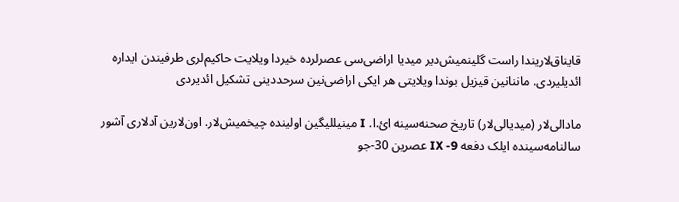قایناق‌لاریندا راست گلینمیش‌دیر میدیا اراضی‌سی عصرلرده خیردا ویلایت حاکیم‌لری طرفیندن ایداره ائدیلیردی. ماننانین قیزیل بوندا ویلایتی هر ایکی اراضی‌نین سرحددینی تشکیل ائدیردی

مادالی‌لار (میدیالی‌لار) تاریخ صحنه‌سینه ائ.ا. I مینیللیگین اولینده چیخمیش‌لار. اون‌لارین آدلاری آشور سالنامه‌سینده ایلک دفعه IX -9 عصرین 30-جو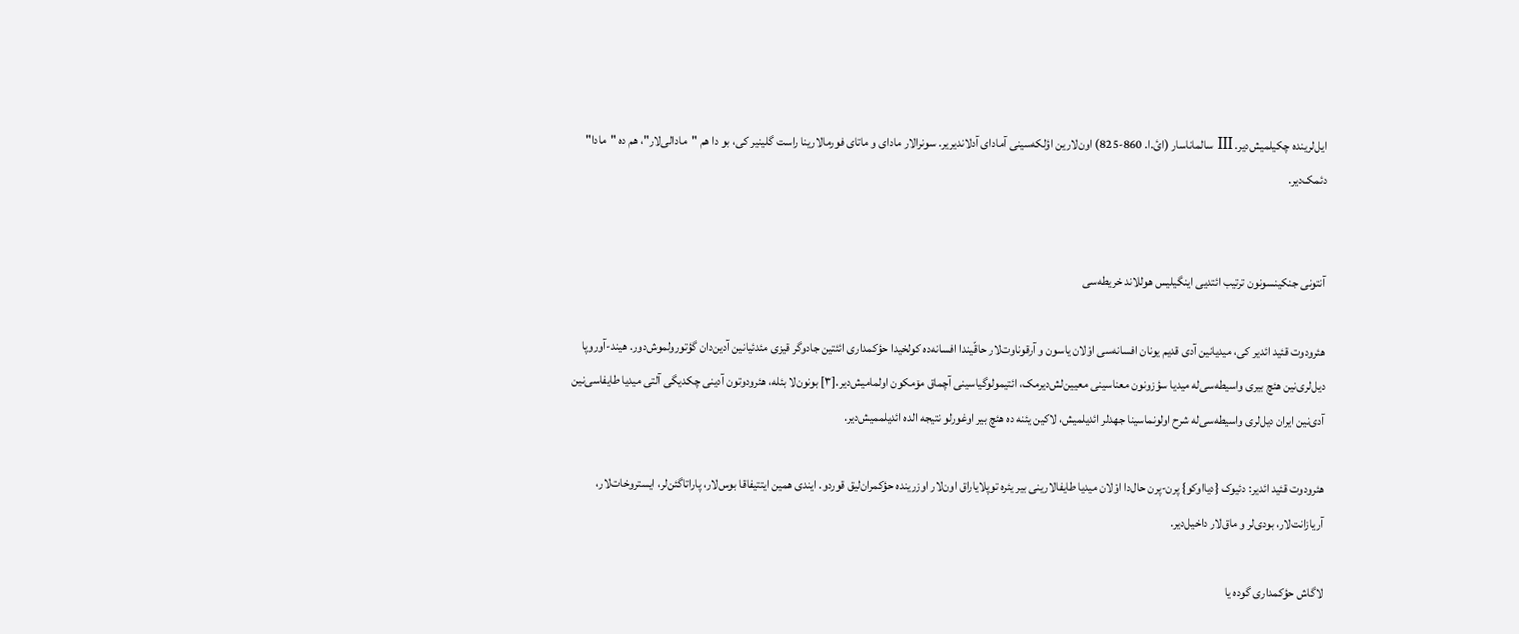ایل‌لرینده چکیلمیش‌دیر. III سالماناسار (ائ.ا. 860-825) اون‌لارین اؤلکه‌سینی آمادای آدلاندیریر. سونرالار مادای و ماتای فورمالارینا راست گلینیر کی، بو دا هم "مادالی‌لار"، هم ده "مادا" دئمک‌دیر.


آنتونی جنکینسونون ترتیب ائتدیی اینگیلیس هوللاند خریطه‌سی

هئرودوت قئید ائدیر کی، میدیانین آدی قدیم یونان افسانه‌سی اوْلان یاسون و آرقوناوت‌لار حاقّیندا افسانه‌ده کولخیدا حؤکمداری ائئتین جادوگر قیزی مئدئیانین آدین‌دان گؤتورولموش‌دور. هیند-آوروپا دیل‌لری‌نین هئچ بیری واسیطه‌سی‌له میدیا سؤزونون معناسینی معیین‌لش‌دیرمک، ائتیمولوگیاسینی آچماق مۆمکون اولمامیش‌دیر.[۳] بونون‌لا بئله، هئرودوتون آدینی چکدیگی آلتی میدیا طایفاسی‌نین آدی‌نین ایران دیل‌لری واسیطه‌سی‌له شرح اولونماسینا جهدلر ائدیلمیش، لاکین یئنه ده هئچ بیر اوغورلو نتیجه الده ائدیلممیش‌دیر.

هئرودوت قئید ائدیر: دئیوک {ديااوکو} پرن-پرن حال‌دا اوْلان میدیا طایفالارینی بیر یئره توپلایاراق اون‌لار اوزرینده حؤکمران‌لیق قوردو. ایندی همین ایتتیفاقا بوس‌لار، پاراتاگئن‌لر، ایستروخات‌لار، آریازانت‌لار، بودی‌لر و ماق‌لار داخیل‌دیر.

لاگاش حؤکمداری گوده یا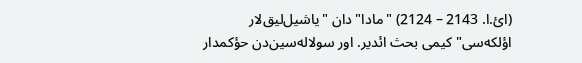(ائ.ا. 2143 – 2124) "مادا"دان "یاشیل‌لیق‌لار اؤلکه‌سی" کیمی بحث ائدیر. اور سولاله‌سین‌دن حؤکمدار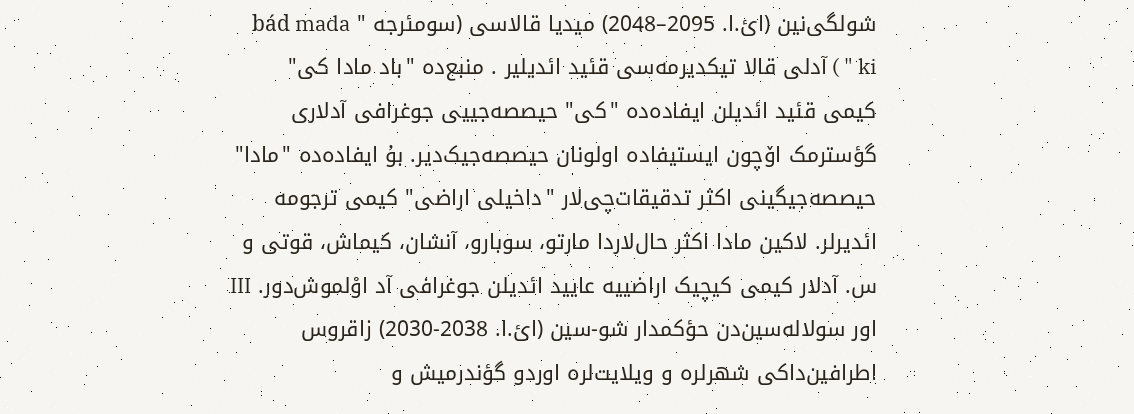شولگی‌نین (ائ.ا. 2095–2048) میدیا قالاسی (سومئرجه " bád mada ki " ) آدلی قالا تیکدیرمه‌سی قئید ائدیلیر . منبع‌ده "باد مادا کی" کیمی قئید ائدیلن ایفاده‌ده "کی" حیصصه‌جییی جوغرافی آدلاری گؤسترمک اۆچون ایستیفاده اولونان حیصصه‌جیک‌دیر. بۇ ایفاده‌ده "مادا" حیصصه‌جیگینی اکثر تدقیقات‌چی‌لار "داخیلی اراضی" کیمی ترجومه ائدیرلر. لاکین مادا اکثر حال‌لاردا مارتو، سوبارو، آنشان، کیماش، قوتی و س. آدلار کیمی کیچیک اراضییه عایید ائدیلن جوغرافی آد اوْلموش‌دور. III اور سولاله‌سین‌دن حؤکمدار شو-سین (ائ.ا. 2038-2030) زاقروس اطرافین‌داکی شهرلره و ویلایت‌لره اوردو گؤندرمیش و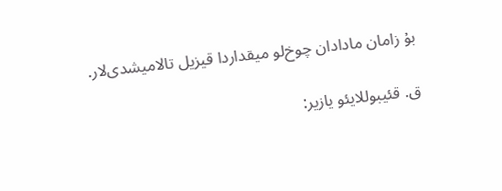بۇ زامان مادادان چوخ‌لو میقداردا قیزیل تالامیشدی‌لار.

ق. قئیبوللایئو یازیر: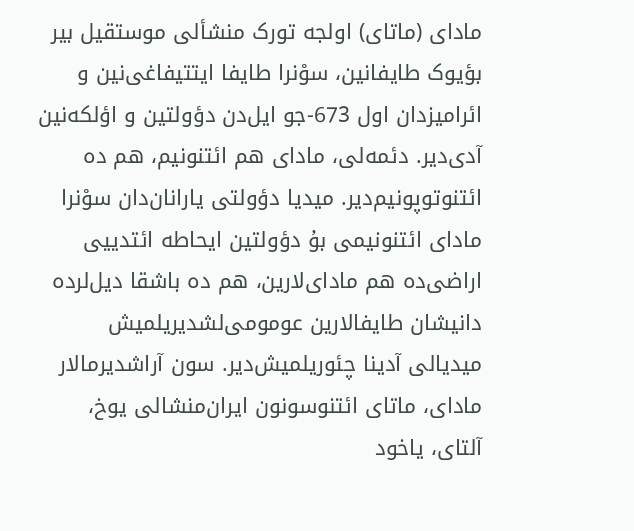مادای (ماتای) اولجه تورک منشألی موستقیل بیر بؤیوک طایفانین، سوْنرا طایفا ایتتیفاغی‌نین و ائرامیزدان اول 673-جو ایل‌دن دؤولتین و اؤلکه‌نین آدی‌دیر. دئمه‌لی، مادای هم ائتنونیم، هم ده ائتنوتوپونیم‌دیر. میدیا دؤولتی یارانان‌دان سوْنرا مادای ائتنونیمی بۇ دؤولتین ایحاطه ائتدییی اراضی‌ده هم مادای‌لارین، هم ده باشقا دیل‌لرده دانیشان طایفالارین عومومی‌لشدیریلمیش میدیالی آدینا چئوریلمیش‌دیر. سون آراشدیرمالار مادای، ماتای ائتنوسونون ایران‌منشالی یوخ، آلتای، یاخود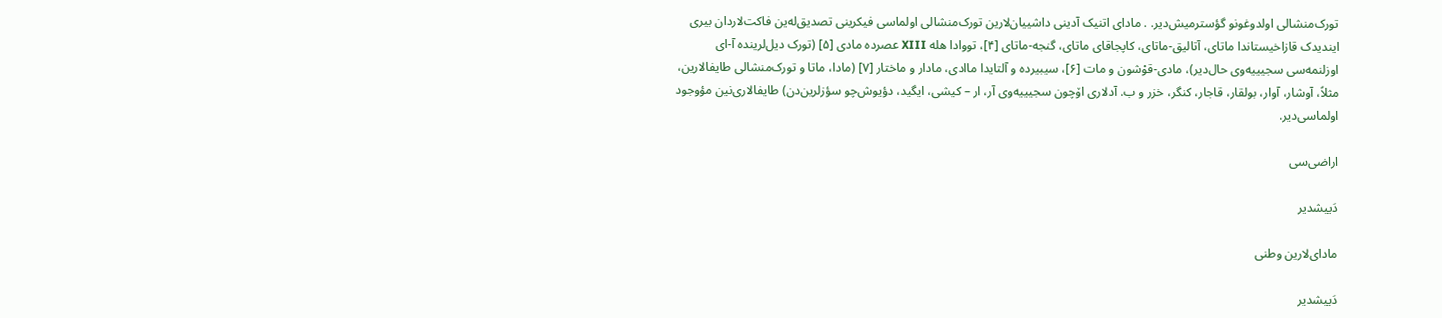تورک‌منشالی اولدوغونو گؤسترمیش‌دیر. . مادای اتنیک آدینی داشییان‌لارین تورک‌منشالی اولماسی فیکرینی تصدیق‌له‌ین فاکت‌لاردان بیری ایندیدک قازاخیستاندا ماتای، آتالیق-ماتای، کاپجاقای ماتای، گنجه-ماتای [۴]، تووادا هله XIII عصرده مادی [۵] (تورک دیل‌لرینده آ-ای اوزلنمه‌سی سجیییه‌وی حال‌دیر)، مادی-قوْشون و مات [۶]، سیبیرده و آلتایدا ماادی، مادار و ماختار [۷] (مادا، ماتا و تورک‌منشالی طایفالارین، مثلاً، آوشار، آوار، بولقار، قاجار، کنگر، خزر و ب. آدلاری اۆچون سجیییه‌وی آر، ار – کیشی، ایگید، دؤیوش‌چو سؤزلرین‌دن) طایفالاری‌نین مؤوجود اولماسی‌دیر.

اراضی‌سی

دَییشدیر

مادای‌لارین وطنی

دَییشدیر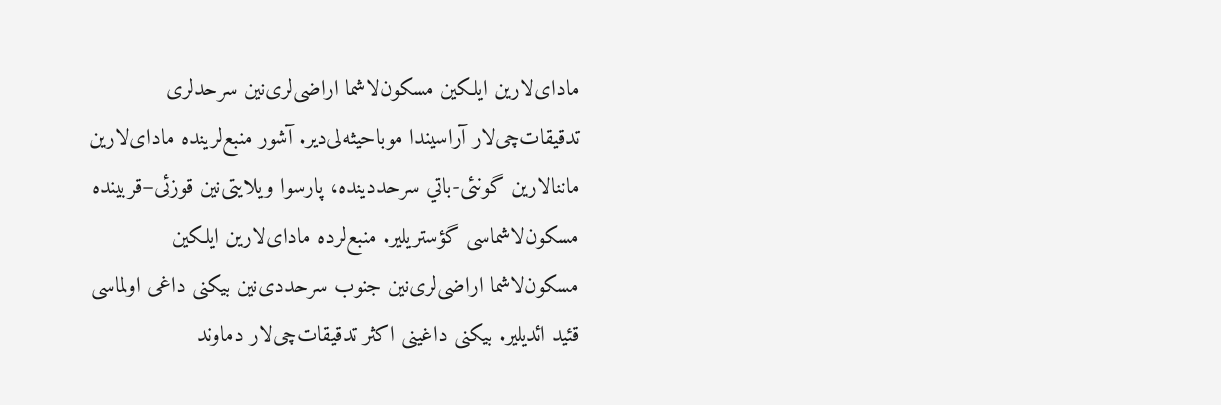مادای‌لارین ایلکین مسکون‌لاشما اراضی‌لری‌نین سرحدلری تدقیقات‌چی‌لار آراسیندا موباحیثه‌لی‌دیر. آشور منبع‌لرینده مادای‌لارین ماننالارین گونئی-باتي سرحددینده، پارسوا ویلایتی‌نین قوزئی–قربینده مسکون‌لاشماسی گؤستریلیر. منبع‌لرده مادای‌لارین ایلکین مسکون‌لاشما اراضی‌لری‌نین جنوب سرحددی‌نین بیکنی داغی اولماسی قئید ائدیلیر. بیکنی داغینی اکثر تدقیقات‌چی‌لار دماوند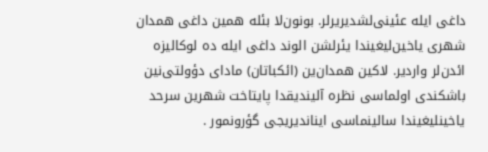داغی ایله عئینی‌لشدیریرلر. بونون‌لا بئله همین داغی همدان شهری یاخین‌لیغیندا یئرلشن الوند داغی ایله ده لوکالیزه ائدن‌لر واردیر. لاکین همدان‌ین (ائکباتان) مادای دؤولتی‌نین باشکندی اولماسی نظره آلیندیقدا پایتاخت شهرین سرحد یاخینلیغیندا سالینماسی ایناندیریجی گؤرونمور .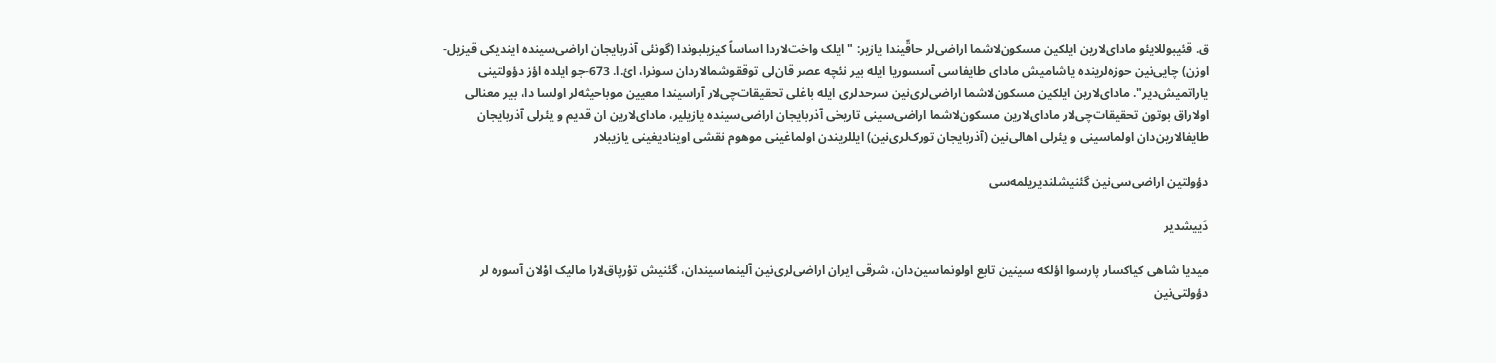ق. قئیبوللایئو مادای‌لارین ایلکین مسکون‌لاشما اراضی‌لر حاقّیندا یازیر: "ایلک واخت‌لاردا اساساً کیزیلبوندا (گونئی آذربایجان اراضی‌سینده ایندیکی قیزیل-اوزن) چایی‌نین حوزه‌لرینده یاشامیش مادای طایفاسی آسسوریا ایله بیر نئچه عصر قان‌لی توققوشمالاردان سونرا، ائ.ا. 673-جو ایلده اؤز دؤولتینی یاراتمیش‌دیر". مادای‌لارین ایلکین مسکون‌لاشما اراضی‌لری‌نین سرحدلری ایله باغلی تحقیقات‌چی‌لار آراسیندا معیین موباحیثه‌لر اولسا دا، بیر معنالی اولاراق بوتون تحقیقات‌چی‌لار مادای‌لارین مسکون‌لاشما اراضی‌سینی تاریخی آذربایجان اراضی‌سینده یازیلیر، مادای‌لارین ان قدیم و یئرلی آذربایجان طایفالارین‌دان اولماسینی و یئرلی اهالی‌نین (آذربایجان تورک‌لری‌نین) ایللریندن اولماغینی موهوم نقشی اوینادیغینی یازیبلار

دؤولتین اراضی‌سی‌نین گئنیشلندیریلمه‌سی

دَییشدیر

میدیا شاهی کیاکسار پارسوا اؤلکه سینین تابع اولونماسین‌دان، شرقی ایران اراضی‌لری‌نین آلینماسیندان، گئنیش توْرپاق‌لارا مالیک اوْلان آسوره لر دؤولتی‌نین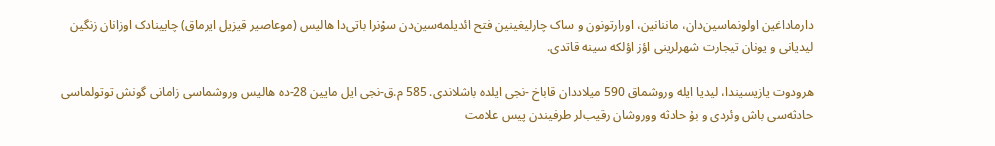دارماداغین اولونماسین‌دان، ماننانین، اورارتونون و ساک چارلیغینین فتح ائدیلمه‌سین‌دن سوْنرا باتی‌دا هالیس (موعاصیر قیزیل ایرماق) چایینادک اوزانان زنگین لیدیانی و یونان تیجارت شهرلرینی اؤز اؤلکه سینه قاتدی.

هرودوت یازیسیندا، لیدیا ایله وروشماق 590 میلاددان قاباخ -نجی ایلده باشلاندی. 585 م.ق-نجی ایل مایین 28-ده هالیس وروشماسی زامانی گونش توتولماسی حادثه‌سی باش وئردی و بۇ حادثه ووروشان رقیب‌لر طرفیندن پیس علامت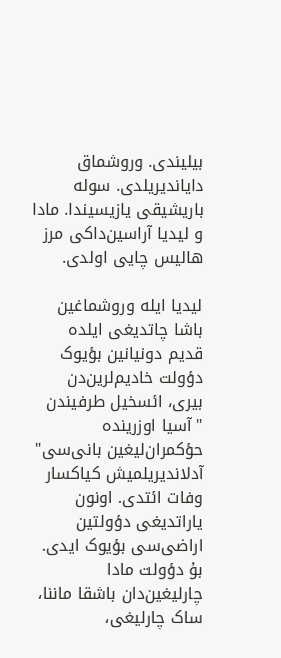بیلیندی. وروشماق دایاندیریلدی. سوله باریشیقی یازیسیندا. مادا و لیدیا آراسین‌داکی مرز هالیس چایی اولدی.

لیدیا ایله وروشماغین باشا چاتدیغی ایلده قدیم دونیانین بؤیوک دؤولت خادیم‌لرین‌دن بیری، ائسخیل طرفیندن "آسیا اوزرینده حؤکمران‌لیغین بانی‌سی" آدلاندیریلمیش کیاکسار وفات ائتدی. اونون یاراتدیغی دؤولتین اراضی‌سی بؤیوک ایدی. بۇ دؤولت مادا چارلیغین‌دان باشقا ماننا، ساک چارلیغی،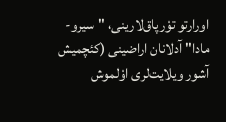اورارتو توْرپاق‌لارینی، "سیرو-مادا" آدلانان اراضینی (کئچمیش آشور ویلایت‌لری اوْلموش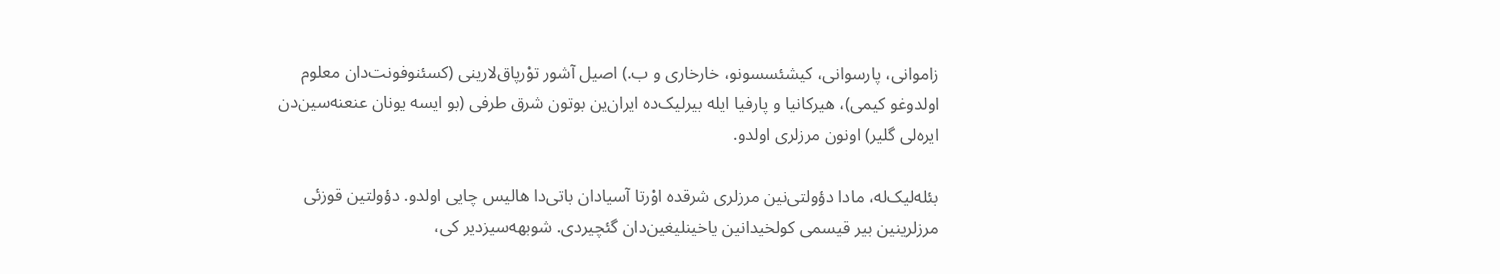زاموانی، پارسوانی، کیشئسسونو، خارخاری و ب.) اصیل آشور توْرپاق‌لارینی (کسئنوفونت‌دان معلوم اولدوغو کیمی)، هیرکانیا و پارفیا ایله بیرلیک‌ده ایران‌ین بوتون شرق طرفی (بو ایسه یونان عنعنه‌سین‌دن ایره‌لی گلیر) اونون مرزلری اولدو.

بئله‌لیک‌له، مادا دؤولتی‌نین مرزلری شرقده اوْرتا آسیادان باتی‌دا هالیس چایی اولدو. دؤولتین قوزئی مرزلرینین بیر قیسمی کولخیدانین یاخینلیغین‌دان گئچیردی. شوبهه‌سیزدیر کی،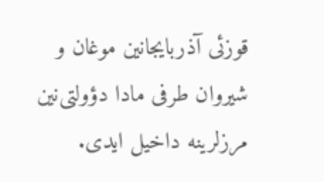قوزئی آذربایجانین موغان و شیروان طرفی مادا دؤولتی‌نین مرزلرینه داخیل ایدی.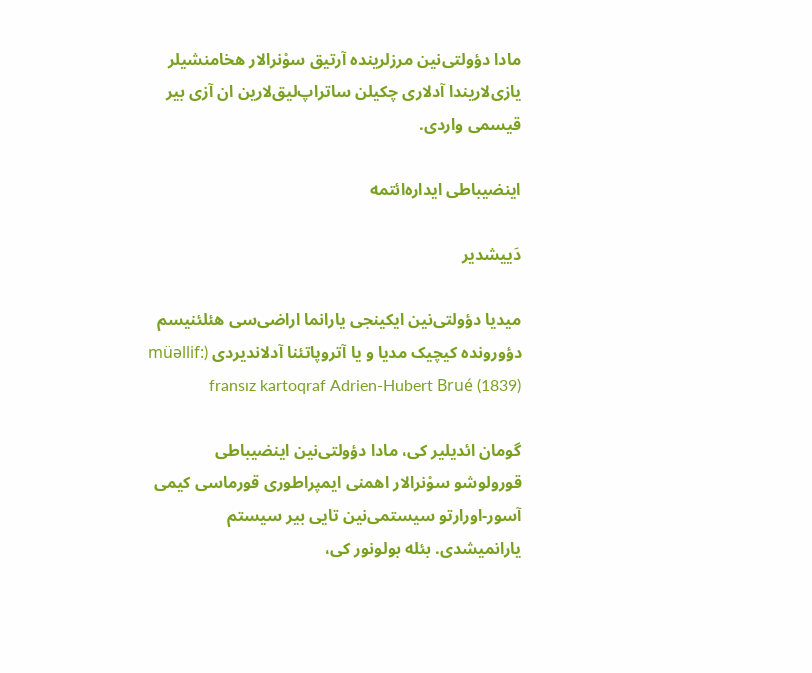مادا دؤولتی‌نین مرزلرینده آرتیق سوْنرالار هخامنشیلر یازی‌لاریندا آدلاری چکیلن ساتراپ‌لیق‌لارین ان آزی بیر قیسمی واردی.

اینضیباطی ایداره‌ائتمه

دَییشدیر

میدیا دؤولتی‌نین ایکینجی یارانما اراضی‌سی هئلئنیسم دؤورونده کیچیک مدیا و یا آتروپاتئنا آدلاندیردی (müəllif: fransız kartoqraf Adrien-Hubert Brué (1839)

گومان ائدیلیر کی، مادا دؤولتی‌نین اینضیباطی قورولوشو سوْنرالار اهمنی ایمپراطوری قورماسی کیمی آسور-اورارتو سیستمی‌نین تایی بیر سیستم یارانمیشدی. بئله بولونور کی،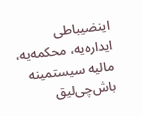اینضیباطی ایداره‌یه، محکمه‌یه، مالیه سیستمینه باش‌چی‌لیق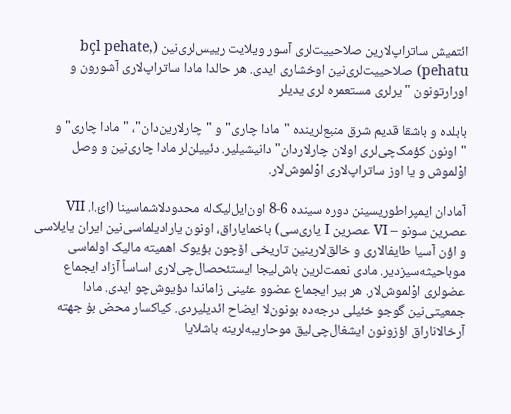ائتمیش ساتراپ‌لارین صلاحییت‌لری آسور ویلایت رییس‌لری‌نین (bçl pehate, pehatu) صلاحییت‌لری‌نین اوخشاری ایدی. هر حالدا مادا ساتراپ‌لاری آشورون و اورارتونون "یرلری مستعمره لری یدیلر

بابلده و باشقا قدیم شرق منبع‌لرینده "مادا چاری" و "چارلارین‌دان"، "مادا چاری" و "اونون کؤمک‌چی‌لری اولان چارلاردان" دانیشیلیر. دئییلن‌لر مادا چاری‌نین و وصل اوْلموش و یا اوز ساتراپ‌لاری اوْلموش‌لار.

آمادان ایمپراطوریسینن دوره سینده 6-8 اون‌ایل‌لیک‌له محدودلاشماسینا (ائ.ا. VII عصرین سونو – VI عصرین I یاری‌سی) باخمایاراق، اونون یارادیلماسی‌نین ایران یایلاسی و اؤن آسیا طایفالاری و خالق‌لارینین تاریخی اۆچون بؤیوک اهمیته مالیک اولماسی موباحیثه‌سیزدیر. مادی نعمت‌لرین باش‌لیجا ایستئحصال‌چی‌لاری اساساً آزاد ایجماع عضولری اوْلموش‌لار. هر بیر ایجماع عضوو عئینی زاماندا دؤیوش‌چو ایدی. مادا جمعیتی‌نین گوجو خئیلی درجه‌ده بونون‌لا ایضاح ائدیلیردی. کیاکسار محض بۇ جهته آرخالاناراق اؤزونون ایشغال‌چی‌لیق موحاریبه‌لرینه باشلایا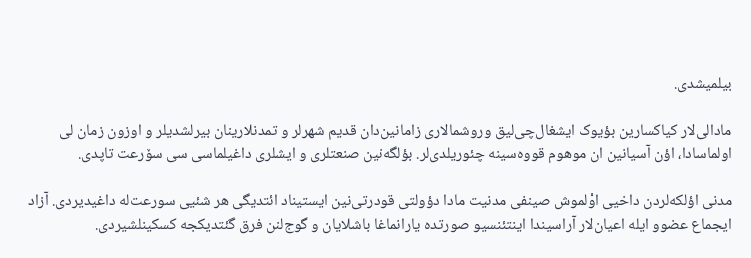بیلمیشدی.

مادالی‌لار کیاکسارین بؤیوک ایشغال‌چی‌لیق وروشمالاری زامانین‌دان قدیم شهرلر و تمدنلارینان بیرلشدیلر و اوزون زمان لی اولماسادا، اؤن آسیانین ان موهوم قووه‌سینه چئوریلدی‌لر. بؤلگه‌نین صنعتلری و ایشلری داغیلماسی سی سۆرعت تاپدی.

مدنی اؤلکه‌لردن داخیی اوْلموش صینفی مدنیت مادا دؤولتی قودرتی‌نین ایستیناد ائتدیگی هر شئیی سورعت‌له داغیدیردی. آزاد ایجماع عضوو ایله اعیان‌لار آراسیندا اینتئنسیو صورتده یارانماغا باشلایان و گوج‌لنن فرق گئتدیکجه کسکینلشیردی.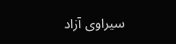سیراوی آزاد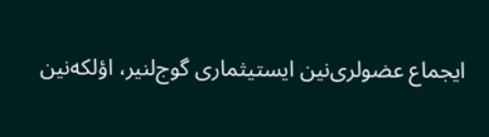ایجماع عضولری‌نین ایستیثماری گوج‌لنیر، اؤلکه‌نین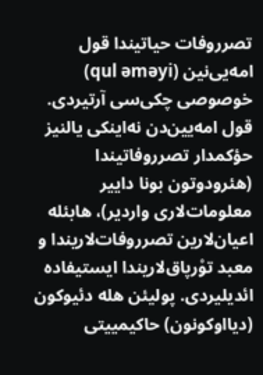تصرروفات حیاتیندا قول امه‌یی‌نین (qul əməyi) خوصوصی چکی‌سی آرتیردی. قول امه‌یین‌دن نه‌اینکی یالنیز حؤکمدار تصرروفاتیندا (هئرودوتون بونا داییر معلومات‌لاری واردیر)، هابئله اعیان‌لارین تصرروفات‌لاریندا و معبد توْرپاق‌لاریندا ایستیفاده ائدیلیردی. پولیئن هله دئیوکون (ديااوکونون) حاکیمییتی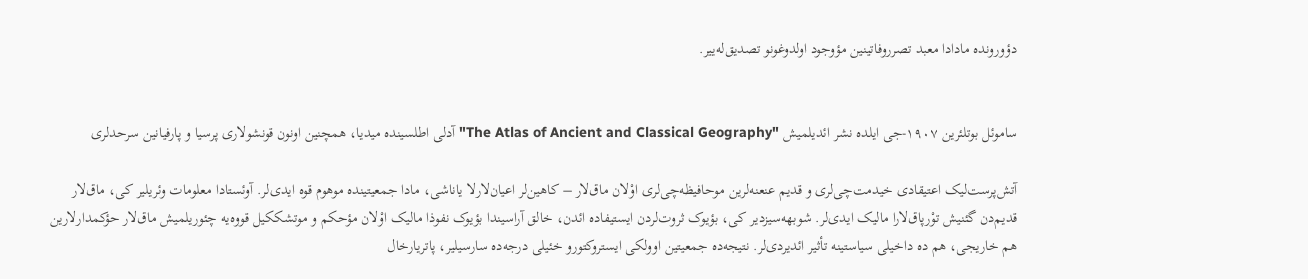دؤورونده مادادا معبد تصرروفاتینین مؤوجود اولدوغونو تصدیق‌له‌ییر.


ساموئل بوتلئرین ۱۹۰۷-جی ایلده نشر ائدیلمیش "The Atlas of Ancient and Classical Geography" آدلی اطلسینده میدیا، همچنین اونون قونشولاری پرسیا و پارفیانین سرحدلری

آتش‌پرست‌لیک اعتیقادی خیدمت‌چی‌لری و قدیم عنعنه‌لرین موحافیظه‌چی‌لری اوْلان ماق‌لار – کاهین‌لر اعیان‌لارلا یاناشی، مادا جمعیتینده موهوم قوه ایدی‌لر. آوئستادا معلومات وئریلیر کی، ماق‌لار قدیم‌دن گئنیش توْرپاق‌لارا مالیک ایدی‌لر. شوبهه‌سیزدیر کی، بؤیوک ثروت‌لردن ایستیفاده ائدن، خالق آراسیندا بؤیوک نفوذا مالیک اوْلان مؤحکم و موتشککیل قووه‌یه چئوریلمیش ماق‌لار حؤکمدارلارین هم خاریجی، هم ده داخیلی سیاستینه تأثیر ائدیردی‌لر. نتیجه‌ده جمعیتین اوولکی ایستروکتورو خئیلی درجه‌ده سارسیلیر، پاتریارخال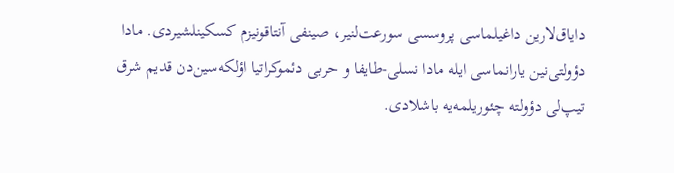دایاق‌لارین داغیلماسی پروسسی سورعت‌لنیر، صینفی آنتاقونیزم کسکینلشیردی. مادا دؤولتی‌نین یارانماسی ایله مادا نسلی-طایفا و حربی دئموکراتیا اؤلکه‌سین‌دن قدیم شرق تیپ‌لی دؤولته چئوریلمه‌یه باشلادی.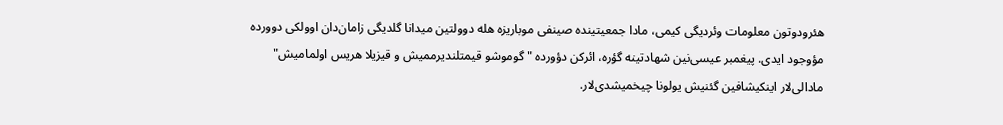هئرودوتون معلومات وئردیگی کیمی، مادا جمعیتینده صینفی موباریزه هله دوولتین میدانا گلدیگی زامان‌دان اوولکی دوورده مؤوجود ایدی. پیغمبر عیسی‌نین شهادتینه گؤره، ائرکن دؤورده "گوموشو قیمتلندیرممیش و قیزیلا هریس اولمامیش" مادالی‌لار اینکیشافین گئنیش یولونا چیخمیشدی‌لار.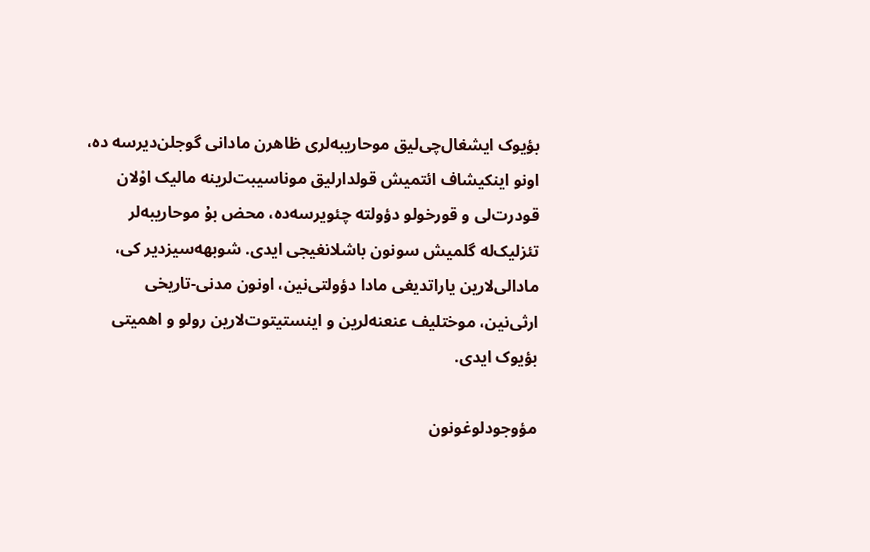بؤیوک ایشغال‌چی‌لیق موحاریبه‌لری ظاهرن مادانی گوجلن‌دیرسه ده، اونو اینکیشاف ائتمیش قولدارلیق موناسیبت‌لرینه مالیک اوْلان قودرت‌لی و قورخولو دؤولته چئویرسه‌ده، محض بۇ موحاریبه‌لر تئزلیک‌له گلمیش سونون باشلانغیجی ایدی. شوبهه‌سیزدیر کی، مادالی‌لارین یاراتدیغی مادا دؤولتی‌نین، اونون مدنی-تاریخی ارثی‌نین، موختلیف عنعنه‌لرین و اینستیتوت‌لارین رولو و اهمیتی بؤیوک ایدی.

مؤوجودلوغونون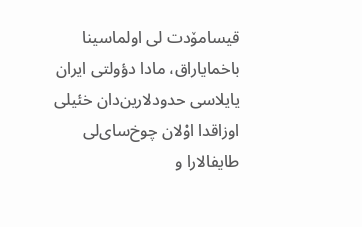قیسامۆدت ‌لی اولماسینا باخمایاراق، مادا دؤولتی ایران یایلاسی حدودلارین‌دان خئیلی اوزاقدا اوْلان چوخ‌سای‌لی طایفالارا و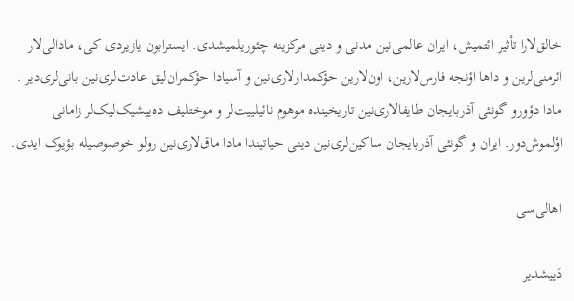خالق‌لارا تأثیر ائتمیش، ایران عالمی‌نین مدنی و دینی مرکزینه چئوریلمیشدی. ایسترابون یازیردی کی، مادالی‌لار ائرمنی‌لرین و داها اؤنجه فارس‌لارین، اون‌لارین حؤکمدارلاری‌نین و آسیادا حؤکمران‌لیق عادت‌لری‌نین بانی‌لری‌دیر . مادا دؤورو گونئی آذربایجان طایفالاری‌نین تاریخینده موهوم نائیلییت‌لر و موختلیف ده‌ییشیک‌لیک‌لر زامانی اوْلموش‌دور. ایران و گونئی آذربایجان ساکین‌لری‌نین دینی حیاتیندا مادا ماق‌لاری‌نین رولو خوصوصیله بؤیوک ایدی.

اهالی‌سی

دَییشدیر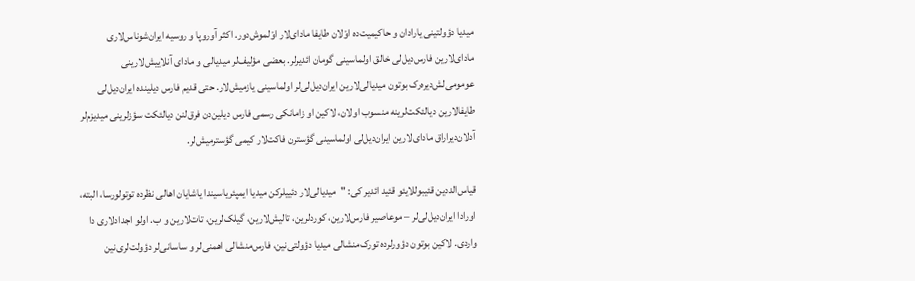میدیا دؤولتینی یارادان و حاکیمیت‌ده اوْلان طایفا مادای‌لار اوْلموش‌دور. اکثر آوروپا و روسیه ایران‌شوناس‌لاری مادای‌لارین فارس‌دیل‌لی خالق اولماسینی گومان ائدیرلر. بعضی مؤلیف‌لر میدیالی و مادای آنلاییش‌لارینی عومومی‌لش‌دیره‌رک بوتون میدیالی‌لارین ایران‌دیل‌لی‌لر اولماسینی یازمیش‌لار. حتی قدیم فارس دیلینده ایران‌دیل‌لی طایفالارین دیالئکت‌لرینه منسوب اولان، لاکین او زامانکی رسمی فارس دیلین‌دن فرق‌لنن دیالئکت سؤزلرینی میدیزم‌لر آدلان‌دیراراق مادای‌لارین ایران‌دیل‌لی اولماسینی گؤسترن فاکت‌لار کیمی گؤسترمیش‌لر.

قیاس‌الددین قئیبوللایئو قئید ائدیر کی: "میدیالی‌لار دئییلرکن میدیا ایمپئریاسیندا یاشایان اهالی نظرده توتولورسا، البته، اورادا ایران‌دیل‌لی‌لر – موعاصیر فارس‌لارین، کوردلرین، تالیش‌لارین، گیلک‌لرین، تات‌لارین و ب. اولو اجدادلاری دا واردی. لاکین بوتون دؤورلرده تورک‌منشالی میدیا دؤولتی‌نین، فارس‌منشالی اهمنی‌لر و ساسانی‌لر دؤولت‌لری‌نین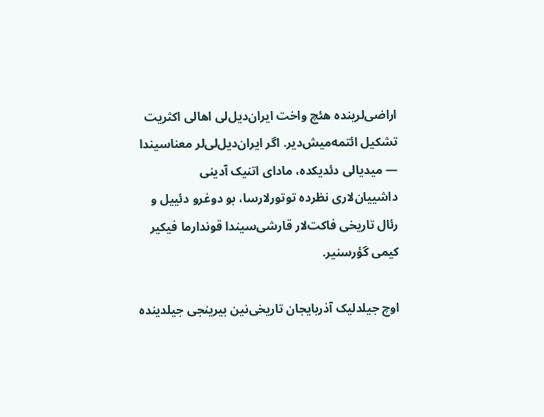اراضی‌لرینده هئچ واخت ایران‌دیل‌لی اهالی اکثریت تشکیل ائتمه‌میش‌دیر. اگر ایران‌دیل‌لی‌لر معناسیندا ― میدیالی دئدیکده، مادای اتنیک آدینی داشییان‌لاری نظرده توتورلارسا، بو دوغرو دئییل و رئال تاریخی فاکت‌لار قارشی‌سیندا قوندارما فیکیر کیمی گؤرسنیر.

اوچ جیلدلیک آذربایجان تاریخی‌نین بیرینجی جیلدینده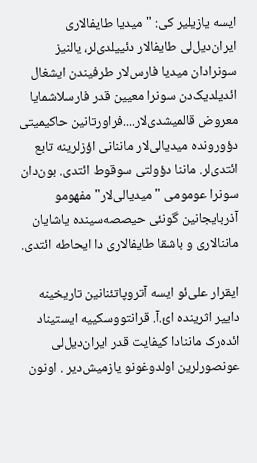ایسه یازیلیر کی: "میدیا طایفالاری ایران‌دیل‌لی طایفالار دئییلدی‌لر، یالنیز سونرادان میدیا فارس‌لار طرفیندن ایشغال ائدیلدیک‌دن سونرا معیین قدر فارسلاشمایا معروض قالمیشدی‌لار....فراورتانین حاکیمیتی دؤورونده میدیالی‌لار ماننانی اؤزلرینه تابع ائتدی‌لر. ماننا دؤولتی سوقوط ائتدی. بون‌دان سونرا عومومی "میدیالی‌لار" مفهومو آذربایجانین گونئی حیصصه‌سینده یاشایان ماننالاری و باشقا طایفالاری دا ایحاطه ائتدی.

ایقرار علی‌ئو ایسه آتروپاتئنانین تاریخینه داییر اثرینده ائ.آ. قرانتووسکییه ایستیناد ائده‌رک ماننادا کیفایت قدر ایران‌دیل‌لی عونصورلرین اولدوغونو یازمیش‌دیر . اونون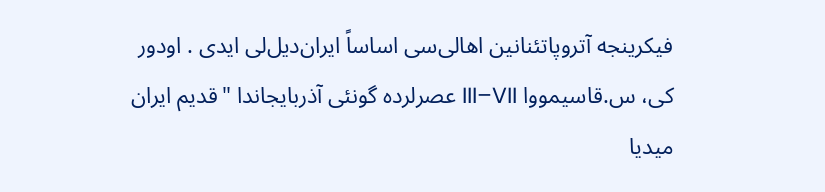فیکرینجه آتروپاتئنانین اهالی‌سی اساساً ایران‌دیل‌لی ایدی . اودور کی، س.قاسیمووا III–VII عصرلرده گونئی آذربایجاندا "قدیم ایران میدیا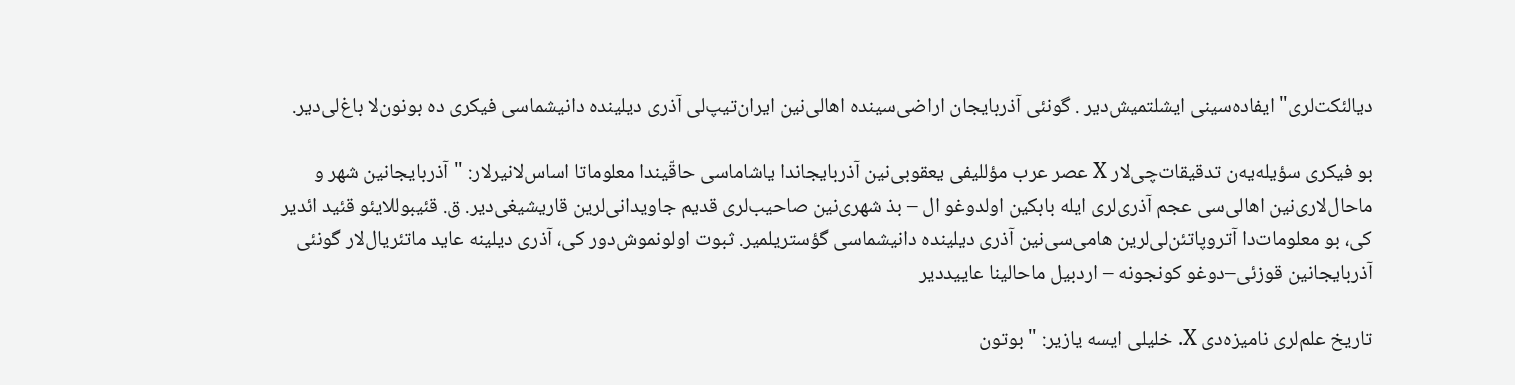دیالئکت‌لری" ایفاده‌سینی ایشلتمیش‌دیر . گونئی آذربایجان اراضی‌سینده اهالی‌نین ایران‌تیپ‌لی آذری دیلینده دانیشماسی فیکری ده بونون‌لا باغ‌لی‌دیر.

بو فیکری سؤیله‌یه‌ن تدقیقات‌چی‌لار X عصر عرب مؤللیفی یعقوبی‌نین آذربایجاندا یاشاماسی حاقّیندا معلوماتا اساس‌لانیرلار: "آذربایجانین شهر و ماحال‌لاری‌نین اهالی‌سی عجم آذری‌لری ایله بابکین اولدوغو ال – بذ شهری‌نین صاحیب‌لری قدیم جاویدانی‌لرین قاریشیغی‌دیر. ق. قئیبوللایئو قئید ائدیر کی، بو معلومات‌دا آتروپاتئن‌لی‌لرین هامی‌سی‌نین آذری دیلینده دانیشماسی گؤستریلمیر. ثبوت اولونموش‌دور کی، آذری دیلینه عاید ماتئریال‌لار گونئی آذربایجانین قوزئی–دوغو کونجونه – اردبیل ماحالینا عاییددیر

تاریخ علم‌لری نامیزه‌دی X. خلیلی ایسه یازیر: "بوتون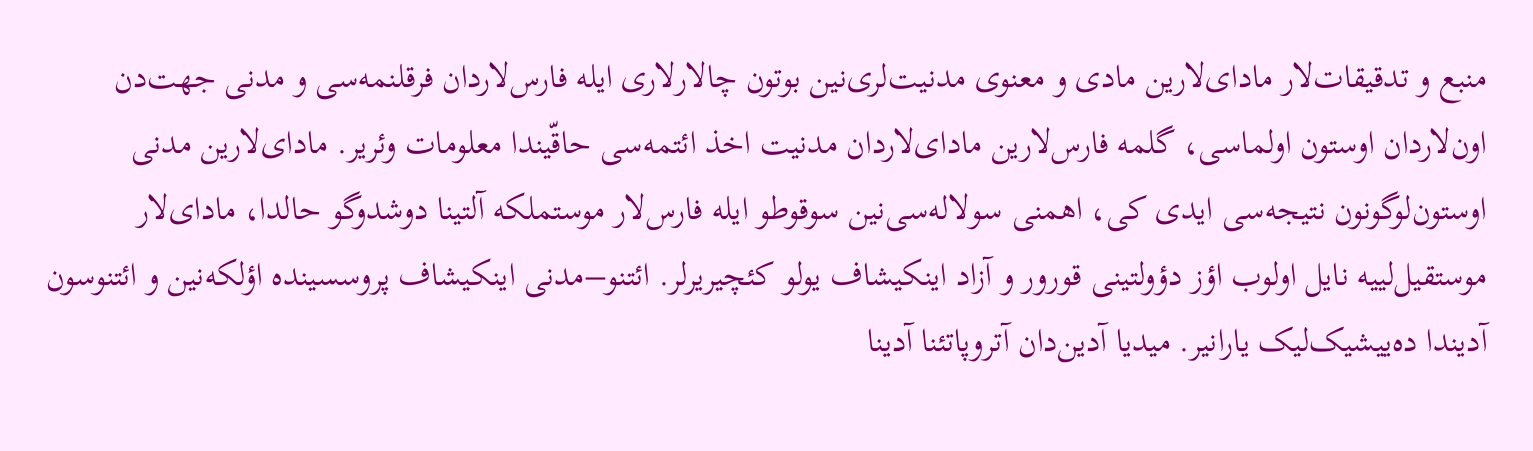منبع و تدقیقات‌لار مادای‌لارین مادی و معنوی مدنیت‌لری‌نین بوتون چالارلاری ایله فارس‌لاردان فرقلنمه‌سی و مدنی جهت‌دن اون‌لاردان اوستون اولماسی، گلمه فارس‌لارین مادای‌لاردان مدنیت اخذ ائتمه‌سی حاقّیندا معلومات وئریر. مادای‌لارین مدنی اوستون‌لوگونون نتیجه‌سی ایدی کی، اهمنی سولاله‌سی‌نین سوقوطو ایله فارس‌لار موستملکه آلتینا دوشدوگو حالدا، مادای‌لار موستقیل‌لییه نایل اولوب اؤز دؤولتینی قورور و آزاد اینکیشاف یولو کئچیریرلر. ائتنو–مدنی اینکیشاف پروسسینده اؤلکه‌نین و ائتنوسون آدیندا ده‌ییشیک‌لیک یارانیر. میدیا آدین‌دان آتروپاتئنا آدینا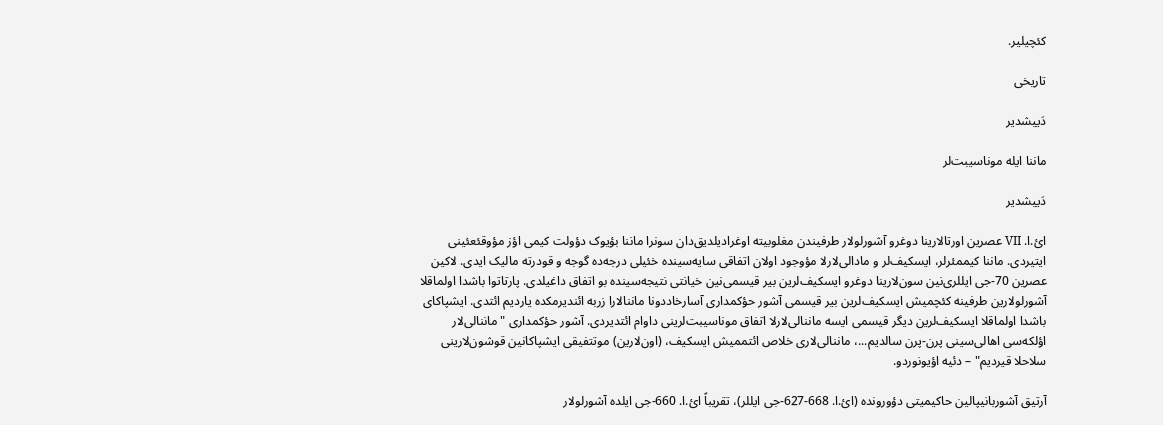کئچیلیر.

تاریخی

دَییشدیر

ماننا ایله موناسیبت‌لر

دَییشدیر

ائ.ا. VII عصرین اورتالارینا دوغرو آشورلولار طرفیندن مغلوبیته اوغرادیلدیق‌دان سونرا ماننا بؤیوک دؤولت کیمی اؤز مؤوقئعئینی ایتیردی. ماننا کیممئرلر، ایسکیف‌لر و مادالی‌لارلا مؤوجود اولان اتفاقی سایه‌سینده خئیلی درجه‌ده گوجه و قودرته مالیک ایدی. لاکین عصرین 70-جی ایللری‌نین سون‌لارینا دوغرو ایسکیف‌لرین بیر قیسمی‌نین خیانتی نتیجه‌سینده بو اتفاق داغیلدی. پارتاتوا باشدا اولماقلا آشورلولارین طرفینه کئچمیش ایسکیف‌لرین بیر قیسمی آشور حؤکمداری آسارخاددونا ماننالارا زربه ائندیرمکده یاردیم ائتدی. ایشپاکای باشدا اولماقلا ایسکیف‌لرین دیگر قیسمی ایسه ماننالی‌لارلا اتفاق موناسیبت‌لرینی داوام ائتدیردی. آشور حؤکمداری "ماننالی‌لار اؤلکه‌سی اهالی‌سینی پرن-پرن سالدیم...، ماننالی‌لاری خلاص ائتممیش ایسکیف، (اون‌لارین) موتتفیقی ایشپاکانین قوشون‌لارینی سلاحلا قیردیم" – دئیه اؤیونوردو.

آرتیق آشوربانیپالین حاکیمیتی دؤورونده (ائ.ا. 668-627-جی ایللر)، تقریباً ائ.ا. 660-جی ایلده آشورلولار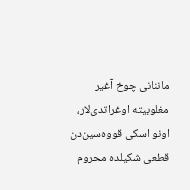ماننانی چوخ آغیر مغلوبیته اوغراتدی‌لار، اونو اسکی قووه‌سین‌دن قطعی شکیلده محروم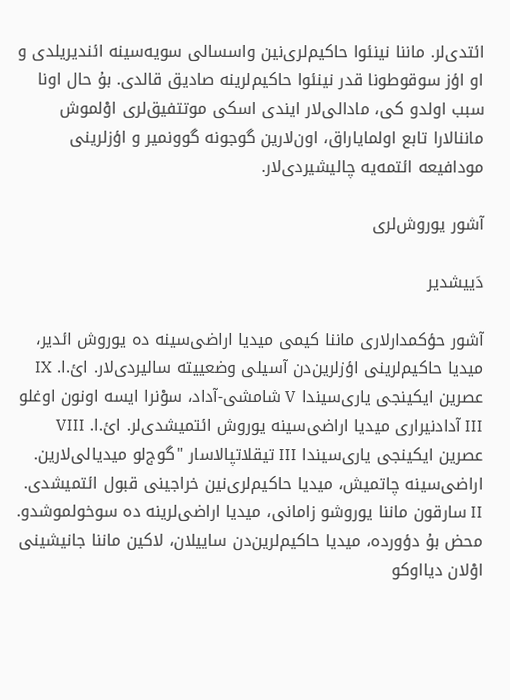ائتدی‌لر. ماننا نینئوا حاکیم‌لری‌نین واسسالی سویه‌سینه ائندیریلدی و او اؤز سوقوطونا قدر نینئوا حاکیم‌لرینه صادیق قالدی. بۇ حال اونا سبب اولدو کی، مادالی‌لار ایندی اسکی موتتفیق‌لری اوْلموش ماننالارا تابع اولمایاراق، اون‌لارین گوجونه گوونمیر و اؤزلرینی مودافیعه ائتمه‌یه چالیشیردی‌لار.

آشور یوروش‌لری

دَییشدیر

آشور حؤکمدارلاری ماننا کیمی میدیا اراضی‌سینه ده یوروش ائدیر، میدیا حاکیم‌لرینی اؤزلرین‌دن آسیلی وضعییته سالیردی‌لار. ائ.ا. IX عصرین ایکینجی یاری‌سیندا V شامشی-آداد، سوْنرا ایسه اونون اوغلو III آدادنیراری میدیا اراضی‌سینه یوروش ائتمیشدی‌لر. ائ.ا. VIII عصرین ایکینجی یاری‌سیندا III تیقلاتپالاسار "گوج‌لو میدیالی‌لارین. اراضی‌سینه چاتمیش، میدیا حاکیم‌لری‌نین خراجینی قبول ائتمیشدی. II سارقون ماننا یوروشو زامانی، میدیا اراضی‌لرینه ده سوخولموشدو. محض بۇ دؤورده، میدیا حاکیم‌لرین‌دن ساییلان، لاکین ماننا جانیشینی اوْلان دیااوکو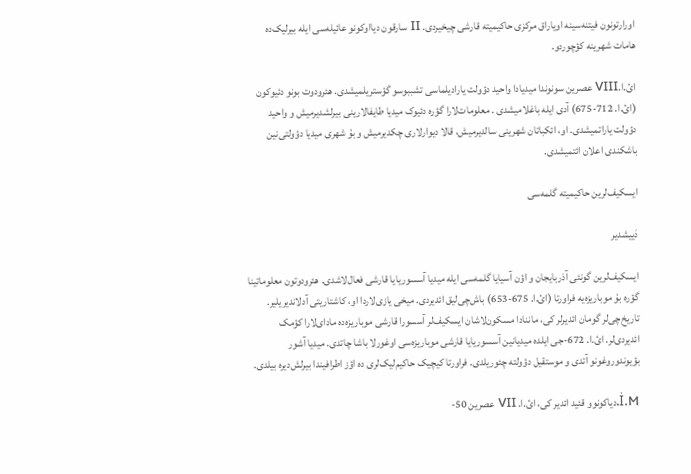اورارتونون فیتنه‌سینه اویاراق مرکزی حاکیمیته قارشی چیخیردی. II سارقون دیااوکونو عائیله‌سی ایله بیرلیک‌ده هامات شهرینه کؤچوردو.

ائ.ا.VIII عصرین سونوندا میدیادا واحید دؤولت یارادیلماسی تشببوسو گؤستریلمیشدی. هئرودوت بونو دئیوکون (ائ.ا. 712-675) آدی ایله باغلامیشدی . معلومات‌لارا گؤره دئیوک میدیا طایفالارینی بیرلشدیرمیش و واحید دؤولت یاراتمیشدی. او، ائکباتان شهرینی سالدیرمیش، قالا دیوارلاری چکدیرمیش و بۇ شهری میدیا دؤولتی‌نین باشکندی اعلان ائتمیشدی.

ایسکیف‌لرین حاکیمیته گلمه‌سی

دَییشدیر

ایسکیف‌لرین گونئی آذربایجان و اؤن آسیایا گلمه‌سی ایله میدیا آسسوریایا قارشی فعال‌لاشدی. هئرودوتون معلوماتینا گؤره بۇ موباریزه‌یه فراورتا (ائ.ا. 675-653) باش‌چی‌لیق ائدیردی. میخی یازی‌لاردا او، کاشتاریتی آدلاندیریلیر. تاریخ‌چی‌لر گومان ائدیرلر کی، ماننادا مسکون‌لاشان ایسکیف‌لر آسسورا قارشی موباریزه‌ده مادای‌لارا کؤمک ائدیردی‌لر. ائ.ا. 672-جی ایلده میدیانین آسسوریایا قارشی موباریزه‌سی اوغورلا باشا چاتدی. میدیا آشور بؤیوندوروغونو آتدی و موستقیل دؤولته چئوریلدی. فراورتا کیچیک حاکیم‌لیک‌لری ده اؤز اطرافیندا بیرلش‌دیره بیلدی.

İ.M.دیاکونوو قئید ائدیر کی، ائ.ا. VII عصرین 50-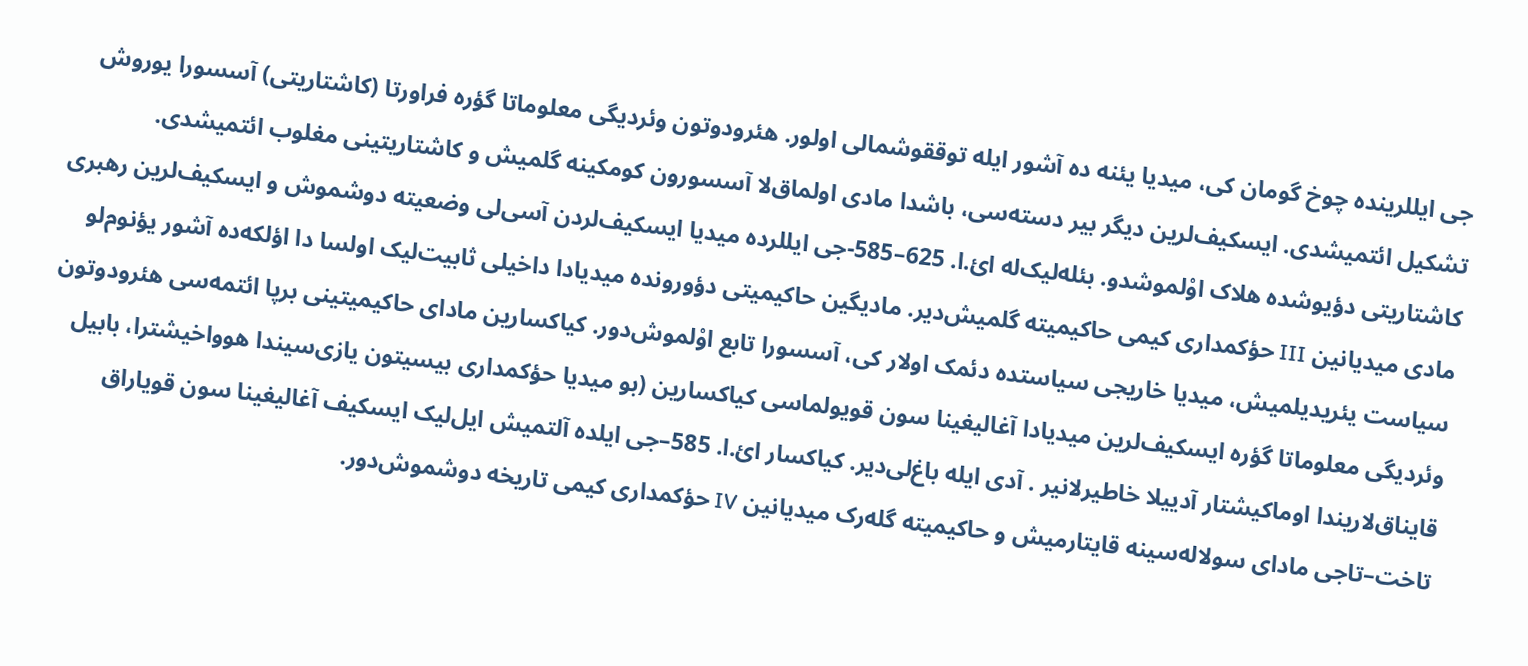جی ایللرینده چوخ گومان کی، میدیا یئنه ده آشور ایله توققوشمالی اولور. هئرودوتون وئردیگی معلوماتا گؤره فراورتا (کاشتاریتی) آسسورا یوروش تشکیل ائتمیشدی. ایسکیف‌لرین دیگر بیر دسته‌سی، باشدا مادی اولماق‌لا آسسورون کومکینه گلمیش و کاشتاریتینی مغلوب ائتمیشدی. کاشتاریتی دؤیوشده هلاک اوْلموشدو. بئله‌لیک‌له ائ.ا. 625–585-جی ایللرده میدیا ایسکیف‌لردن آسی‌لی وضعیته دوشموش و ایسکیف‌لرین رهبری مادی میدیانین III حؤکمداری کیمی حاکیمیته گلمیش‌دیر. مادیگین حاکیمیتی دؤورونده میدیادا داخیلی ثابیت‌لیک اولسا دا اؤلکه‌ده آشور یؤنوم‌لو سیاست یئریدیلمیش، میدیا خاریجی سیاستده دئمک اولار کی، آسسورا تابع اوْلموش‌دور. کیاکسارین مادای حاکیمیتینی برپا ائتمه‌سی هئرودوتون وئردیگی معلوماتا گؤره ایسکیف‌لرین میدیادا آغالیغینا سون قویولماسی کیاکسارین (بو میدیا حؤکمداری بیسیتون یازی‌سیندا هوواخیشترا، بابیل قایناق‌لاریندا اوماکیشتار آدییلا خاطیرلانیر . آدی ایله باغ‌لی‌دیر. کیاکسار ائ.ا. 585–جی ایلده آلتمیش ایل‌لیک ایسکیف آغالیغینا سون قویاراق تاخت–تاجی مادای سولاله‌سینه قایتارمیش و حاکیمیته گله‌رک میدیانین IV حؤکمداری کیمی تاریخه دوشموش‌دور.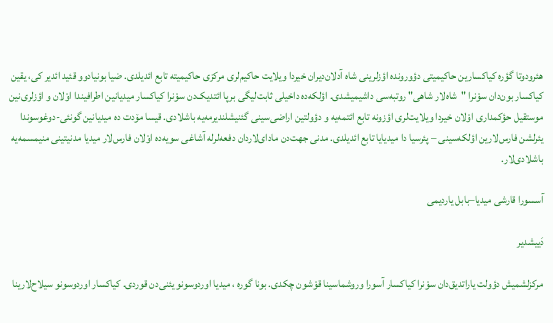هئرودوتا گؤره کیاکسارین حاکیمیتی دؤورونده اؤزلرینی شاه آدلان‌دیران خیردا ویلایت حاکیم‌لری مرکزی حاکیمیته تابع ائدیلدی. ضیا بونیادوو قئید ائدیر کی، یقین کیاکسار بون‌دان سوْنرا "شاه‌لار شاهی" روتبه‌سی داشیمیشدی. اؤلکه‌ده داخیلی ثابت‌لیگی برپا ائتدیک‌دن سوْنرا کیاکسار میدیانین اطرافیندا اوْلان و اؤزلری‌نین موستقیل حؤکمداری اوْلان خیردا ویلایت‌لری اؤزونه تابع ائتمه‌یه و دؤولتین اراضی‌سینی گئنیشلندیرمه‌یه باشلادی. قیسا مۆدت ده میدیانین گونئی-دوغوسوندا یئرلشن فارس‌لارین اؤلکه‌سینی – پئرسیا دا میدیایا تابع ائدیلدی. مدنی جهت‌دن مادای‌لاردان دفعه‌لرله آشاغی سویه‌ده اوْلان فارس‌لار میدیا مدنیتینی منیمسمه‌یه باشلادی‌لار.

آسسورا قارشی میدیا–بابل یاردیمی

دَییشدیر

مرکزلشمیش دؤولت یاراتدیق‌دان سوْنرا کیاکسار آسورا وروشماسینا قوْشون چکدی. بونا گوره ، میدیا اوردوسونو یئنی‌دن قوردی. کیاکسار اوردوسونو سیلاح‌لارینا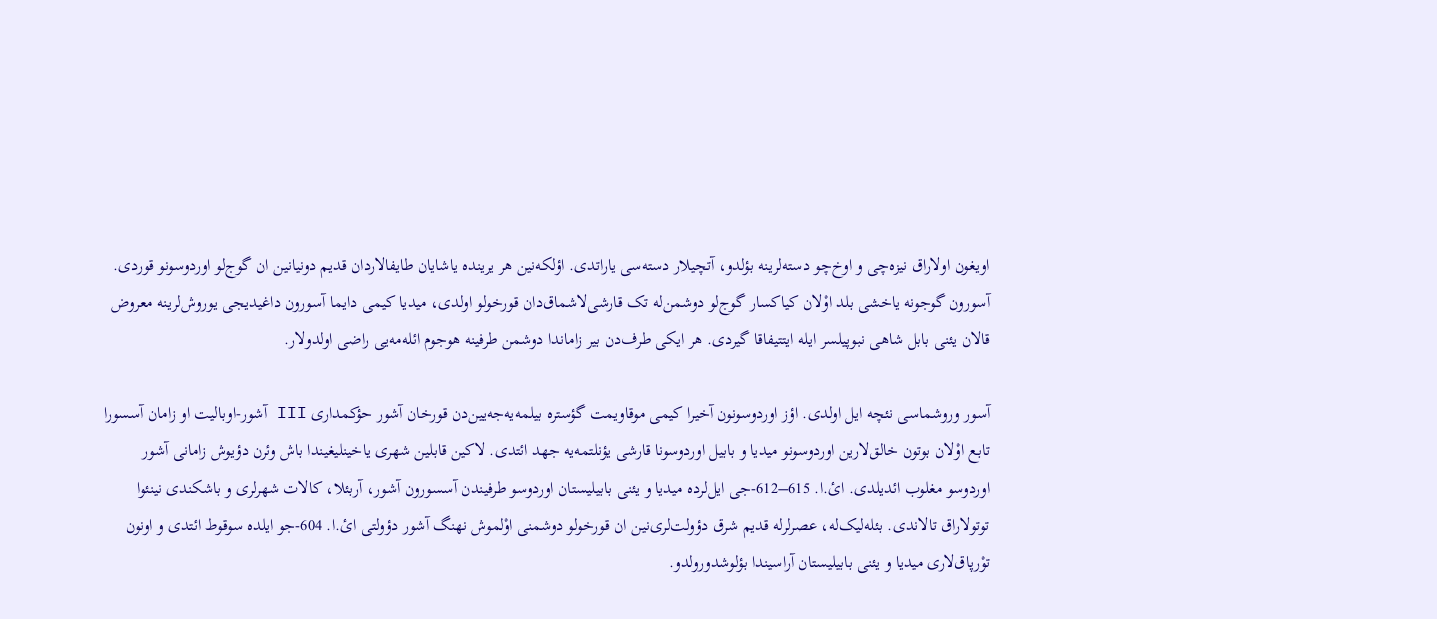اویغون اولاراق نیزه‌چی و اوخ‌چو دسته‌لرینه بؤلدو، آتچیلار دسته‌سی یاراتدی. اؤلکه‌نین هر یرینده یاشایان طایفالاردان قدیم دونیانین ان گوج‌لو اوردوسونو قوردی. آسورون گوجونه یاخشی بلد اوْلان کیاکسار گوج‌لو دوشمن‌له تک قارشی‌لاشماق‌دان قورخولو اولدی، میدیا کیمی دایما آسورون داغیدیجی یوروش‌لرینه معروض قالان یئنی بابل شاهی نبوپیلسر ایله ایتتیفاقا گیردی. هر ایکی طرف‌دن بیر زاماندا دوشمن طرفینه هوجوم ائله‌مه‌یی راضی اولدولار.

آسور وروشماسی نئچه ایل اولدی. اؤز اوردوسونون آخیرا کیمی موقاویمت گؤستره بیلمه‌یه‌جه‌یین‌دن قورخان آشور حؤکمداری III آشور-اوبالیت او زامان آسسورا تابع اوْلان بوتون خالق‌لارین اوردوسونو میدیا و بابیل اوردوسونا قارشی یؤنلتمه‌یه جهد ائتدی. لاکین قابلین شهری یاخینلیغیندا باش وئرن دؤیوش زامانی آشور اوردوسو مغلوب ائدیلدی. ائ.ا. 615–612-جی ایل‌لرده میدیا و یئنی بابیلیستان اوردوسو طرفیندن آسسورون آشور، آربئلا، کالات شهرلری و باشکندی نینئوا توتولاراق تالاندی. بئله‌لیک‌له، عصرلرله قدیم شرق دؤولت‌لری‌نین ان قورخولو دوشمنی اوْلموش نهنگ آشور دؤولتی ائ.ا. 604-جو ایلده سوقوط ائتدی و اونون توْرپاق‌لاری میدیا و یئنی بابیلیستان آراسیندا بؤلوشدورولدو.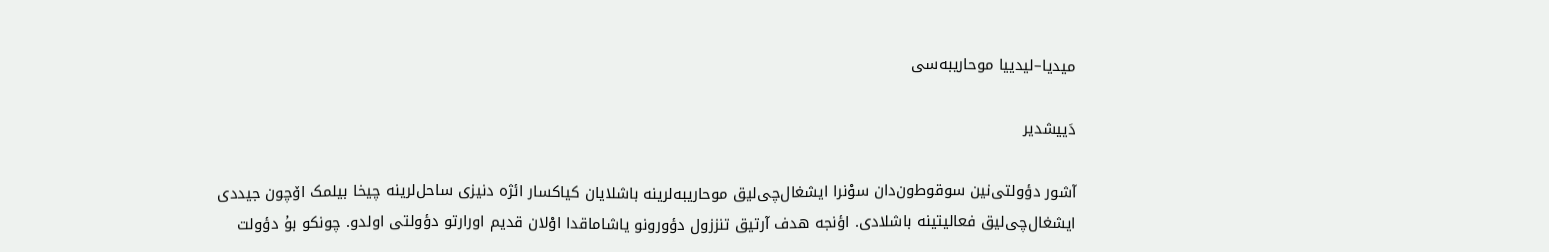میدیا–لیدییا موحاریبه‌سی

دَییشدیر

آشور دؤولتی‌نین سوقوط‌ون‌دان سوْنرا ایشغال‌چی‌لیق موحاریبه‌لرینه باشلایان کیاکسار ائژه دنیزی ساحل‌لرینه چیخا بیلمک اۆچون جیددی ایشغال‌چی‌لیق فعالیتینه باشلادی. اؤنجه هدف آرتیق تنززول دؤورونو یاشاماقدا اوْلان قدیم اورارتو دؤولتی اولدو. چونکو بۇ دؤولت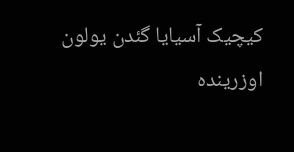کیچیک آسیایا گئدن یولون اوزرینده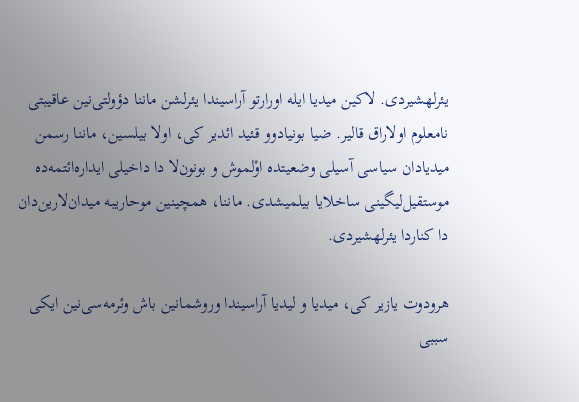یئرلهشیردی. لاکین میدیا ایله اورارتو آراسیندا یئرلشن ماننا دؤولتی‌نین عاقیبتی نامعلوم اولاراق قالیر. ضیا بونیادوو قئید ائدیر کی، اولا بیلسین، ماننا رسمن میدیادان سیاسی آسیلی وضعیتده اوْلموش و بونون‌لا دا داخیلی ایداره‌ائتمه‌ده موستقیل‌لیگینی ساخلایا بیلمیشدی. ماننا، همچینین موحاریبه میدان‌لارین‌دان دا کناردا یئرلهشیردی.

هرودوت یازیر کی، میدیا و لیدیا آراسیندا وروشمانین باش وئرمه‌سی‌نین ایکی سببی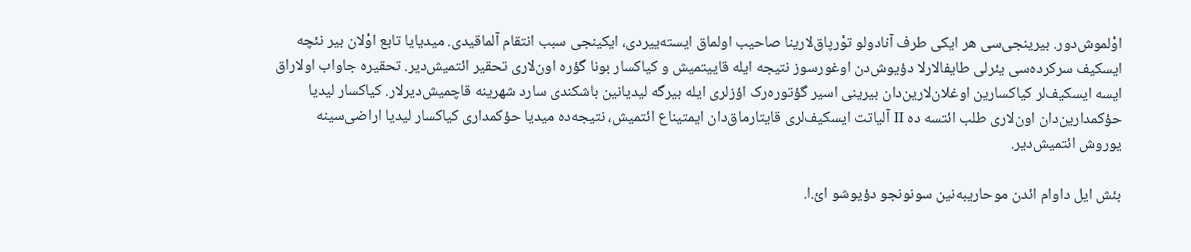اوْلموش‌دور. بیرینجی‌سی هر ایکی طرف آنادولو توْرپاق‌لارینا صاحیب اولماق ایسته‌ییردی، ایکینجی سبب انتقام آلماقیدی. میدیایا تابع اوْلان بیر نئچه ایسکیف سرکرده‌سی یئرلی طایفالارلا دؤیوش‌دن اوغورسوز نتیجه ایله قاییتمیش و کیاکسار بونا گؤره اون‌لاری تحقیر ائتمیش‌دیر. تحقیره جاواب اولاراق ایسه ایسکیف‌لر کیاکسارین اوغلان‌لارین‌دان بیرینی اسیر گؤتوره‌رک اؤزلری ایله بیرگه لیدیانین باشکندی سارد شهرینه قاچمیش‌دیرلار. کیاکسار لیدیا حؤکمدارین‌دان اون‌لاری طلب ائتسه ده II آلیاتت ایسکیف‌لری قایتارماق‌دان ایمتیناع ائتمیش، نتیجه‌ده میدیا حؤکمداری کیاکسار لیدیا اراضی‌سینه یوروش ائتمیش‌دیر.

بئش ایل داوام ائدن موحاریبه‌نین سونونجو دؤیوشو ائ.ا.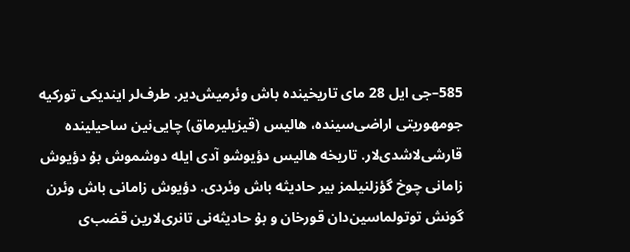585–جی ایل 28 مای تاریخینده باش وئرمیش‌دیر. طرف‌لر ایندیکی تورکیه جومهوریتی اراضی‌سینده، هالیس (قیزیلیرماق) چایی‌نین ساحیلینده قارشی‌لاشدی‌لار. تاریخه هالیس دؤیوشو آدی ایله دوشموش بۇ دؤیوش زامانی چوخ گؤزلنیلمز بیر حادیثه باش وئردی. دؤیوش زامانی باش وئرن گونش توتولماسین‌دان قورخان و بۇ حادیثه‌نی تانری‌لارین قضب‌ی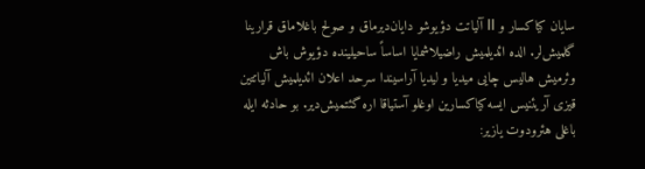سایان کیاکسار و II آلیاتت دؤیوشو دایان‌دیرماق و صولح باغلاماق قرارینا گلمیش‌لر. الده ائدیلمیش راضیلاشمایا اساساً ساحیلینده دؤیوش باش وئرمیش هالیس چایی میدیا و لیدیا آراسیندا سرحد اعلان ائدیلمیش آلیاتتین قیزی آریئنیس ایسه کیاکسارین اوغلو آستیاقا اره گئتمیش‌دیر. بو حادثه ایله باغلی هئرودوت یازیر: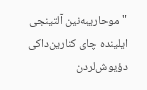"موحاریبه‌نین آلتینجی ایلینده چای کنارین‌داکی دؤیوش‌لردن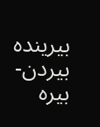بیرینده بیردن-بیره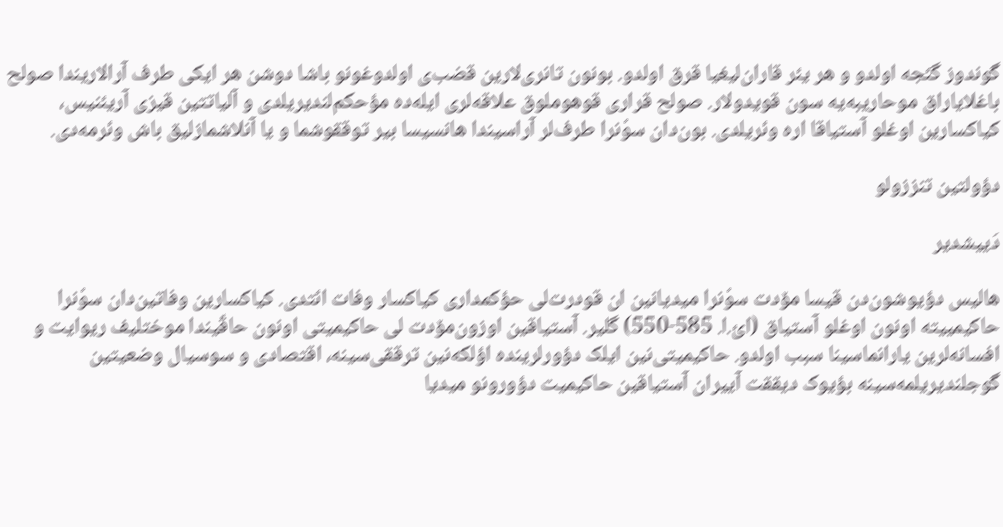گوندوز گئجه اولدو و هر یئر قاران‌لیغیا قرق اولدو. بونون تانری‌لارین قضب‌ی اولدوغونو باشا دوشن هر ایکی طرف آرالاریندا صولح باغلایاراق موحاریبه‌یه سون قویدولار. صولح قراری قوهوملوق علاقه‌لری ایله‌ده مؤحکم‌لندیریلدی و آلیاتتین قیزی آریئنیس، کیاکسارین اوغلو آستیاقا اره وئریلدی. بون‌دان سوْنرا طرف‌لر آراسیندا هانسیسا بیر توققوشما و یا آنلاشمازلیق باش وئرمه‌دی.

دؤولتین تنززولو

دَییشدیر

هالیس دؤیوشون‌دن قیسا مۆدت سوْنرا میدیانین ان قودرت‌لی حؤکمداری کیاکسار وفات ائتدی. کیاکسارین وفاتین‌دان سوْنرا حاکیمییته اونون اوغلو آستیاق (ائ.ا. 585-550) گلیر. آستیاقین اوزون‌مۆدت ‌لی حاکیمیتی اونون حاقّیندا موختلیف ریوایت و افسانه‌لرین یارانماسینا سبب اولدو. حاکیمیتی‌نین ایلک دؤورلرینده اؤلکه‌نین ترققی‌سینه، اقتصادی و سوسیال وضعیتین گوجلندیریلمه‌سینه بؤیوک دیققت آییران آستیاقین حاکیمیت دؤورونو میدیا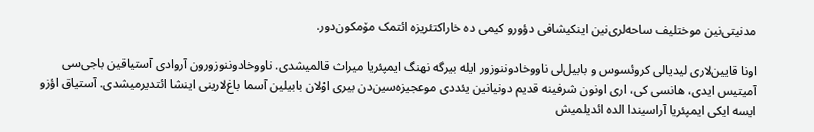مدنیتی‌نین موختلیف ساحه‌لری‌نین اینکیشافی دؤورو کیمی ده خاراکتئریزه ائتمک مۆمکون‌دور.

اونا قایین‌لاری لیدیالی کروئسوس و بابیل‌لی ناووخادوننوزور ایله بیرگه نهنگ ایمپئریا میراث قالمیشدی. ناووخادوننوزورون آروادی آستیاقین باجی‌سی آمیتیس ایدی، هانسی کی، اری اونون شرفینه قدیم دونیانین یئددی موعجیزه‌سین‌دن بیری اوْلان بابیلین آسما باغ‌لارینی اینشا ائتدیرمیشدی. آستیاق اؤزو ایسه ایکی ایمپئریا آراسیندا الده ائدیلمیش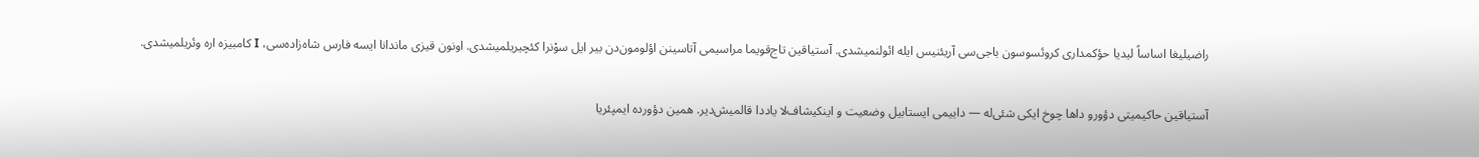راضیلیغا اساساً لیدیا حؤکمداری کروئسوسون باجی‌سی آریئنیس ایله ائولنمیشدی. آستیاقین تاج‌قویما مراسیمی آتاسینن اؤلومون‌دن بیر ایل سوْنرا کئچیریلمیشدی. اونون قیزی ماندانا ایسه فارس شاه‌زاده‌سی، I کامبیزه اره وئریلمیشدی.

آستیاقین حاکیمیتی دؤورو داها چوخ ایکی شئی‌له — داییمی ایستابیل وضعیت و اینکیشاف‌لا یاددا قالمیش‌دیر. همین دؤورده ایمپئریا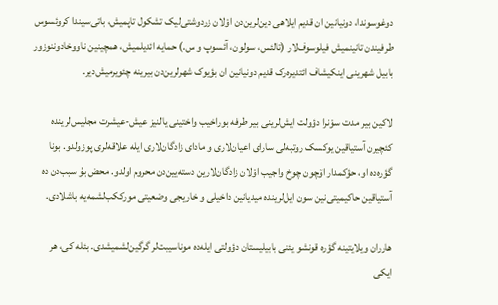دوغوسوندا، دونیانین ان قدیم ایلاهی دین‌لرین‌دن اوْلان زردوشتی‌لیک تشکول تاپمیش، باتی‌سیندا کروئسوس طرفیندن تانینمیش فیلوسوف‌لار (تالئس، سولون، آئسوپ و س.) حمایه ائدیلمیش، همچینین ناووخادوننوزور بابیل شهرینی اینکیشاف ائتدیره‌رک قدیم دونیانین ان بؤیوک شهرلرین‌دن بیرینه چئویرمیش‌دیر.

لاکین بیر مدت سوْنرا دؤولت ایش‌لرینی بیر طرفه بوراخیب واختینی یالنیز عیش-عیشرت مجلیس‌لرینده کئچیرن آستیاقین یوکسک روتبه‌لی سارای اعیان‌لاری و مادای زادگان‌لاری ایله علاقه‌لری پوزولدو. بونا گؤره‌ده او، حؤکمدار اۆچون چوخ واجیب اوْلان زادگان‌لارین دسته‌یین‌دن محروم اولدو. محض بۇ سبب‌دن ده آستیاقین حاکیمیتی‌نین سون ایل‌لرینده میدیانین داخیلی و خاریجی وضعیتی مورککب‌لشمه‌یه باشلادی.

هارران ویلایتینه گؤره قونشو یئنی بابیلیستان دؤولتی ایله‌ده موناسیبت‌لر گرگین‌لشمیشدی. بئله کی، هر ایکی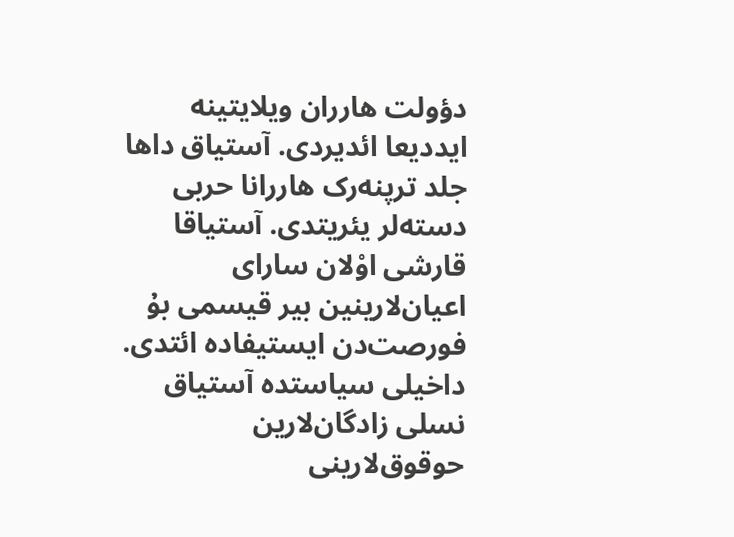دؤولت هارران ویلایتینه ایددیعا ائدیردی. آستیاق داها جلد ترپنه‌رک هاررانا حربی دسته‌لر یئریتدی. آستیاقا قارشی اوْلان سارای اعیان‌لارینین بیر قیسمی بۇ فورصت‌دن ایستیفاده ائتدی. داخیلی سیاستده آستیاق نسلی زادگان‌لارین حوقوق‌لارینی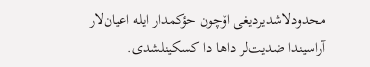محدودلاشدیردیغی اۆچون حؤکمدار ایله اعیان‌لار آراسیندا ضدیت‌لر داها دا کسکینلشدی.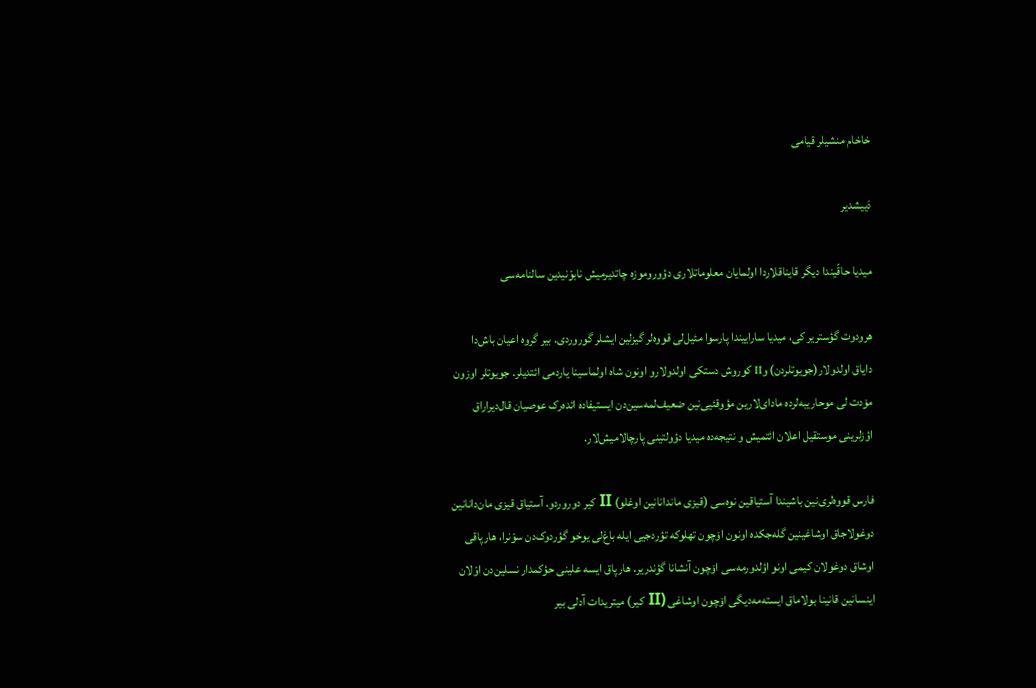خاخام منشیلر قیامی

دَییشدیر

میدیا حاقّیندا دیگر قایناقلاردا اولمایان معلوماتلاری دؤوروموزه چاتدیرمیش نابوْنیدین سالنامه‌سی

هرودوت گؤستریر کی، میدیا ساراییندا پارسوا مئیل‌لی قووه‌لر گیزلین ایشلر گوروردی. بیر گروه اعیان باش‌دا دایاق اولدولار(جویوتلردن) وII کوروش دستکی اولدولارو اونون شاه اولماسینا یاردمی ائتدیلر. جویوتلر اوزون مۆدت ‌لی موحاریبه‌لرده مادای‌لارین مؤوقئیی‌نین ضعیف‌لمه‌سین‌دن ایستیفاده ائده‌رک عوصیان قال‌دیراراق اؤزلرینی موستقیل اعلان ائتمیش و نتیجه‌ده میدیا دؤولتینی پارچالامیش‌لار.

فارس قووه‌لری‌نین باشیندا آستیاقین نوه‌سی (قیزی ماندانانین اوغلو) II کیر دوروردو. آستیاق قیزی مان‌دانانین دوغولاجاق اوشاغینین گله‌جکده اونون اۆچون تهلوکه تؤردجیی ایله باغ‌لی یوخو گؤردوک‌دن سوْنرا، هارپاقی اوشاق دوغولان کیمی اونو اؤلدورمه‌سی اۆچون آنشانا گؤندریر. هارپاق ایسه علینی حؤکمدار نسلین‌دن اوْلان اینسانین قانینا بولاماق ایسته‌مه‌دیگی اۆچون اوشاغی (II کیر) میتریدات آدلی بیر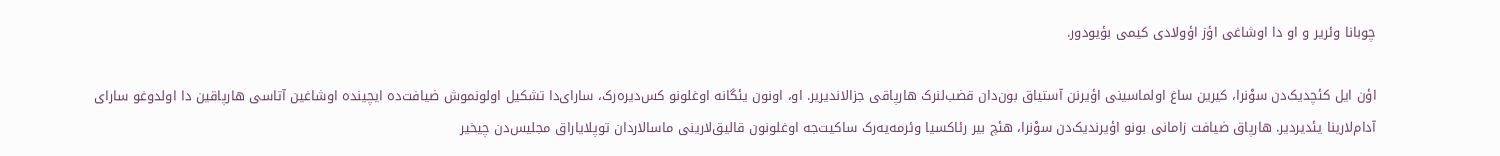چوبانا وئریر و او دا اوشاغی اؤز اؤولادی کیمی بؤیودور.

اؤن ایل کئچدیک‌دن سوْنرا، کیرین ساغ اولماسینی اؤیرنن آستیاق بون‌دان قضب‌لنرک هارپاقی جزالاندیریر. او، اونون یئگانه اوغلونو کس‌دیره‌رک، سارای‌دا تشکیل اولونموش ضیافت‌ده ایچینده اوشاغین آتاسی هارپاقین دا اولدوغو سارای آدام‌لارینا یئدیردیر. هارپاق ضیافت زامانی بونو اؤیرندیک‌دن سوْنرا، هئچ بیر رئاکسیا وئرمه‌یه‌رک ساکیت‌جه اوغلونون قالیق‌لارینی ماسالاردان توپلایاراق مجلیس‌دن چیخیر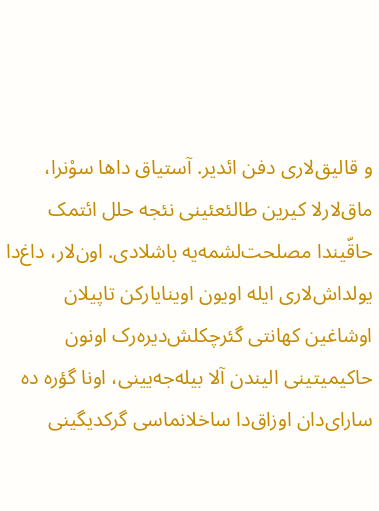و قالیق‌لاری دفن ائدیر. آستیاق داها سوْنرا، ماق‌لارلا کیرین طالئعئینی نئجه حلل ائتمک حاقّیندا مصلحت‌لشمه‌یه باشلادی. اون‌لار، داغ‌دا یولداش‌لاری ایله اویون اوینایارکن تاپیلان اوشاغین کهانتی گئرچکلش‌دیره‌رک اونون حاکیمیتینی الیندن آلا بیله‌جه‌یینی، اونا گؤره ده سارای‌دان اوزاق‌دا ساخلانماسی گرکدیگینی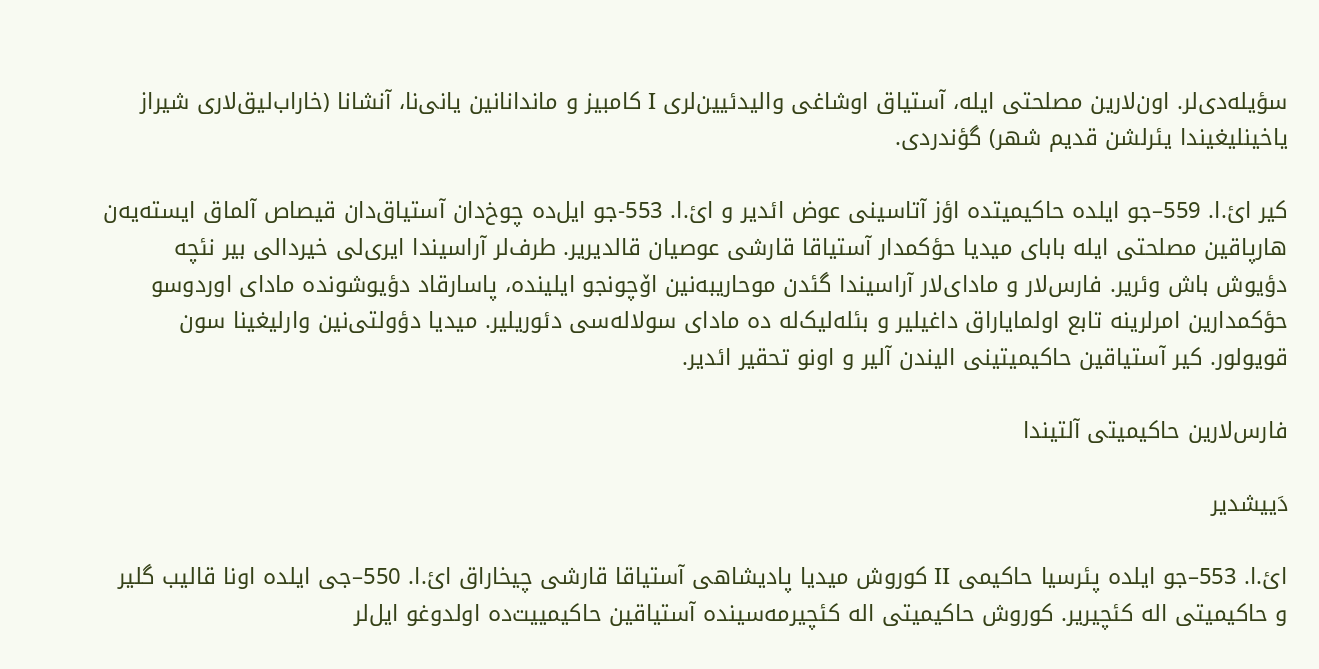سؤیله‌دی‌لر. اون‌لارین مصلحتی ایله، آستیاق اوشاغی والیدئیین‌لری I کامبیز و ماندانانین یانی‌نا، آنشانا (خاراب‌لیق‌لاری شیراز یاخینلیغیندا یئرلشن قدیم شهر) گؤندردی.

کیر ائ.ا. 559–جو ایلده حاکیمیتده اؤز آتاسینی عوض ائدیر و ائ.ا. 553-جو ایل‌ده چوخ‌دان آستیاق‌دان قیصاص آلماق ایسته‌یه‌ن هارپاقین مصلحتی ایله بابای میدیا حؤکمدار آستیاقا قارشی عوصیان قالدیریر. طرف‌لر آراسیندا ایری‌لی خیردالی بیر نئچه دؤیوش باش وئریر. فارس‌لار و مادای‌لار آراسیندا گئدن موحاریبه‌نین اۆچونجو ایلینده، پاسارقاد دؤیوشونده مادای اوردوسو حؤکمدارین امرلرینه تابع اولمایاراق داغیلیر و بئله‌لیک‌له ده مادای سولاله‌سی دئوریلیر. میدیا دؤولتی‌نین وارلیغینا سون قویولور. کیر آستیاقین حاکیمیتینی الیندن آلیر و اونو تحقیر ائدیر.

فارس‌لارین حاکیمیتی آلتیندا

دَییشدیر

ائ.ا. 553–جو ایلده پئرسیا حاکیمی II کوروش میدیا پادیشاهی آستیاقا قارشی چیخاراق ائ.ا. 550–جی ایلده اونا قالیب گلیر و حاکیمیتی اله کئچیریر. کوروش حاکیمیتی اله کئچیرمه‌سینده آستیاقین حاکیمییت‌ده اولدوغو ایل‌لر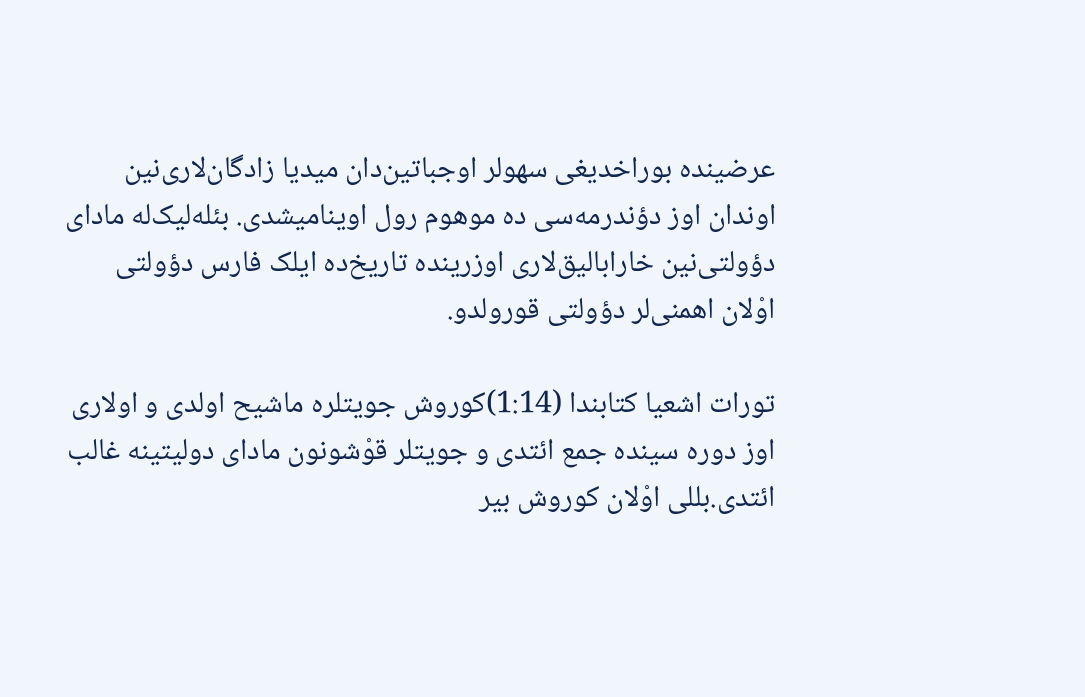عرضینده بوراخدیغی سهولر اوجباتین‌دان میدیا زادگان‌لاری‌نین اوندان اوز دؤندرمه‌سی ده موهوم رول اوینامیشدی. بئله‌لیک‌له مادای دؤولتی‌نین خارابالیق‌لاری اوزرینده تاریخ‌ده ایلک فارس دؤولتی اوْلان اهمنی‌لر دؤولتی قورولدو.

تورات اشعیا کتابندا (1:14)کوروش جویتلره ماشیح اولدی و اولاری اوز دوره سینده جمع ائتدی و جویتلر قوْشونون مادای دولیتینه غالب ائتدی.بللی اوْلان کوروش بیر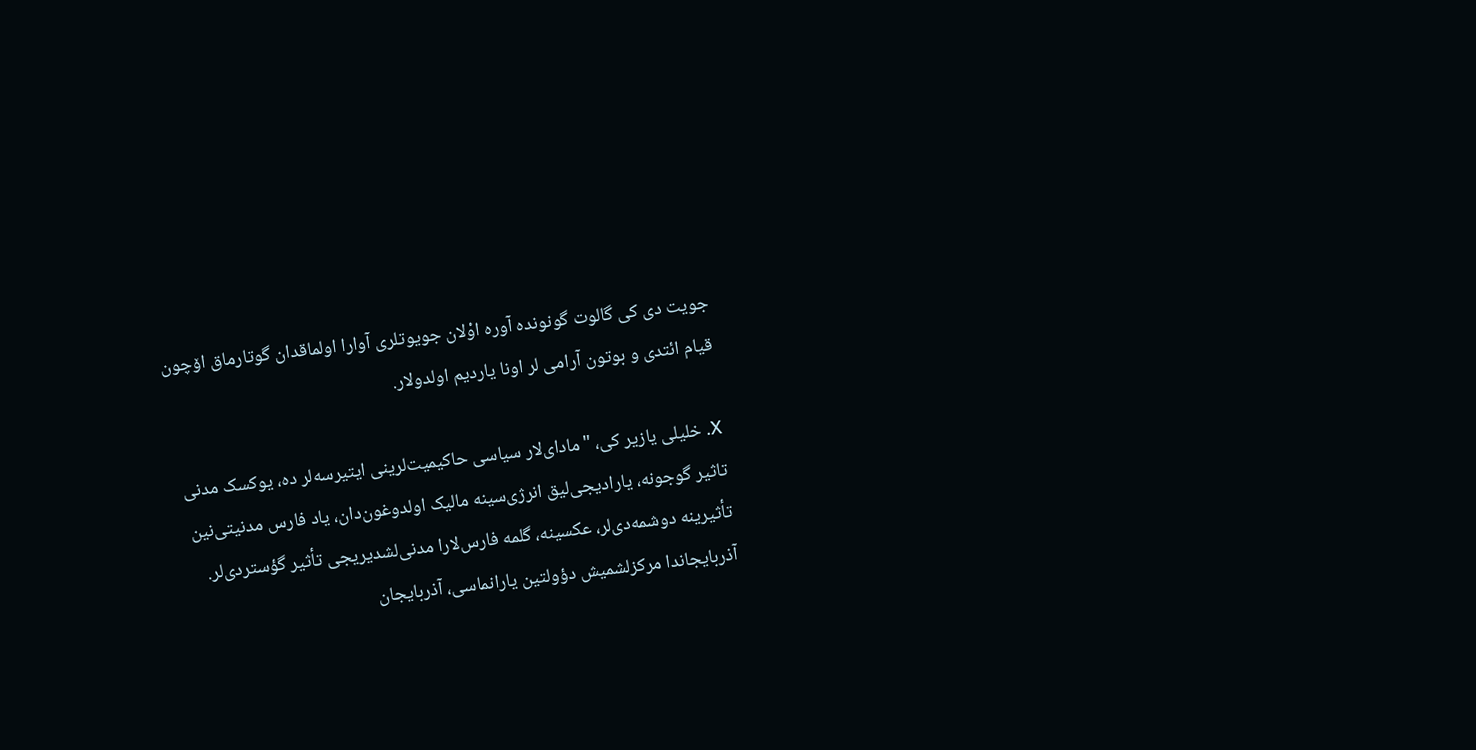جویت دی کی گالوت گونونده آوره اوْلان جویوتلری آوارا اولماقدان گوتارماق اۆچون قیام ائتدی و بوتون آرامی لر اونا یاردیم اولدولار.

X. خلیلی یازیر کی، "مادای‌لار سیاسی حاکیمیت‌لرینی ایتیرسه‌لر ده، یوکسک مدنی تاثیر گوجونه، یارادیجی‌لیق انرژی‌سینه مالیک اولدوغون‌دان، یاد فارس مدنیتی‌نین تأثیرینه دوشمه‌دی‌لر، عکسینه، گلمه فارس‌لارا مدنی‌لشدیریجی تأثیر گؤستردی‌لر. آذربایجاندا مرکزلشمیش دؤولتین یارانماسی، آذربایجان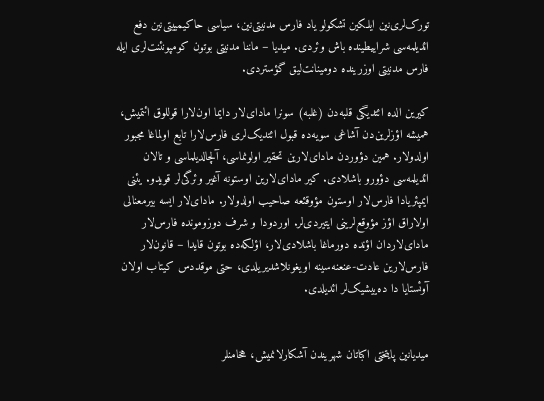تورک‌لری‌نین ایلکین تشکولو یاد فارس مدنیتی‌نین، سیاسی حاکیمییتی‌نین دفع ائدیلمه‌سی شراییطینده باش وئردی. میدیا – ماننا مدنیتی بوتون کومپونئنت‌لری ایله فارس مدنیتی اوزرینده دومینانت‌لیق گؤستردی.

کیرین الده ائتدیگی قلبه‌دن (غلبه) سونرا مادای‌لار دایما اون‌لارا قوللوق ائتمیش، همیشه اؤزلرین‌دن آشاغی سویه‌ده قبول ائتدیک‌لری فارس‌لارا تابع اولماغا مجبور اولدولار. همین دؤوردن مادای‌لارین تحقیر اولونماسی، آلچالدیلماسی و تالان ائدیلمه‌سی دؤورو باشلادی. کیر مادای‌لارین اوستونه آغیر وئرگی‌لر قویدو. یئنی ایمپئریادا فارس‌لار اوستون مؤوقئعه صاحیب اولدولار. مادای‌لار ایسه بیرمعنالی اولاراق اؤز مؤوقع‌لرینی ایتیردی‌لر. اوردودا و شرف دوزومونده فارس‌لار مادای‌لاردان اؤنده دورماغا باشلادی‌لار، اؤلکه‌ده بوتون قایدا – قانون‌لار فارس‌لارین عادت-عنعنه‌سینه اویغونلاشدیریلدی، حتی موقددس کیتاب اولان آوئستایا دا ده‌ییشیک‌لر ائدیلدی.


میدیانین پایتختی اکباتان شهریندن آشکارلانمیش، هخامنلر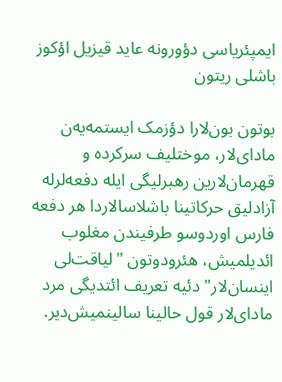ایمپئریاسی دؤورونه عاید قیزیل اؤکوز باشلی ریتون

بوتون بون‌لارا دؤزمک ایستمه‌یه‌ن مادای‌لار، موختلیف سرکرده و قهرمان‌لارین رهبرلیگی ایله دفعه‌لرله آزادلیق حرکاتینا باشلاسالاردا هر دفعه فارس اوردوسو طرفیندن مغلوب ائدیلمیش، هئرودوتون "لیاقت‌لی اینسان‌لار" دئیه تعریف ائتدیگی مرد مادای‌لار قول حالینا سالینمیش‌دیر.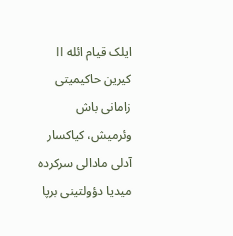ایلک قیام ائله II کیرین حاکیمیتی زامانی باش وئرمیش، کیاکسار آدلی مادالی سرکرده میدیا دؤولتینی برپا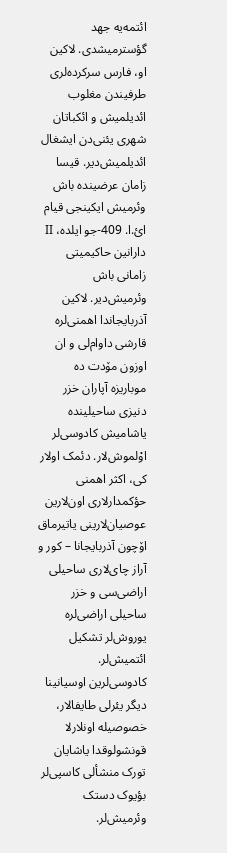ائتمه‌یه جهد گؤسترمیشدی. لاکین او، فارس سرکرده‌لری طرفیندن مغلوب ائدیلمیش و ائکباتان شهری یئنی‌دن ایشغال ائدیلمیش‌دیر. قیسا زامان عرضینده باش وئرمیش ایکینجی قیام ائ.ا. 409-جو ایلده، II دارانین حاکیمیتی زامانی باش وئرمیش‌دیر. لاکین آذربایجاندا اهمنی‌لره قارشی داوام‌لی و ان اوزون مۆدت ده موباریزه آپاران خزر دنیزی ساحیلینده یاشامیش کادوسی‌لر اوْلموش‌لار. دئمک اولار کی، اکثر اهمنی حؤکمدارلاری اون‌لارین عوصیان‌لارینی یاتیرماق اۆچون آذربایجانا – کور و آراز چای‌لاری ساحیلی اراضی‌سی و خزر ساحیلی اراضی‌لره یوروش‌لر تشکیل ائتمیش‌لر. کادوسی‌لرین اوسیانینا دیگر یئرلی طایفالار، خصوصیله اونلارلا قونشولوقدا یاشایان تورک منشألی کاسپی‌لر بؤیوک دستک وئرمیش‌لر.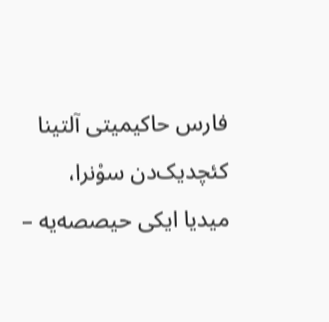فارس حاکیمیتی آلتینا کئچدیک‌دن سوْنرا، میدیا ایکی حیصصه‌یه –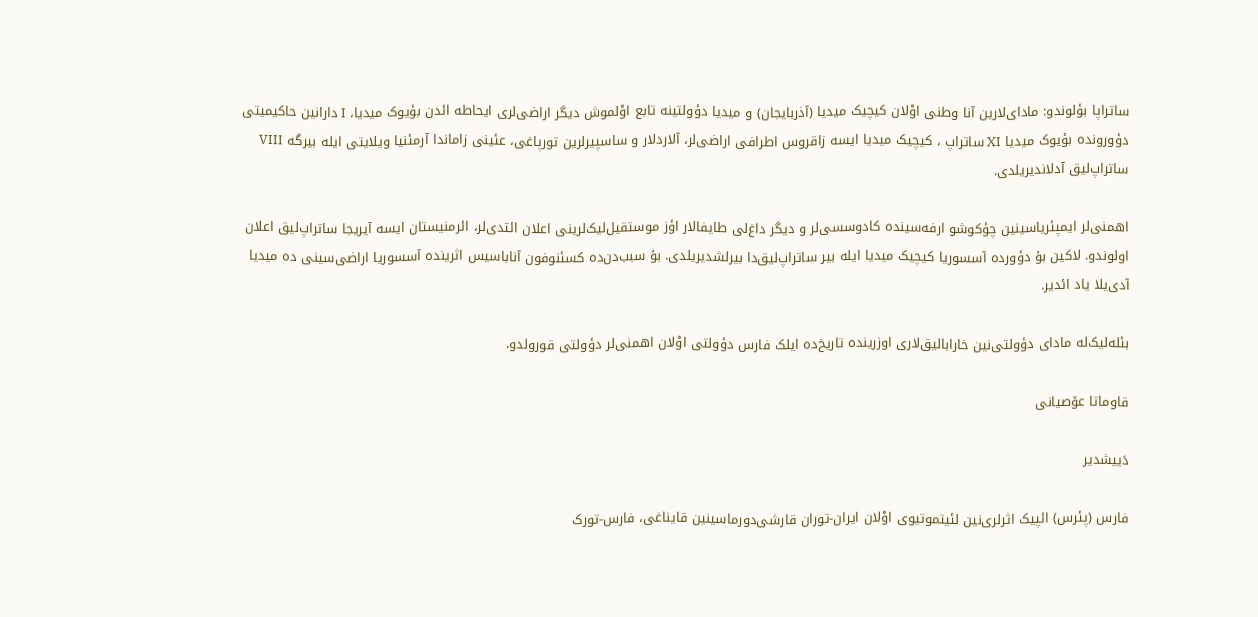ساتراپا بؤلوندو: مادای‌لارین آنا وطنی اوْلان کیچیک میدیا (آذربایجان) و میدیا دؤولتینه تابع اوْلموش دیگر اراضی‌لری ایحاطه ائدن بؤیوک میدیا، I دارانین حاکیمیتی دؤورونده بؤیوک میدیا XI ساتراپ ، کیچیک میدیا ایسه زاقروس اطرافی اراضی‌لر، آلاردلار و ساسپیرلرین تورپاغی، عئینی زاماندا آرمئنیا ویلایتی ایله بیرگه VIII ساتراپ‌لیق آدلاندیریلدی.

اهمنی‌لر ایمپئریاسینین چؤکوشو ارفه‌سینده کادوسسی‌لر و دیگر داغ‌لی طایفالار اؤز موستقیل‌لیک‌لرینی اعلان ائتدی‌لر، ائرمنیستان ایسه آیریجا ساتراپ‌لیق اعلان اولوندو. لاکین بۇ دؤورده آسسوریا کیچیک میدیا ایله بیر ساتراپ‌لیق‌دا بیرلشدیریلدی. بۇ سبب‌دن‌ده کسئنوفون آناباسیس اثرینده آسسوریا اراضی‌سینی ده میدیا آدی‌یلا یاد ائدیر.

بئله‌لیک‌له مادای دؤولتی‌نین خارابالیق‌لاری اوزرینده تاریخ‌ده ایلک فارس دؤولتی اوْلان اهمنی‌لر دؤولتی قورولدو.

قاوماتا عۆصیانی

دَییشدیر

فارس (پئرس) ائپیک اثرلری‌نین لئیتموتیوی اوْلان ایران-توران قارشی‌دورماسینین قایناغی، فارس-تورک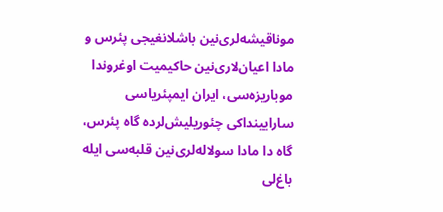موناقیشه‌لری‌نین باشلانغیجی پئرس و مادا اعیان‌لاری‌نین حاکیمیت اوغروندا موباریزه‌سی، ایران ایمپئریاسی سارایینداکی چئوریلیش‌لرده گاه پئرس، گاه دا مادا سولاله‌لری‌نین قلبه‌سی ایله باغ‌لی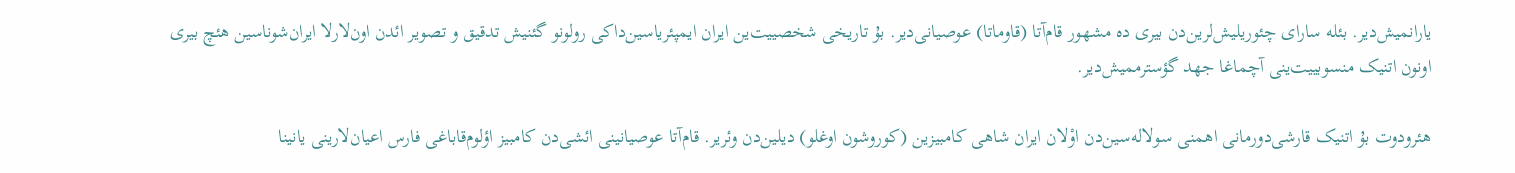یارانمیش‌دیر. بئله سارای چئوریلیش‌لرین‌دن بیری ده مشهور قام‌آتا (قاوماتا) عوصیانی‌دیر. بۇ تاریخی شخصییت‌ین ایران ایمپئریاسین‌داکی رولونو گئنیش تدقیق و تصویر ائدن اون‌لارلا ایران‌شوناسین هئچ بیری اونون اتنیک منسوبییت‌ینی آچماغا جهد گؤسترممیش‌دیر.

هئرودوت بۇ اتنیک قارشی‌دورمانی اهمنی سولاله‌سین‌دن اوْلان ایران شاهی کامبیزین (کوروشون اوغلو) دیلین‌دن وئریر. قام‌آتا عوصیانینی ائشی‌دن کامبیز اؤلوم‌قاباغی فارس اعیان‌لارینی یانینا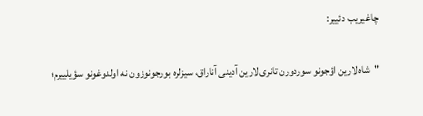چاغیریب دئییر:

"شاه‌لارین اؤجونو سوردورن تانری‌لارین آدینی آناراق، سیزلره بورجونوزون نه اولدوغونو سؤیلییرم؛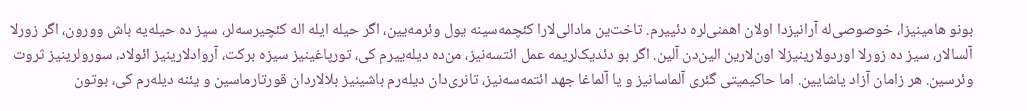بونو هامینیزا، خوصوصی‌له آرانیزدا اولان اهمنی‌لره دئییرم. تاخت‌ین مادالی‌لارا کئچمه‌سینه یول وئرمه‌یین، اگر حیله ایله اله کئچیرسه‌لر، سیز ده حیله‌یه باش وورون، اگر زورلا آلسالار، سیز ده زورلا اوردولارینیزلا اون‌لارین الین‌دن آلین. اگر بو دئدیک‌لریمه عمل ائتسه‌نیز، من‌ده دیله‌ییرم کی، تورپاغینیز سیزه برکت، آروادلارینیز ائولاد، سورولرینیز ثروت وئرسین. هر زامان آزاد یاشایین. اما حاکیمیتی گئری آلماسانیز و یا آلماغا جهد ائتمه‌سه‌نیز، تانری‌دان دیله‌رم باشینیز بلالاردان قورتارماسین و یئنه دیله‌رم کی، بوتون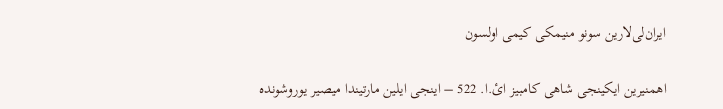ایران‌لی‌لارین سونو منیمکی کیمی اولسون

اهمنیرین ایکینجی شاهی کامبیز ائ.ا. 522 – اینجی ایلین مارتیندا میصیر یوروشونده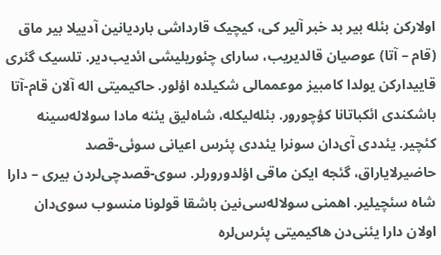اولارکن بئله بیر بد خبر آلیر کی، کیچیک قارداشی باردیانین آدییلا بیر ماق (قام – آتا) عوصیان قالدیریب، سارای چئوریلیشی ائدیب‌دیر. تلسیک گئری قاییدارکن یولدا کامبیز موعممالی شکیلده اؤلور. حاکیمیتی اله آلان قام-آتا باشکندی ائکباتانا کؤچورور. بئله‌لیکله، شاه‌لیق یئنه مادا سولاله‌سینه کئچیر. یئددی آی‌دان سونرا یئددی پئرس اعیانی سوئی-قصد حاضیرلایاراق، گئجه ایکن ماقی اؤلدورورلر. سوی-قصدچی‌لردن بیری – دارا شاه سئچیلیر. اهمنی سولاله‌سی‌نین باشقا قولونا منسوب سوی‌دان اولان دارا یئنی‌دن هاکیمیتی پئرس‌لره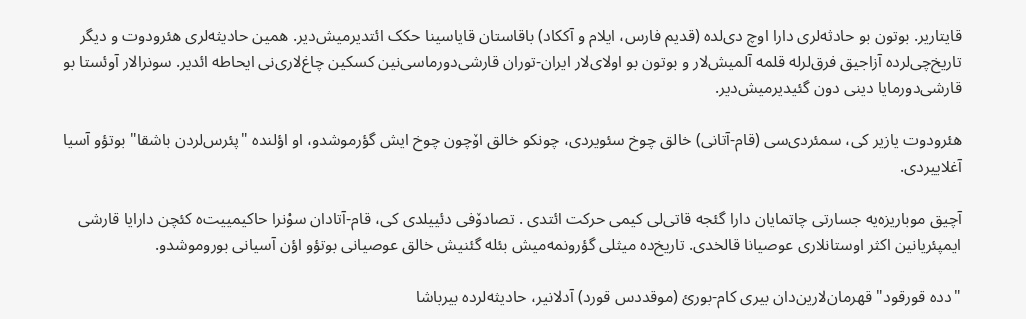قایتاریر. بوتون بو حادثه‌لری دارا اوچ دی‌لده (قدیم فارس، ایلام و آککاد) باقاستان قایاسینا حکک ائتدیرمیش‌دیر. همین حادیثه‌لری هئرودوت و دیگر تاریخ‌چی‌لرده آزاجیق فرق‌لرله قلمه آلمیش‌لار و بوتون بو اولای‌لار ایران-توران قارشی‌دورماسی‌نین کسکین چاغ‌لاری‌نی ایحاطه ائدیر. سونرالار آوئستا بو قارشی‌دورمایا دینی دون گئیدیرمیش‌دیر.

هئرودوت یازیر کی، سمئردی‌سی (قام-آتانی) خالق چوخ سئویردی، چونکو خالق اۆچون چوخ ایش گؤرموشدو، او اؤلنده "پئرس‌لردن باشقا" بوتؤو آسیا آغلاییردی.

آچیق موباریزه‌یه جسارتی چاتمایان دارا گئجه قاتی‌لی کیمی حرکت ائتدی . تصادۆفی دئییلدی کی، قام-آتادان سوْنرا حاکیمییت‌ه کئچن دارایا قارشی ایمپئریانین اکثر اوستانلاری عوصیانا قالخدی. تاریخ‌ده میثلی گؤرونمه‌میش بئله گئنیش خالق عوصیانی بوتؤو اؤن آسیانی بوروموشدو.

"دده قورقود" قهرمان‌لارین‌دان بیری کام-بورئ (موقددس قورد) آدلانیر، حادیثه‌لرده بیرباشا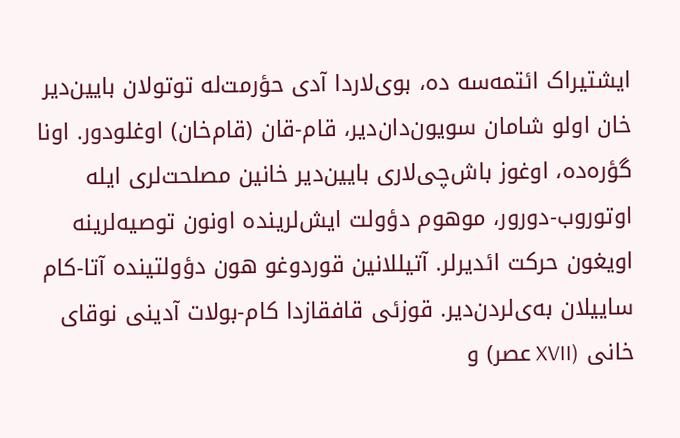ایشتیراک ائتمه‌سه ده، بوی‌لاردا آدی حؤرمت‌له توتولان بایین‌دیر خان اولو شامان سویون‌دان‌دیر، قام-قان (قام‌خان) اوغلودور. اونا گؤره‌ده، اوغوز باش‌چی‌لاری بایین‌دیر خانین مصلحت‌لری ایله اوتوروب-دورور، موهوم دؤولت ایش‌لرینده اونون توصیه‌لرینه اویغون حرکت ائدیرلر. آتیللانین قوردوغو هون دؤولتینده آتا-کام ساییلان به‌ی‌لردن‌دیر. قوزئی قافقازدا کام-بولات آدینی نوقای خانی (XVII عصر) و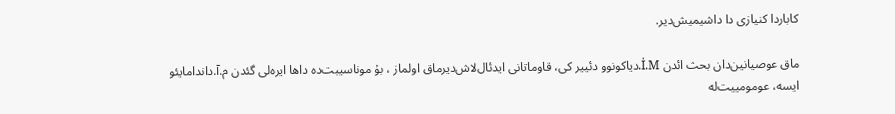کاباردا کنیازی دا داشیمیش‌دیر.

ماق عوصیانین‌دان بحث ائدن İ.M.دیاکونوو دئییر کی، قاوماتانی ایدئال‌لاش‌دیرماق اولماز ، بۇ موناسیبت‌ده داها ایره‌لی گئدن م.آ.داندامایئو ایسه، عومومییت‌له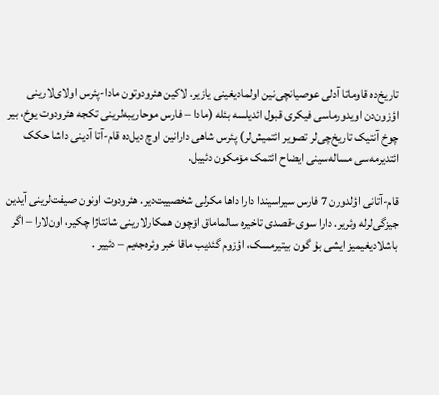تاریخ‌ده قاوماتا آدلی عوصیانچی‌نین اولمادیغینی یازیر. لاکین هئرودوتون مادا-پئرس اولای‌لارینی اؤزون‌دن اویدورماسی فیکری قبول ائدیلسه بئله (مادا – فارس موحاریبه‌لرینی تکجه هئرودوت یوخ، بیر چوخ آنتیک تاریخ‌چی‌لر تصویر ائتمیش‌لر) پئرس شاهی دارانین اوچ دیل‌ده قام-آتا آدینی داشا حکک ائتدیرمه‌سی مساله‌سینی ایضاح ائتمک مۆمکون دئییل.

قام-آتانی اؤلدورن 7 فارس سیراسیندا دارا داها مکرلی شخصییت‌دیر. هئرودوت اونون صیفت‌لرینی آیدین جیزگی‌لرله وئریر. دارا سوی-قصدی تاخیره سالماماق اۆچون همکارلارینی شانتاژا چکیر، اون‌لارا – اگر باشلادیغیمیز ایشی بۇ گون بیتیرمسک، اؤزوم گئدیب ماقا خبر وئره‌جه‌یم – دئییر .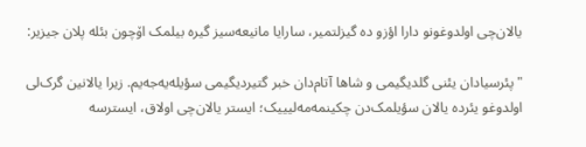یالان‌چی اولدوغونو دارا اؤزو ده گیزلتمیر، سارایا مانیعه‌سیز گیره بیلمک اۆچون بئله پلان جیزیر:

"پئرسیادان یئنی گلدیگیمی و شاها آتام‌دان خبر گتیردیگیمی سؤیله‌یه‌جه‌یم. زیرا یالانین گرک‌لی اولدوغو یئرده یالان سؤیلمک‌دن چکینمه‌مه‌لیییک؛ ایستر یالان‌چی اولاق، ایسترسه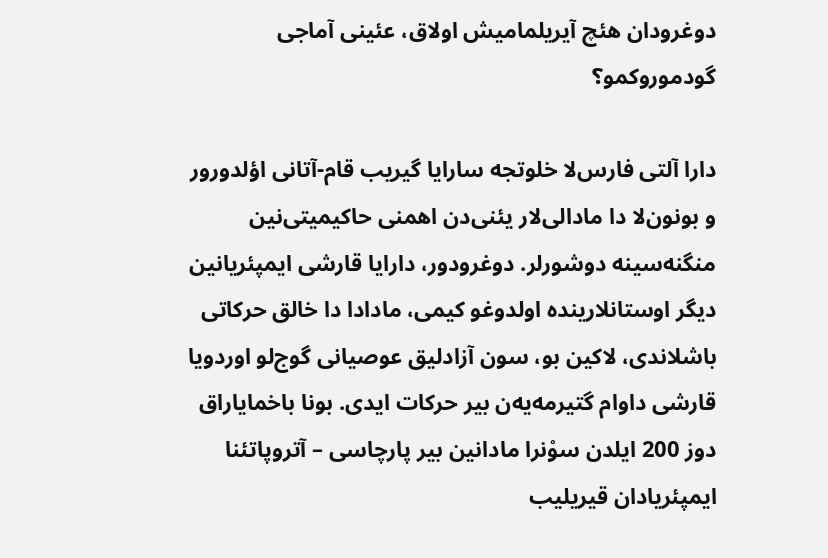دوغرودان هئچ آیریلمامیش اولاق، عئینی آماجی گودموروکمو؟

دارا آلتی فارس‌لا خلوتجه سارایا گیریب قام-آتانی اؤلدورور و بونون‌لا دا مادالی‌لار یئنی‌دن اهمنی حاکیمیتی‌نین منگنه‌سینه دوشورلر. دوغرودور، دارایا قارشی ایمپئریانین دیگر اوستانلارینده اولدوغو کیمی، مادادا دا خالق حرکاتی باشلاندی، لاکین بو، سون آزادلیق عوصیانی گوج‌لو اوردویا قارشی داوام گتیرمه‌یه‌ن بیر حرکات ایدی. بونا باخمایاراق دوز 200 ایلدن سوْنرا مادانین بیر پارچاسی – آتروپاتئنا ایمپئریادان قیریلیب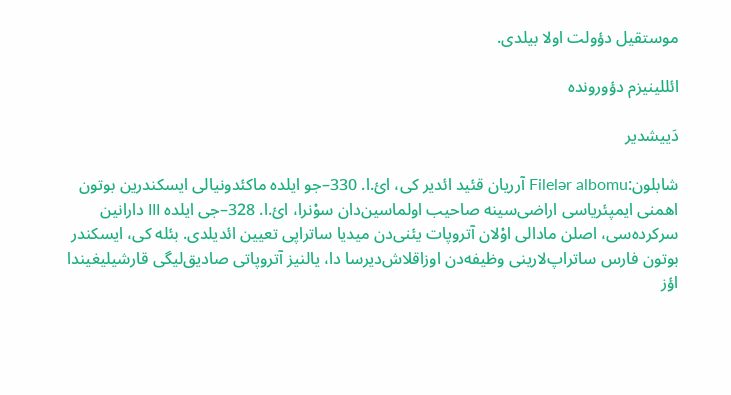موستقیل دؤولت اولا بیلدی.

ائللینیزم دؤورونده

دَییشدیر

شابلون:Filelər albomu آرریان قئید ائدیر کی، ائ.ا. 330–جو ایلده ماکئدونیالی ایسکندرین بوتون اهمنی ایمپئریاسی اراضی‌سینه صاحیب اولماسین‌دان سوْنرا، ائ.ا. 328–جی ایلده III دارانین سرکرده‌سی، اصلن مادالی اوْلان آتروپات یئنی‌دن میدیا ساتراپی تعیین ائدیلدی. بئله کی، ایسکندر بوتون فارس ساتراپ‌لارینی وظیفه‌دن اوزاقلاش‌دیرسا دا، یالنیز آتروپاتی صادیق‌لیگی قارشیلیغیندا اؤز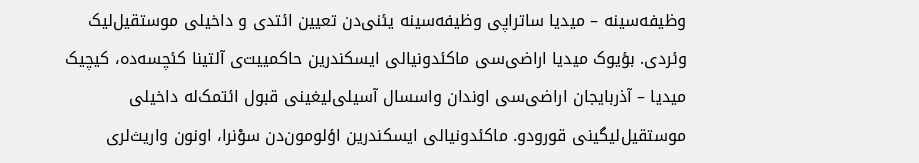وظیفه‌سینه – میدیا ساتراپی وظیفه‌سینه یئنی‌دن تعیین ائتدی و داخیلی موستقیل‌لیک وئردی. بؤیوک میدیا اراضی‌سی ماکئدونیالی ایسکندرین حاکمییت‌ی آلتینا کئچسه‌ده، کیچیک میدیا – آذربایجان اراضی‌سی اوندان واسسال آسیلی‌لیغینی قبول ائتمک‌له داخیلی موستقیل‌لیگینی قورودو. ماکئدونیالی ایسکندرین اؤلومون‌دن سوْنرا، اونون واریث‌لری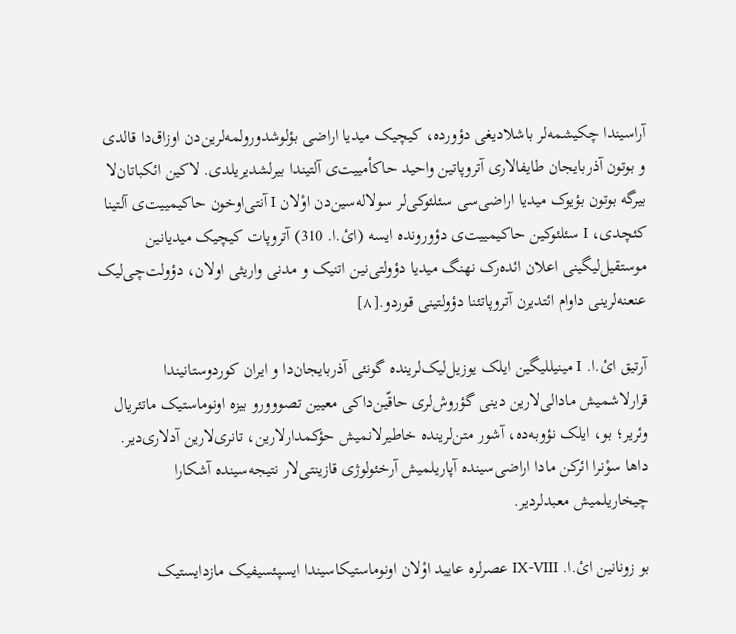آراسیندا چکیشمه‌لر باشلادیغی دؤورده، کیچیک میدیا اراضی بؤلوشدورولمه‌لرین‌دن اوزاق‌دا قالدی و بوتون آذربایجان طایفالاری آتروپاتین واحید حاکأمییت‌ی آلتیندا بیرلشدیریلدی. لاکین ائکباتان‌لا بیرگه بوتون بؤیوک میدیا اراضی‌سی سئلئوکی‌لر سولاله‌سین‌دن اوْلان I آنتی‌اوخون حاکیمییت‌ی آلتینا کئچدی، I سئلئوکین حاکیمییت‌ی دؤورونده ایسه (ائ.ا. 310) آتروپات کیچیک میدیانین موستقیل‌لیگینی اعلان ائده‌رک نهنگ میدیا دؤولتی‌نین اتنیک و مدنی واریثی اولان، دؤولت‌چی‌لیک عنعنه‌لرینی داوام ائتدیرن آتروپاتئنا دؤولتینی قوردو.[۸]

آرتیق ائ.ا. I مینیللیگین ایلک یوزیل‌لیک‌لرینده گونئی آذربایجان‌دا و ایران کوردوستانیندا قرارلاشمیش مادالی‌لارین دینی گؤروش‌لری حاقّین‌داکی معیین تصووورو بیزه اونوماستیک ماتئریال وئریر؛ بو، ایلک نؤوبه‌ده، آشور متن‌لرینده خاطیرلانمیش حؤکمدارلارین، تانری‌لارین آدلاری‌دیر. داها سوْنرا ائرکن مادا اراضی‌سینده آپاریلمیش آرخئولوژی قازینتی‌لار نتیجه‌سینده آشکارا چیخاریلمیش معبدلردیر.

بو زونانین ائ.ا. IX-VIII عصرلره عایید اوْلان اونوماستیکاسیندا ایسپئسیفیک مازدایستیک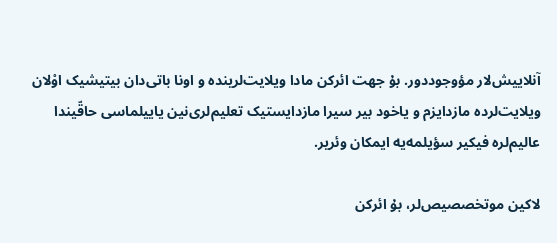آنلاییش‌لار مؤوجوددور. بۇ جهت ائرکن مادا ویلایت‌لرینده و اونا باتی‌دان بیتیشیک اوْلان ویلایت‌لرده مازدایزم و یاخود بیر سیرا مازدایستیک تعلیم‌لری‌نین یاییلماسی حاقّیندا عالیم‌لره فیکیر سؤیلمه‌یه ایمکان وئریر.

لاکین موتخصصیص‌لر، بۇ ائرکن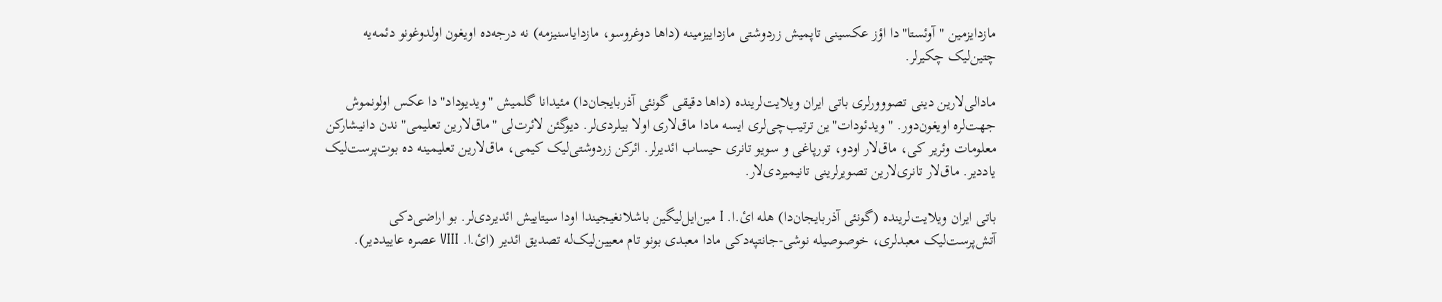مازدایزمین "آوئستا"دا اؤز عکسینی تاپمیش زردوشتی مازداییزمینه (داها دوغروسو، مازدایاسنیزمه) نه درجه‌ده اویغون اولدوغونو دئمه‌یه چتین‌لیک چکیرلر.

مادالی‌لارین دینی تصووورلری باتی ایران ویلایت‌لرینده (داها دقیقی گونئی آذربایجان‌دا) مئیدانا گلمیش "ویدیوداد"دا عکس اولونموش جهت‌لره اویغون‌دور. "ویدئودات"ین ترتیب‌چی‌لری ایسه مادا ماق‌لاری اولا بیلردی‌لر. دیوگئن لائرت‌لی "ماق‌لارین تعلیمی"ندن دانیشارکن معلومات وئریر کی، ماق‌لار اودو، تورپاغی و سویو تانری حیساب ائدیرلر. ائرکن زردوشتی‌لیک کیمی، ماق‌لارین تعلیمینه ده بوت‌پرست‌لیک یاددیر. ماق‌لار تانری‌لارین تصویرلرینی تانیمیردی‌لار.

باتی ایران ویلایت‌لرینده (گونئی آذربایجان‌دا) هله ائ.ا. I مین‌ایل‌لیگین باشلانغیجیندا اودا سیتاییش ائدیردی‌لر. بو اراضی‌دکی آتش‌پرست‌لیک معبدلری، خوصوصیله نوشی-جانتپه‌دکی مادا معبدی بونو تام معیین‌لیک‌له تصدیق ائدیر (ائ.ا. VIII عصره عاییددیر).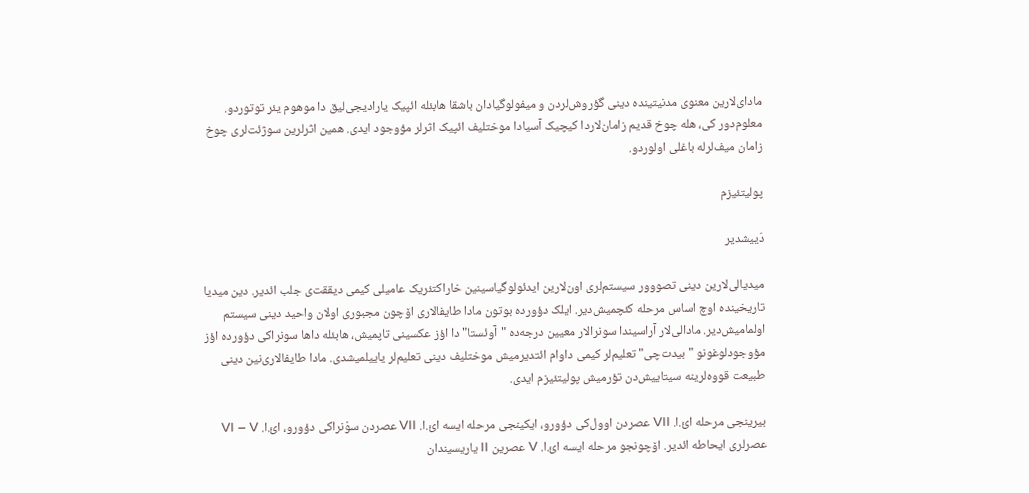مادای‌لارین معنوی مدنیتینده دینی گؤروش‌لردن و میفولوگیادان باشقا هابئله ائپیک یارادیجی‌لیق دا موهوم یئر توتوردو. معلوم‌دور کی، هله چوخ قدیم زامان‌لاردا کیچیک آسیادا موختلیف ائپیک اثرلر مؤوجود ایدی. همین اثرلرین سوژئت‌لری چوخ زامان میف‌لرله باغلی اولوردو.

پولیتئیزم

دَییشدیر

میدیالی‌لارین دینی تصووور سیستم‌لری اون‌لارین ایدئولوگیاسینین خاراکتئریک عامیلی کیمی دیققت‌ی جلب ائدیر. دین میدیا تاریخینده اوچ اساس مرحله کئچمیش‌دیر. ایلک دؤورده بوتون مادا طایفالاری اۆچون مجبوری اولان واحید دینی سیستم اولمامیش‌دیر. مادالی‌لار آراسیندا سونرالار معیین درجه‌ده "آوئستا"دا اؤز عکسینی تاپمیش، هابئله داها سونراکی دؤورده اؤز مؤوجودلوغونو "بیدت‌چی" تعلیم‌لر کیمی داوام ائتدیرمیش موختلیف دینی تعلیم‌لر یاییلمیشدی. مادا طایفالاری‌نین دینی طبیعت قووه‌لرینه سیتاییش‌دن تؤرمیش پولیتئیزم ایدی.

بیرینجی مرحله ائ.ا. VII عصردن اوول‌کی دؤورو، ایکینجی مرحله ایسه ائ.ا. VII عصردن سوْنراکی دؤورو، ائ.ا. VI – V عصرلری ایحاطه ائدیر. اۆچونجو مرحله ایسه ائ.ا. V عصرین II یاریسیندان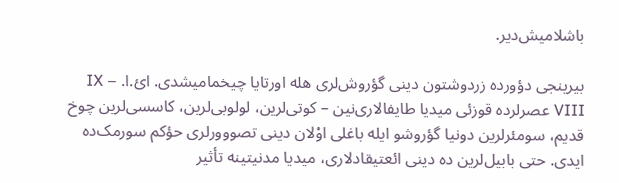باشلامیش‌دیر.

بیرینجی دؤورده زردوشتون دینی گؤروش‌لری هله اورتایا چیخمامیشدی. ائ.ا. IX – VIII عصرلرده قوزئی میدیا طایفالاری‌نین – کوتی‌لرین، لولوبی‌لرین، کاسسی‌لرین چوخ قدیم، سومئرلرین دونیا گؤروشو ایله باغلی اوْلان دینی تصووورلری حؤکم سورمک‌ده ایدی. حتی بابیل‌لرین ده دینی ائعتیقادلاری، میدیا مدنیتینه تأثیر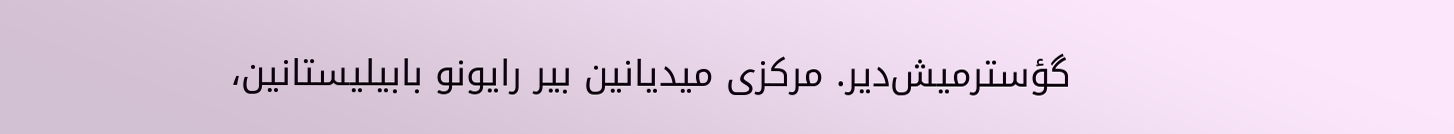گؤسترمیش‌دیر. مرکزی میدیانین بیر رایونو بابیلیستانین،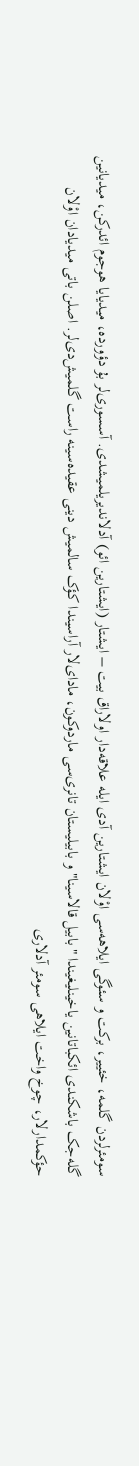سومئرلردن گلمه، خئییر، برکت و سئوگی ایلاهه‌سی اوْلان ایشتارین آدی ایله علاقه‌دار اولاراق بیت – ایشتار (ایشتارین ائو) آدلاندیریلمیشدی. آسسوری‌لر بۇ دؤورده، میدیایا هوجوم ائدرکن، میدیانین گله‌جک باشکندی ائکباتانین یاخینلیغیندا "بابیل قالاسینا" و بابیلیستان تانری‌سی ماردوکون، مادای‌لار آراسیندا کؤک سالمیش دینی عقیده‌سینه راست گلمیش‌دی‌لر. اصلن باتی میدیادان اوْلان حؤکمدارلار، چوخ واخت ایلاهی سومئر آدلاری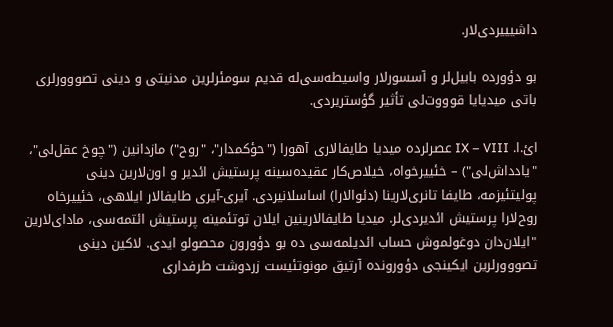داشیییردی‌لار.

بو دؤورده بابیل‌لر و آسسورلار واسیطه‌سی‌له قدیم سومئرلرین مدنیتی و دینی تصووورلری باتی میدیایا قوووت‌لی تأثیر گؤستریردی.

ائ.ا. IX – VIII عصرلرده میدیا طایفالاری آهورا ("حؤکمدار"، "روح") مازدانین ("چوخ عقل‌لی"، "یادداش‌لی") – خئییرخواه، خیلاص‌کار عقیده‌سینه پرستیش ائدیر و اون‌لارین دینی پولیتئیزمه، طایفا تانری‌لارینا (دئوالارا) اساسلانیردی. آیری-آیری طایفالار ایلاهی، خئییرخاه روح‌لارا پرستیش ائدیردی‌لر. میدیا طایفالارینین ایلان توتئمینه پرستیش ائتمه‌سی، مادای‌لارین "ایلان‌دان دوغولموش حساب ائدیلمه‌سی ده بو دؤورون محصولو ایدی. لاکین دینی تصووورلرین ایکینجی دؤورونده آرتیق مونوتئیست زردوشت طرفداری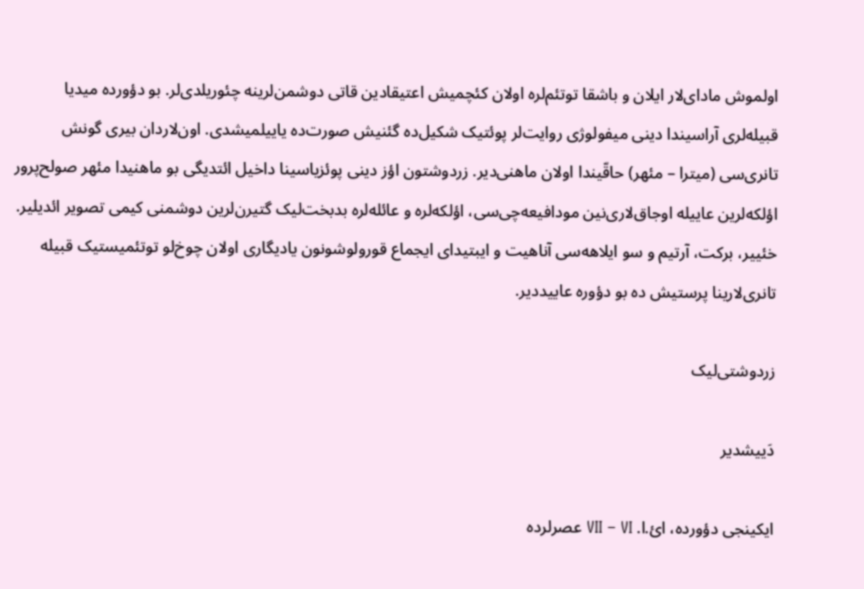اولموش مادای‌لار ایلان و باشقا توتئم‌لره اولان کئچمیش اعتیقادین قاتی دوشمن‌لرینه چئوریلدی‌لر. بو دؤورده میدیا قبیله‌لری آراسیندا دینی میفولوژی روایت‌لر پوئتیک شکیل‌ده گئنیش صورت‌ده یاییلمیشدی. اون‌لاردان بیری گونش تانری‌سی (میترا – مئهر) حاقّیندا اولان ماهنی‌دیر. زردوشتون اؤز دینی پوئزیاسینا داخیل ائتدیگی بو ماهنیدا مئهر صولح‌پرور اؤلکه‌لرین عاییله اوجاق‌لاری‌نین مودافیعه‌چی‌سی، اؤلکه‌لره و عائله‌لره بدبخت‌لیک گتیرن‌لرین دوشمنی کیمی تصویر ائدیلیر. خئییر، برکت، آرتیم و سو ایلاهه‌سی آناهیت و ایبتیدای ایجماع قورولوشونون یادیگاری اولان چوخ‌لو توتئمیستیک قبیله تانری‌لارینا پرستیش ده بو دؤوره عاییددیر.

زردوشتی‌لیک

دَییشدیر

ایکینجی دؤورده، ائ.ا. VII – VI عصرلرده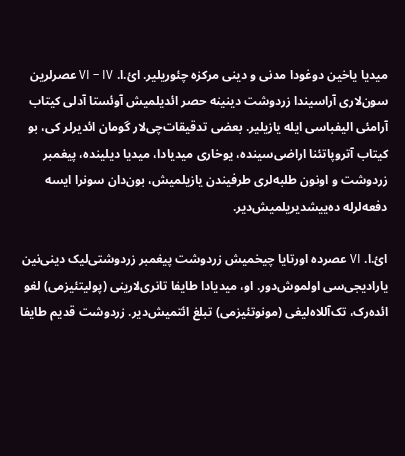میدیا یاخین دوغودا مدنی و دینی مرکزه چئوریلیر. ائ.ا. VI – IV عصرلرین سون‌لاری آراسیندا زردوشت دینینه حصر ائدیلمیش آوئستا آدلی کیتاب آرامئی الیفباسی ایله یازیلیر. بعضی تدقیقات‌چی‌لار گومان ائدیرلر کی، بو کیتاب آتروپاتئنا اراضی‌سینده، یوخاری میدیادا، میدیا دیلینده، پیغمبر زردوشت و اونون طلبه‌لری طرفیندن یازیلمیش، بون‌دان سونرا ایسه دفعه‌لرله ده‌ییشدیریلمیش‌دیر.

ائ.ا. VI عصرده اورتایا چیخمیش زردوشت پیغمبر زردوشتی‌لیک دینی‌نین یارادیجی‌سی اولموش‌دور. او، میدیادا طایفا تانری‌لارینی (پولیتئیزمی) لغو ائده‌رک، تک‌آللاه‌لیغی (مونوتئیزمی) تبلغ ائتمیش‌دیر. زردوشت قدیم طایفا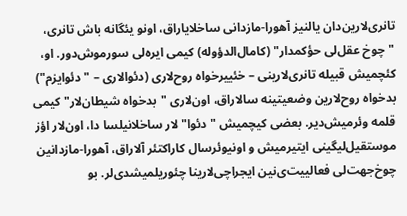تانری‌لارین‌دان یالنیز آهورا-مازدانی ساخلایاراق، اونو یئگانه باش تانری، "چوخ عقل‌لی حؤکمدار" (کامال‌الدؤوله) کیمی ایره‌لی سورموش‌دور. او، کئچمیش قبیله تانری‌لارینی – خئییرخواه روح‌لاری (دئوالاری – "دئوایزم") بدخواه روح‌لارین وضعیتینه سالاراق، اون‌لاری "بدخواه شیطان‌لار" کیمی قلمه وئرمیش‌دیر. بعضی کیچمیش "دئوا"لار ساخلانیلسا دا، اون‌لار اؤز موستقیل‌لیگینی ایتیرمیش و اونیوئرسال کاراکتئر آلاراق، آهورا-مازدانین چوخ‌جهت‌لی فعالییت‌ی‌نین ایجراچی‌لارینا چئوریلمیشدی‌لر. بو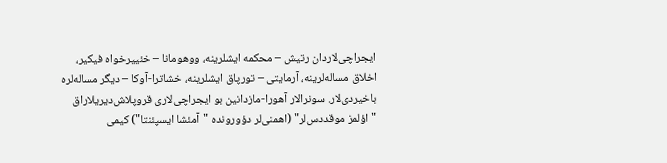ایجراچی‌لاردان رتیش – محکمه ایشلرینه، ووهومانا – خئییرخواه فیکیر، اخلاق مساله‌لرینه، آرمایتی – تورپاق ایشلرینه، خشاترا-آوکا – دیگر مساله‌لره باخیردی‌لار. سونرالار آهورا-مازدانین بو ایجراچی‌لاری قروپلاش‌دیریلاراق "اؤلمز موقددس‌لر" (اهمنی‌لر دؤورونده "آمئشا ایسپئنتا") کیمی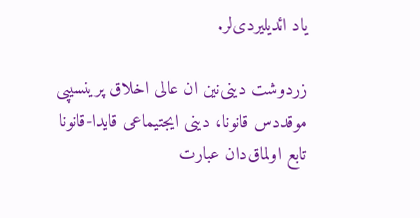یاد ائدیلیردی‌لر.

زردوشت دینی‌نین ان عالی اخلاق پرینسیپی موقددس قانونا، دینی ایجتیماعی قایدا-قانونا تابع اولماق‌دان عبارت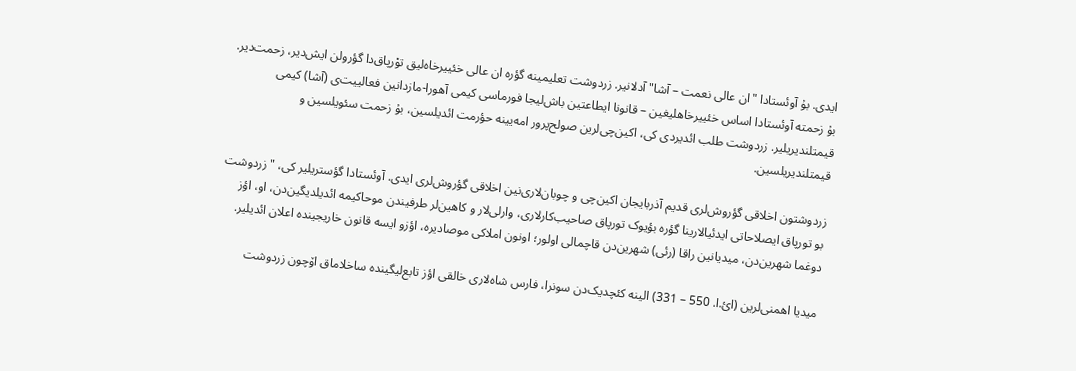ایدی. بۇ آوئستادا "ان عالی نعمت – آشا" آدلانیر. زردوشت تعلیمینه گؤره ان عالی خئییرخاه‌لیق توْرپاق‌دا گؤرولن ایش‌دیر، زحمت‌دیر. بۇ زحمته آوئستادا اساس خئییرخاهلیغین – قانونا ایطاعتین باش‌لیجا فورماسی کیمی آهورا-مازدانین فعالییت‌ی (آشا) کیمی قیمتلندیریلیر. زردوشت طلب ائدیردی کی، اکین‌چی‌لرین صولح‌پرور امه‌یینه حؤرمت ائدیلسین، بۇ زحمت سئویلسین و قیمتلندیریلسین.

زردوشتون اخلاقی گؤروش‌لری قدیم آذربایجان اکین‌چی و چوبان‌لاری‌نین اخلاقی گؤروش‌لری ایدی. آوئستادا گؤستریلیر کی، "زردوشت بو تورپاق ایصلاحاتی ایدئیالارینا گؤره بؤیوک تورپاق صاحیب‌کارلاری، وارلی‌لار و کاهین‌لر طرفیندن موحاکیمه ائدیلدیگین‌دن، او، اؤز دوغما شهرین‌دن، میدیانین راقا (رئی) شهرین‌دن قاچمالی اولور؛ اونون املاکی موصادیره، اؤزو ایسه قانون خاریجینده اعلان ائدیلیر.

میدیا اهمنی‌لرین (ائ.ا. 550 – 331) الینه کئچدیک‌دن سونرا، فارس شاه‌لاری خالقی اؤز تابع‌لیگینده ساخلاماق اۆچون زردوشت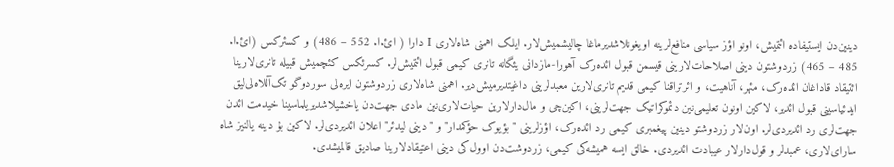دینین‌دن ایستیفاده ائتمیش، اونو اؤز سیاسی منافع‌لرینه اویغونلاشدیرماغا چالیشمیش‌لار. ایلک اهمنی شاه‌لاری I دارا ( ائ.ا. 552 – 486) و کسئرکس (ائ.ا. 485 – 465) زردوشتون دینی اصلاحات‌لارینی قیسمن قبول ائده‌رک آهورا-مازدانی یئگانه تانری کیمی قبول ائتمیش‌لر. کسرئکس کئچمیش قبیله تانری‌لارینا ائتیقاد قاداغان ائده‌رک، مئهر، آناهیت، و ائرتراقنا کیمی قدیم تانری‌لارین معبدلرینی داغیتدیرمیش‌دیر. اهمنی شاه‌لاری زردوشتون ایره‌لی سوردوگو تک‌آللاه‌لی‌لیق ایدئیاسینی قبول ائدیر، لاکین اونون تعلیمی‌نین دئموکراتیک جهت‌لرینی، اکین‌چی و مال‌دارلارین حیات‌لاری‌نین مادی جهت‌دن یاخشیلاشدیریلماسینا خیدمت ائدن جهت‌لری رد ائدیردی‌لر. اون‌لار زردوشتو دینین پیغمبری کیمی رد ائده‌رک، اؤزلرینی "بؤیوک حؤکمدار" و "دینی لیدئر" اعلان ائدیردی‌لر. لاکین بۇ دینه یالنیز شاه سارای‌لاری، عمبدلر و قول‌دارلار عیبادت ائدیردی. خالق ایسه همیشه‌کی کیمی، زردوشت‌دن اوول‌کی دینی اعتیقادلارینا صادیق قالمیشدی.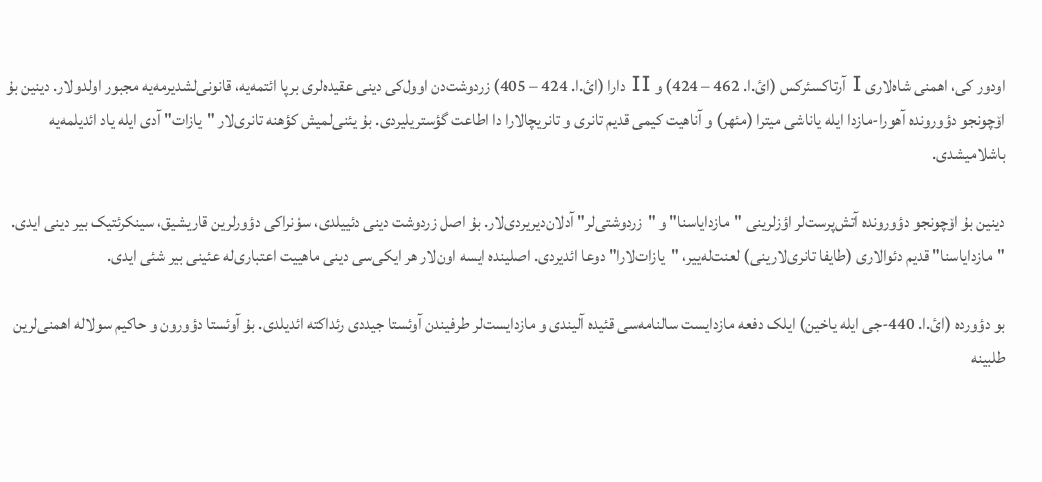اودور کی، اهمنی شاه‌لاری I آرتاکسئرکس (ائ.ا. 462 – 424) و II دارا (ائ.ا. 424 – 405) زردوشت‌دن اوول‌کی دینی عقیده‌لری برپا ائتمه‌یه، قانونی‌لشدیرمه‌یه مجبور اولدولار. دینین بۇ اۆچونجو دؤورونده آهورا-مازدا ایله یاناشی میترا (مئهر) و آناهیت کیمی قدیم تانری و تانریچالارا دا اطاعت گؤستریلیردی. بۇ یئنی‌لمیش کؤهنه تانری‌لار "یازات" آدی ایله یاد ائدیلمه‌یه باشلامیشدی.

دینین بۇ اۆچونجو دؤورونده آتش‌پرست‌لر اؤزلرینی "مازدایاسنا" و "زردوشتی‌لر" آدلان‌دیریردی‌لار. بۇ اصل زردوشت دینی دئییلدی، سوْنراکی دؤورلرین قاریشیق، سینکرئتیک بیر دینی ایدی. "مازدایاسنا" قدیم دئوالاری (طایفا تانری‌لارینی) لعنت‌له‌ییر، "یازات‌لارا" دوعا ائدیردی. اصلینده ایسه اون‌لار هر ایکی‌سی دینی ماهییت اعتباری‌له عئینی بیر شئی ایدی.

بو دؤورده (ائ.ا. 440-جی ایله یاخین) ایلک دفعه مازدایست سالنامه‌سی قئیده آلیندی و مازدایست‌لر طرفیندن آوئستا جیددی رئداکته ائدیلدی. بۇ آوئستا دؤورون و حاکیم سولاله اهمنی‌لرین طلبینه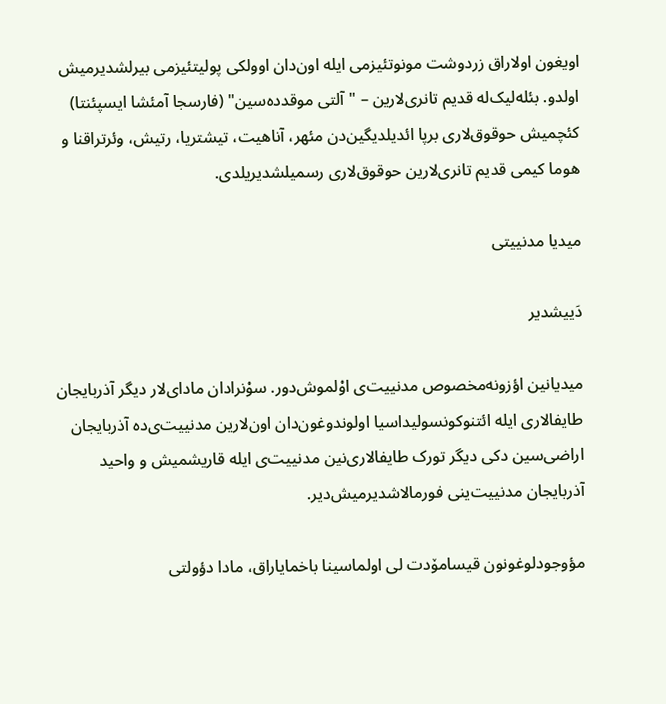اویغون اولاراق زردوشت مونوتئیزمی ایله اون‌دان اوولکی پولیتئیزمی بیرلشدیرمیش اولدو. بئله‌لیک‌له قدیم تانری‌لارین – "آلتی موقدده‌سین" (فارسجا آمئشا ایسپئنتا) کئچمیش حوقوق‌لاری برپا ائدیلدیگین‌دن مئهر، آناهیت، تیشتریا، رتیش، وئرتراقنا و هوما کیمی قدیم تانری‌لارین حوقوق‌لاری رسمیلشدیریلدی.

میدیا مدنییتی

دَییشدیر

میدیانین اؤزونه‌مخصوص مدنییت‌ی اوْلموش‌دور. سوْنرادان مادای‌لار دیگر آذربایجان طایفالاری ایله ائتنوکونسولیداسیا اولوندوغون‌دان اون‌لارین مدنییت‌ی‌ده آذربایجان اراضی‌سین دکی دیگر تورک طایفالاری‌نین مدنییت‌ی ایله قاریشمیش و واحید آذربایجان مدنییت‌ینی فورمالاشدیرمیش‌دیر.

مؤوجودلوغونون قیسامۆدت ‌لی اولماسینا باخمایاراق، مادا دؤولتی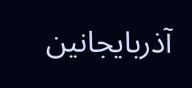آذربایجانین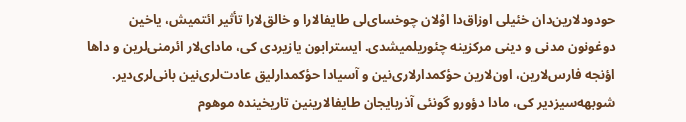حودودلارین‌دان خئیلی اوزاق‌دا اوْلان چوخسای‌لی طایفالارا و خالق‌لارا تأثیر ائتمیش، یاخین دوغونون مدنی و دینی مرکزینه چئوریلمیشدی. ایسترابون یازیردی کی، مادای‌لار ائرمنی‌لرین و داها اؤنجه فارس‌لارین، اون‌لارین حؤکمدارلاری‌نین و آسیادا حؤکمدارلیق عادت‌لری‌نین بانی‌لری‌دیر. شوبهه‌سیزدیر کی، مادا دؤورو گونئی آذربایجان طایفالارینین تاریخینده موهوم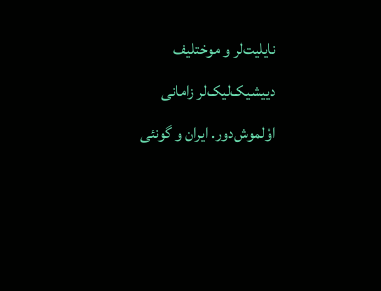نایلیت‌لر و موختلیف دییشیک‌لیک‌لر زامانی اوْلموش‌دور. ایران و گونئی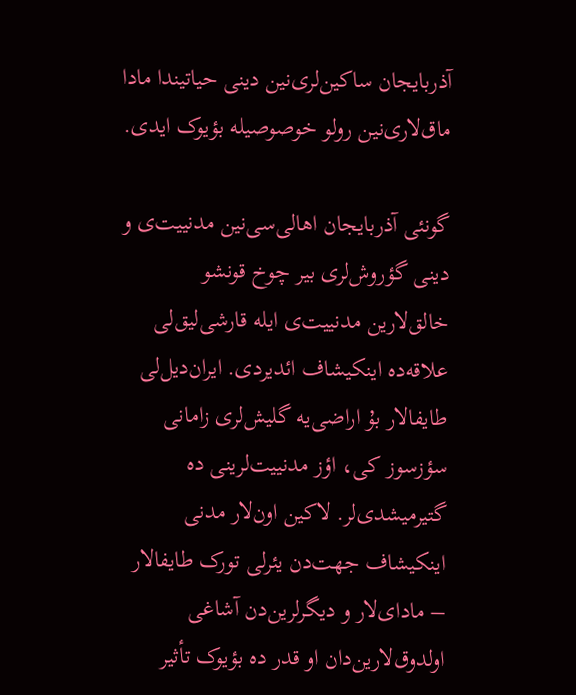آذربایجان ساکین‌لری‌نین دینی حیاتیندا مادا ماق‌لاری‌نین رولو خوصوصیله بؤیوک ایدی.

گونئی آذربایجان اهالی‌سی‌نین مدنییت‌ی و دینی گؤروش‌لری بیر چوخ قونشو خالق‌لارین مدنییت‌ی ایله قارشی‌لیق‌لی علاقه‌ده اینکیشاف ائدیردی. ایران‌دیل‌لی طایفالار بۇ اراضی‌یه گلیش‌لری زامانی سؤزسوز کی، اؤز مدنییت‌لرینی ده گتیرمیشدی‌لر. لاکین اون‌لار مدنی اینکیشاف جهت‌دن یئرلی تورک طایفالار – مادای‌لار و دیگرلرین‌دن آشاغی اولدوق‌لارین‌دان او قدر ده بؤیوک تأثیر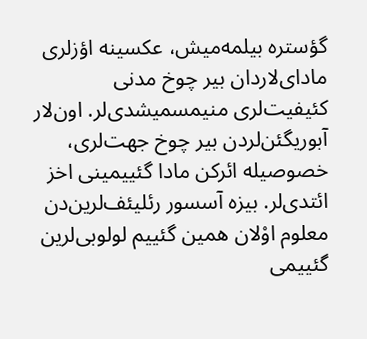گؤستره بیلمه‌میش، عکسینه اؤزلری مادای‌لاردان بیر چوخ مدنی کئیفیت‌لری منیمسمیشدی‌لر. اون‌لار آبوریگئن‌لردن بیر چوخ جهت‌لری، خصوصیله ائرکن مادا گئییمینی اخز ائتدی‌لر. بیزه آسسور رئلیئف‌لرین‌دن معلوم اوْلان همین گئییم لولوبی‌لرین گئییمی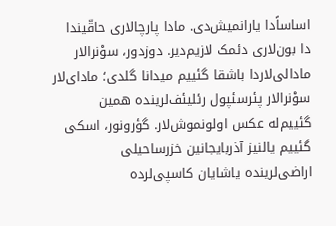اساساًدا یارانمیش‌دی. مادا پارچالاری حاقّیندا دا بون‌لاری دئمک لازیم‌دیر. دوزدور، سوْنرالار مادالی‌لاردا باشقا گئییم میدانا گلدی؛ مادای‌لار سوْنرالار پئرسئپول رئلیئف‌لرینده همین گئییم‌له عکس اولونموش‌لار. گؤرونور، اسکی گئییم یالنیز آذربایجانین خزرساحیلی اراضی‌لرینده یاشایان کاسپی‌لرده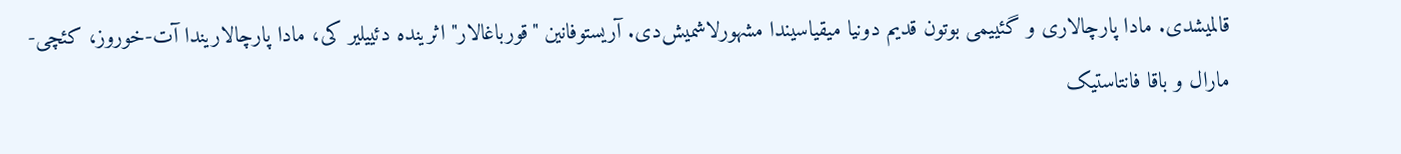قالمیشدی. مادا پارچالاری و گئییمی بوتون قدیم دونیا میقیاسیندا مشهورلاشمیش‌دی. آریستوفانین "قورباغالار" اثرینده دئییلیر کی، مادا پارچالاریندا آت-خوروز، کئچی-مارال و باقا فانتاستیک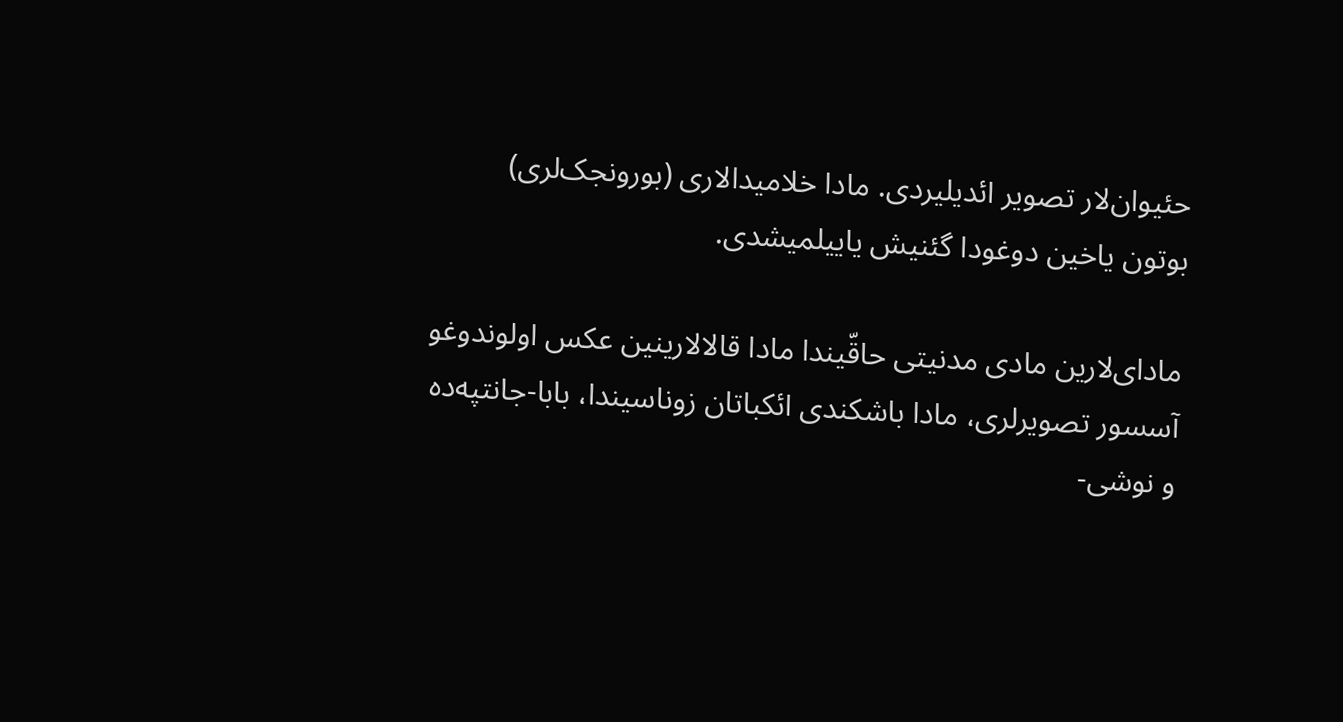حئیوان‌لار تصویر ائدیلیردی. مادا خلامیدالاری (بورونجک‌لری) بوتون یاخین دوغودا گئنیش یاییلمیشدی.

مادای‌لارین مادی مدنیتی حاقّیندا مادا قالالارینین عکس اولوندوغو آسسور تصویرلری، مادا باشکندی ائکباتان زوناسیندا، بابا-جانتپه‌ده و نوشی-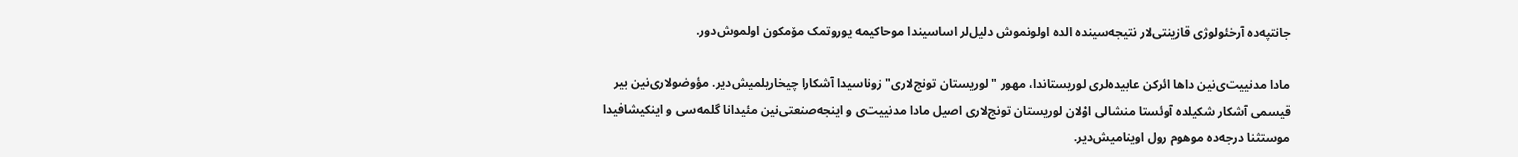جانتپه‌ده آرخئولوژی قازینتی‌لار نتیجه‌سینده الده اولونموش دلیل‌لر اساسیندا موحاکیمه یوروتمک مۆمکون اولموش‌دور.

مادا مدنییت‌ی‌نین داها ائرکن عابیده‌لری لوریستاندا، مهور "لوریستان تونج‌لاری" زوناسیدا آشکارا چیخاریلمیش‌دیر. مؤوضولاری‌نین بیر قیسمی آشکار شکیلده آوئستا منشالی اوْلان لوریستان تونج‌لاری اصیل مادا مدنییت‌ی و اینجه‌صنعتی‌نین مئیدانا گلمه‌سی و اینکیشافیدا موستثنا درجه‌ده موهوم رول اوینامیش‌دیر.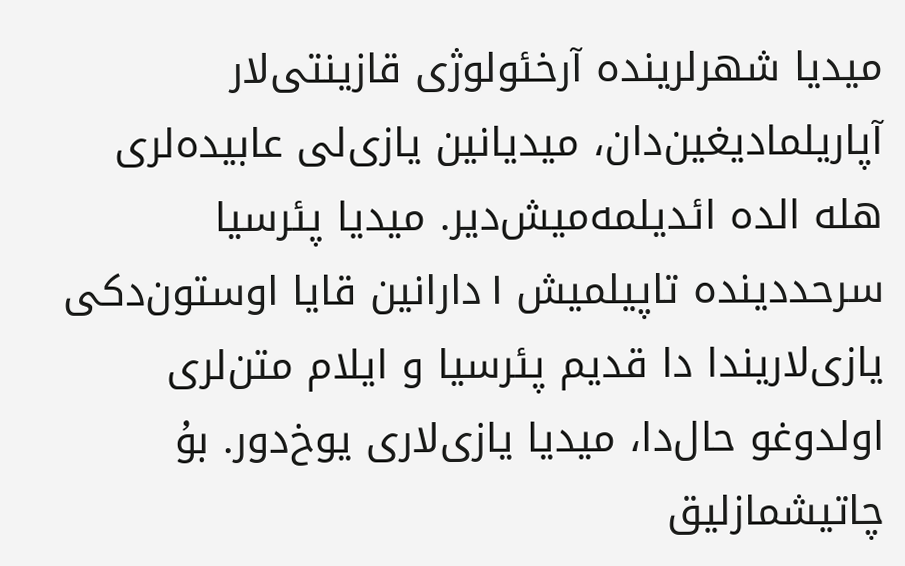میدیا شهرلرینده آرخئولوژی قازینتی‌لار آپاریلمادیغین‌دان، میدیانین یازی‌لی عابیده‌لری هله الده ائدیلمه‌میش‌دیر. میدیا پئرسیا سرحددینده تاپیلمیش I دارانین قایا اوستون‌دکی یازی‌لاریندا دا قدیم پئرسیا و ایلام متن‌لری اولدوغو حال‌دا، میدیا یازی‌لاری یوخ‌دور. بۇ چاتیشمازلیق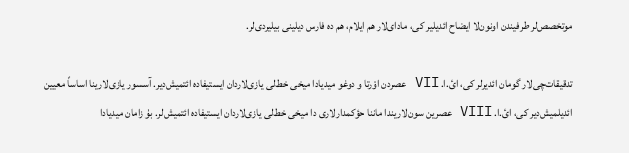موتخصص‌لر طرفیندن اونون‌لا ایضاح ائدیلیر کی، مادای‌لار هم ایلام، هم ده فارس دیلینی بیلیردی‌لر.

تدقیقات‌چی‌لار گومان ائدیرلر کی، ائ.ا. VII عصردن اوْرتا و دوغو میدیادا میخی خط‌لی یازی‌لاردان ایستیفاده ائتمیش‌دیر. آسسور یازی‌لارینا اساساً معیین ائدیلمیش‌دیر کی، ائ.ا. VIII عصرین سون‌لاریندا ماننا حؤکمدارلاری دا میخی خط‌لی یازی‌لاردان ایستیفاده ائتمیش‌لر. بۇ زامان میدیادا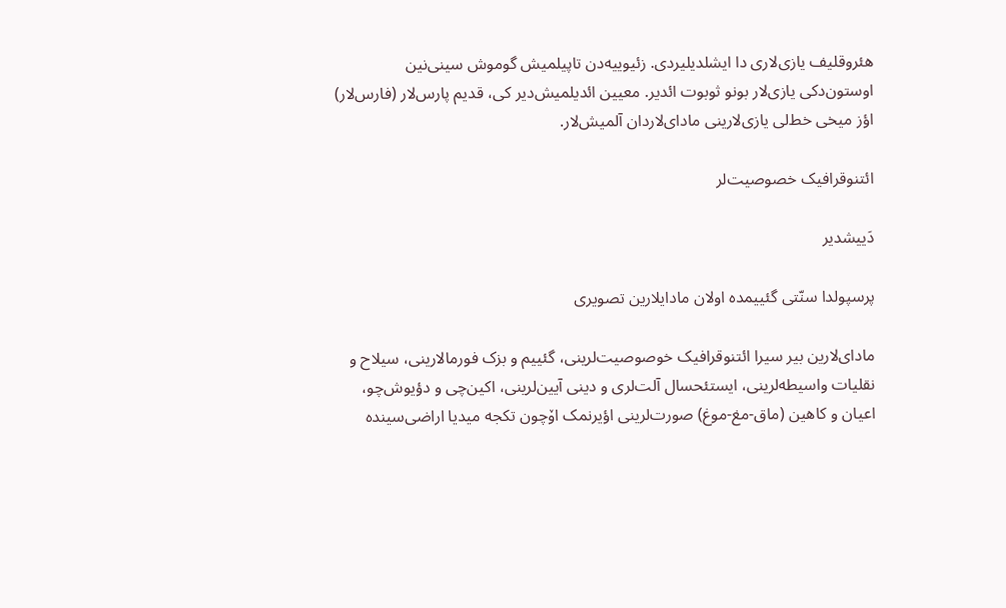هئروقلیف یازی‌لاری دا ایشلدیلیردی. زئیوییه‌دن تاپیلمیش گوموش سینی‌نین اوستون‌دکی یازی‌لار بونو ثوبوت ائدیر. معیین ائدیلمیش‌دیر کی، قدیم پارس‌لار (فارس‌لار) اؤز میخی خط‌لی یازی‌لارینی مادای‌لاردان آلمیش‌لار.

ائتنوقرافیک خصوصیت‌لر

دَییشدیر

پرسپولدا سنّتی گئییمده اولان مادایلارین تصویری

مادای‌لارین بیر سیرا ائتنوقرافیک خوصوصیت‌لرینی، گئییم و بزک فورمالارینی، سیلاح و نقلیات واسیطه‌لرینی، ایستئحسال آلت‌لری و دینی آیین‌لرینی، اکین‌چی و دؤیوش‌چو، اعیان و کاهین (ماق-مغ-موغ) صورت‌لرینی اؤیرنمک اۆچون تکجه میدیا اراضی‌سینده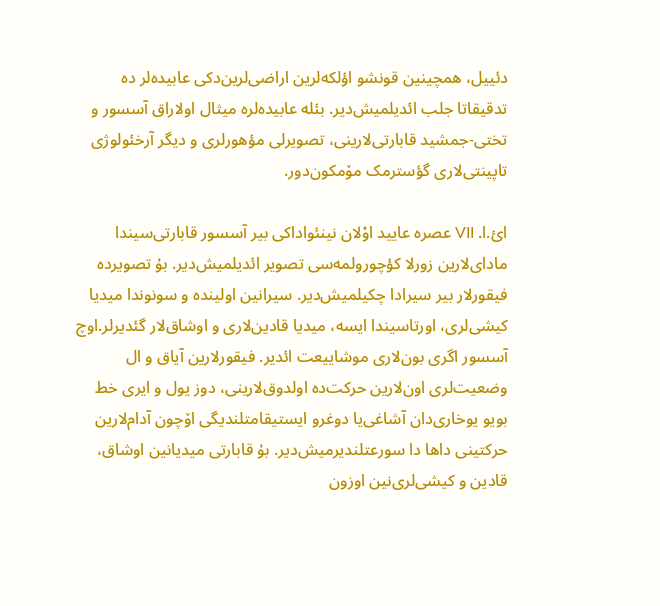دئییل، همچینین قونشو اؤلکه‌لرین اراضی‌لرین‌دکی عابیده‌لر ده تدقیقاتا جلب ائدیلمیش‌دیر. بئله عابیده‌لره میثال اولاراق آسسور و تختی-جمشید قابارتی‌لارینی، تصویرلی مؤهورلری و دیگر آرخئولوژی تاپینتی‌لاری گؤسترمک مۆمکون‌دور.

ائ.ا. VII عصره عایید اوْلان نینئواداکی بیر آسسور قابارتی‌سیندا مادای‌لارین زورلا کؤچورولمه‌سی تصویر ائدیلمیش‌دیر. بۇ تصویرده فیقورلار بیر سیرادا چکیلمیش‌دیر. سیرانین اولینده و سونوندا میدیا کیشی‌لری، اورتاسیندا ایسه، میدیا قادین‌لاری و اوشاق‌لار گئدیرلر.اوچ آسسور اگری بون‌لاری موشاییعت ائدیر. فیقورلارین آیاق و ال وضعیت‌لری اون‌لارین حرکت‌ده اولدوق‌لارینی، دوز یول و ایری خط بویو یوخاری‌دان آشاغی‌یا دوغرو ایستیقامتلندیگی اۆچون آدام‌لارین حرکتینی داها دا سورعتلندیرمیش‌دیر. بۇ قابارتی میدیانین اوشاق، قادین و کیشی‌لری‌نین اوزون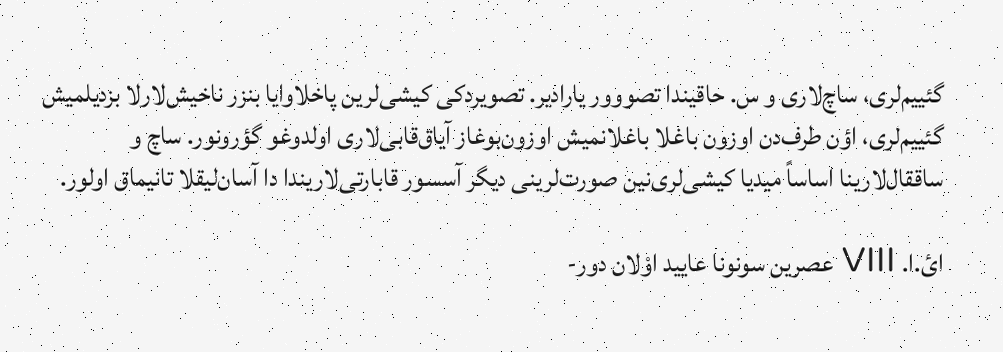گئییم‌لری، ساچ‌لاری و س. حاقیندا تصووور یارادیر. تصویردکی کیشی‌لرین پاخلاوایا بنزر ناخیش‌لارلا بزدیلمیش گئییم‌لری، اؤن طرف‌دن اوزون باغلا باغلانمیش اوزون‌بوغاز آیاق‌قابی‌لاری اولدوغو گؤرونور. ساچ و ساققال‌لارینا اساساً میدیا کیشی‌لری‌نین صورت‌لرینی دیگر آسسور قابارتی‌لاریندا دا آسان‌لیقلا تانیماق اولور.

ائ.ا. VIII عصرین سونونا عایید اوْلان دور-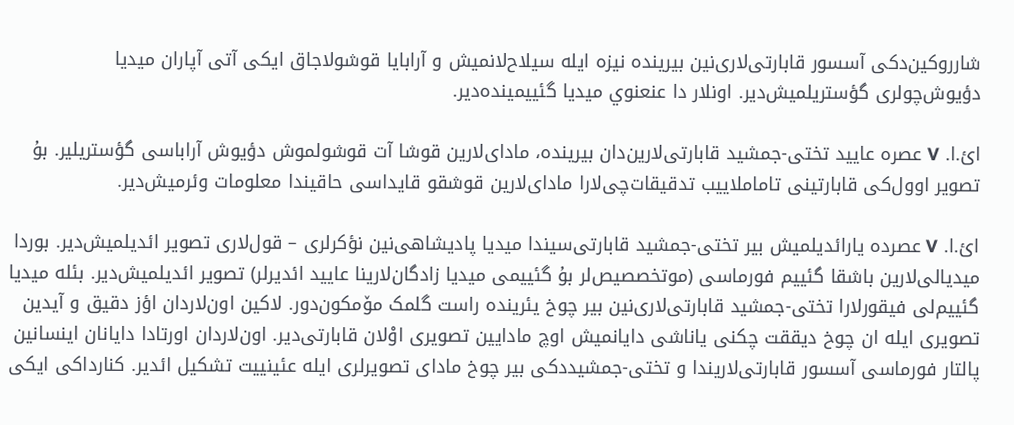شارروکین‌دکی آسسور قابارتی‌لاری‌نین بیرینده نیزه ایله سیلاح‌لانمیش و آرابایا قوشولاجاق ایکی آتی آپاران میدیا دؤیوش‌چولری گؤستریلمیش‌دیر. اونلار دا عنعنوي میدیا گئییمینده‌دیر.

ائ.ا. V عصره عایید تختی-جمشید قابارتی‌لارین‌دان بیرینده، مادای‌لارین قوشا آت قوشولموش دؤیوش آراباسی گؤستریلیر. بۇ تصویر اوول‌کی قابارتینی تاماملاییب تدقیقات‌چی‌لارا مادای‌لارین قوشقو قایداسی حاقیندا معلومات وئرمیش‌دیر.

ائ.ا. V عصرده یارائدیلمیش بیر تختی-جمشید قابارتی‌سیندا میدیا پادیشاهی‌نین نؤکرلری – قول‌لاری تصویر ائدیلمیش‌دیر. بوردا میدیالی‌لارین باشقا گئییم فورماسی (موتخصصیص‌لر بۇ گئییمی میدیا زادگان‌لارینا عایید ائدیرلر) تصویر ائدیلمیش‌دیر. بئله میدیا گئییم‌لی فیقورلارا تختی-جمشید قابارتی‌لاری‌نین بیر چوخ یئرینده راست گلمک مۆمکون‌دور. لاکین اون‌لاردان اؤز دقیق و آیدین تصویری ایله ان چوخ دیققت چکنی یاناشی دایانمیش اوچ مادایین تصویری اوْلان قابارتی‌دیر. اون‌لاردان اورتادا دایانان اینسانین پالتار فورماسی آسسور قابارتی‌لاریندا و تختی-جمشیددکی بیر چوخ مادای تصویرلری ایله عئینییت تشکیل ائدیر. کنارداکی ایکی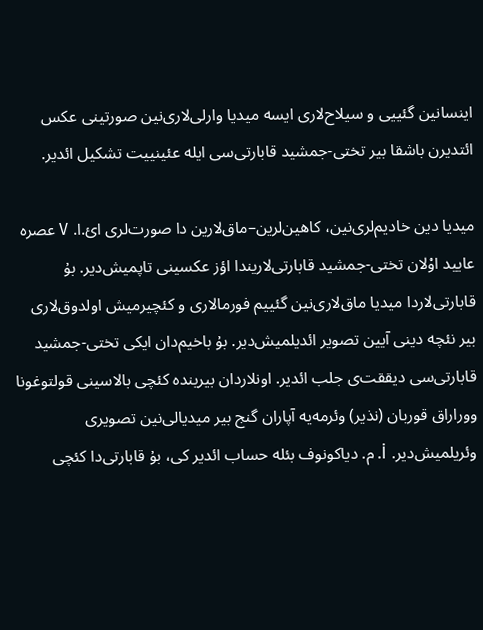اینسانین گئییی و سیلاح‌لاری ایسه میدیا وارلی‌لاری‌نین صورتینی عکس ائتدیرن باشقا بیر تختی-جمشید قابارتی‌سی ایله عئینییت تشکیل ائدیر.

میدیا دین خادیم‌لری‌نین، کاهین‌لرین–ماق‌لارین دا صورت‌لری ائ.ا. V عصره عایید اوْلان تختی-جمشید قابارتی‌لاریندا اؤز عکسینی تاپمیش‌دیر. بۇ قابارتی‌لاردا میدیا ماق‌لاری‌نین گئییم فورمالاری و کئچیرمیش اولدوق‌لاری بیر نئچه دینی آیین تصویر ائدیلمیش‌دیر. بۇ باخیم‌دان ایکی تختی-جمشید قابارتی‌سی دیققت‌ی جلب ائدیر. اونلاردان بیرینده کئچی بالاسینی قولتوغونا ووراراق قوربان (نذیر) وئرمه‌یه آپاران گنج بیر میدیالی‌نین تصویری وئریلمیش‌دیر. İ. م. دیاکونوف بئله حساب ائدیر کی، بۇ قابارتی‌دا کئچی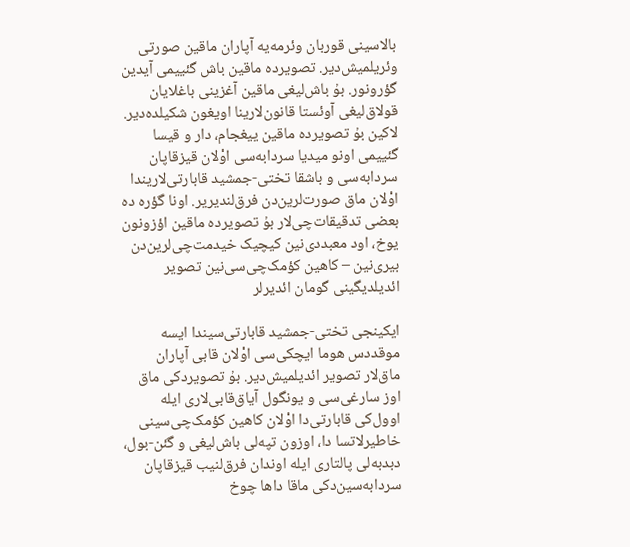بالاسینی قوربان وئرمه‌یه آپاران ماقین صورتی وئریلمیش‌دیر. تصویرده ماقین باش گئییمی آیدین گؤرونور. بۇ باش‌لیغی ماقین آغزینی باغلایان قولاق‌لیغی آوئستا قانون‌لارینا اویغون شکیلده‌دیر. لاکین بۇ تصویرده ماقین ییغجام، دار و قیسا گئییمی اونو میدیا سردابه‌سی اوْلان قیزقاپان سردابه‌سی و باشقا تختی-جمشید قابارتی‌لاریندا اوْلان ماق صورت‌لرین‌دن فرق‌لندیریر. اونا گؤره ده بعضی تدقیقات‌چی‌لار بۇ تصویرده ماقین اؤزونون یوخ، اود معبددی‌نین کیچیک خیدمت‌چی‌لرین‌دن بیری‌نین – کاهین کؤمک‌چی‌سی‌نین تصویر ائدیلدیگینی گومان ائدیرلر

ایکینجی تختی-جمشید قابارتی‌سیندا ایسه موقددس هوما ایچکی‌سی اوْلان قابی آپاران ماق‌لار تصویر ائدیلمیش‌دیر. بۇ تصویردکی ماق اوز سارغی‌سی و یونگول آیاق‌قابی‌لاری ایله اوول‌کی قابارتی‌دا اوْلان کاهین کؤمک‌چی‌سینی خاطیرلاتسا دا، اوزون تپه‌لی باش‌لیغی و گئن-بول، دبدبه‌لی پالتاری ایله اوندان فرق‌لنیب قیزقاپان سردابه‌سین‌دکی ماقا داها چوخ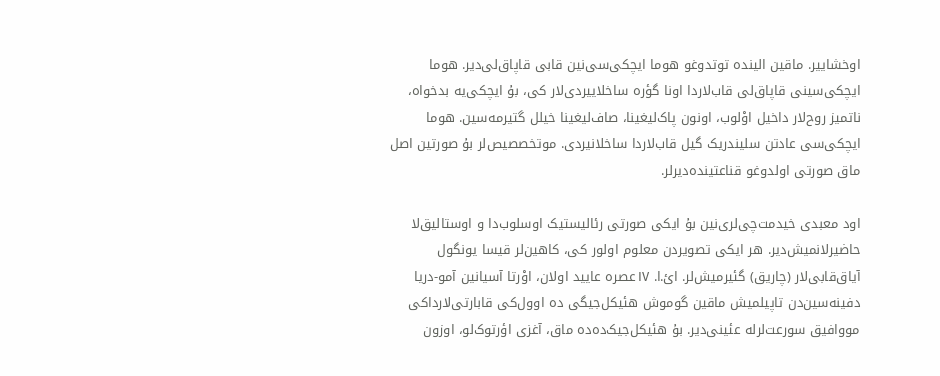اوخشاییر. ماقین الینده توتدوغو هوما ایچکی‌سی‌نین قابی قاپاق‌لی‌دیر. هوما ایچکی‌سینی قاپاق‌لی قاب‌لاردا اونا گؤره ساخلاییردی‌لار کی، بۇ ایچکی‌یه بدخواه، ناتمیز روح‌لار داخیل اوْلوب، اونون پاک‌لیغینا، صاف‌لیغینا خیلل گتیرمه‌سین. هوما ایچکی‌سی عادتن سلیندریک گیل قاب‌لاردا ساخلانیردی. موتخصصیص‌لر بۇ صورتین اصل ماق صورتی اولدوغو قناعتینده‌دیرلر.

اود معبدی خیدمت‌چی‌لری‌نین بۇ ایکی صورتی رئالیستیک اوسلوب‌دا و اوستالیق‌لا حاضیرلانمیش‌دیر. هر ایکی تصویردن معلوم اولور کی، کاهین‌لر قیسا یونگول آیاق‌قابی‌لار (چاریق) گئیرمیش‌لر. ائ.ا. IV عصره عایید اولان، اوْرتا آسیانین آمو-دریا دفینه‌سین‌دن تاپیلمیش ماقین گوموش هئیکل‌جیگی ده اوول‌کی قابارتی‌لارداکی مووافیق سورعت‌لرله عئینی‌دیر. بۇ هئیکل‌جیک‌ده‌ده ماق، آغزی اؤرتوک‌لو، اوزون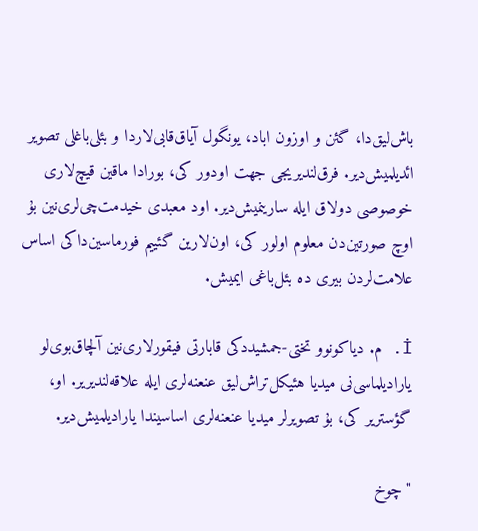باش‌لیق‌دا، گئن و اوزون اباد، یونگول آیاق‌قابی‌لاردا و بئلی‌باغلی تصویر ائدیلمیش‌دیر. فرق‌لندیریجی جهت اودور کی، بورادا ماقین قیچ‌لاری خوصوصی دولاق ایله سارینمیش‌دیر. اود معبدی خیدمت‌چی‌لری‌نین بۇ اوچ صورتین‌دن معلوم اولور کی، اون‌لارین گئییم فورماسین‌داکی اساس علامت‌لردن بیری ده بئل‌باغی ایمیش.

İ. م. دیاکونوو تختی-جمشیددکی قابارتی فیقورلاری‌نین آلچاق‌بوی‌لو یارادیلماسی‌نی میدیا هئیکل‌تراش‌لیق عنعنه‌لری ایله علاقه‌لندیریر. او، گؤستریر کی، بۇ تصویرلر میدیا عنعنه‌لری اساسیندا یارادیلمیش‌دیر.

"چوخ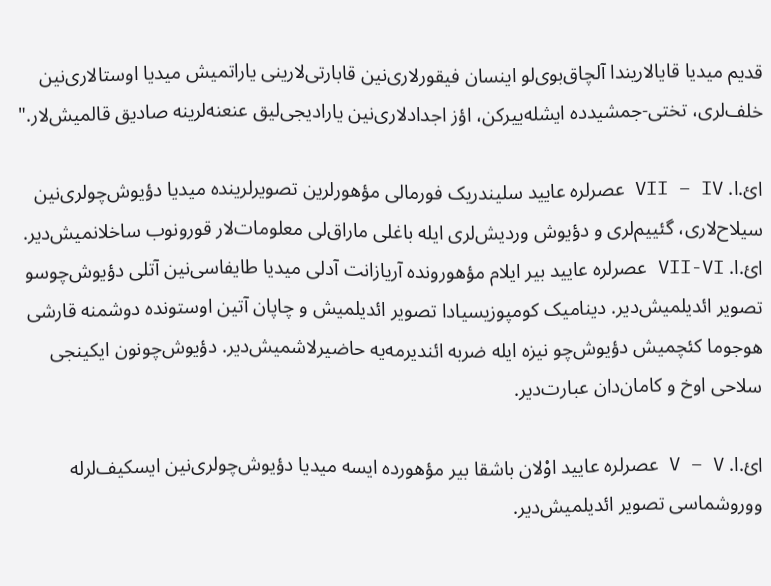قدیم میدیا قایالاریندا آلچاق‌بوی‌لو اینسان فیقورلاری‌نین قابارتی‌لارینی یاراتمیش میدیا اوستالاری‌نین خلف‌لری، تختی-جمشیدده ایشله‌ییرکن، اؤز اجدادلاری‌نین یارادیجی‌لیق عنعنه‌لرینه صادیق قالمیش‌لار."

ائ.ا. VII – IV عصرلره عایید سلیندریک فورمالی مؤهورلرین تصویرلرینده میدیا دؤیوش‌چولری‌نین سیلاح‌لاری، گئییم‌لری و دؤیوش وردیش‌لری ایله باغلی ماراق‌لی معلومات‌لار قورونوب ساخلانمیش‌دیر. ائ.ا. VII-VI عصرلره عایید بیر ایلام مؤهورونده آریازانت آدلی میدیا طایفاسی‌نین آتلی دؤیوش‌چوسو تصویر ائدیلمیش‌دیر. دینامیک کومپوزیسیادا تصویر ائدیلمیش و چاپان آتین اوستونده دوشمنه قارشی هوجوما کئچمیش دؤیوش‌چو نیزه ایله ضربه ائندیرمه‌یه حاضیرلاشمیش‌دیر. دؤیوش‌چونون ایکینجی سلاحی اوخ و کامان‌دان عبارت‌دیر.

ائ.ا. V – V عصرلره عایید اوْلان باشقا بیر مؤهورده ایسه میدیا دؤیوش‌چولری‌نین ایسکیف‌لرله ووروشماسی تصویر ائدیلمیش‌دیر.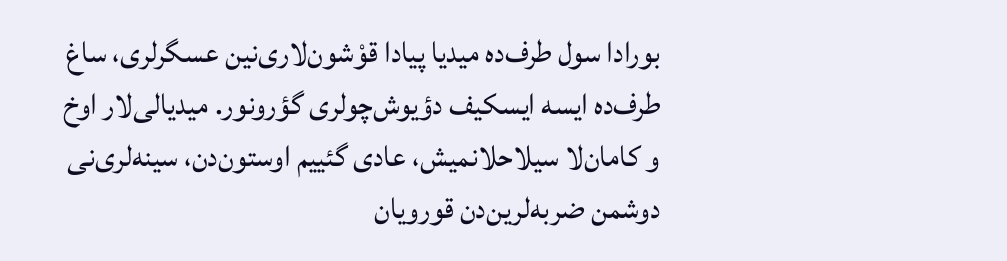بورادا سول طرف‌ده میدیا پیادا قوْشون‌لاری‌نین عسگرلری، ساغ طرف‌ده ایسه ایسکیف دؤیوش‌چولری گؤرونور. میدیالی‌لار اوخ و کامان‌لا سیلاحلانمیش، عادی گئییم اوستون‌دن، سینه‌لری‌نی دوشمن ضربه‌لرین‌دن قورویان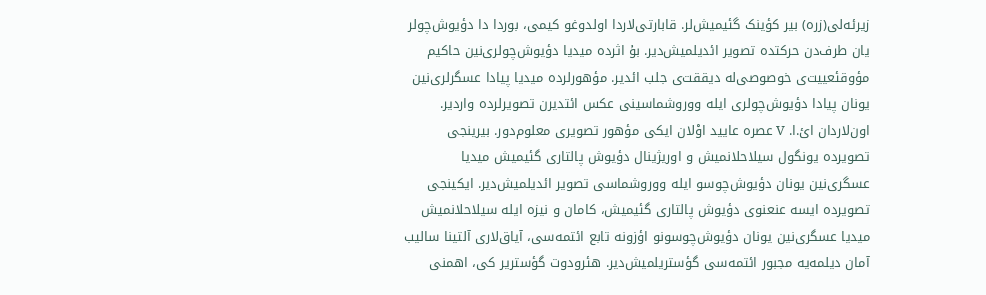زیرئه‌لی(زره) بیر کؤینک گئیمیش‌لر. قابارتی‌لاردا اولدوغو کیمی، بوردا دا دؤیوش‌چولر یان طرف‌دن حرکتده تصویر ائدیلمیش‌دیر. بۇ اثرده میدیا دؤیوش‌چولری‌نین حاکیم مؤوقئعییت‌ی خوصوصی‌له دیققت‌ی جلب ائدیر. مؤهورلرده میدیا پیادا عسگرلری‌نین یونان پیادا دؤیوش‌چولری ایله ووروشماسینی عکس ائتدیرن تصویرلرده واردیر. اون‌لاردان ائ.ا. V عصره عایید اوْلان ایکی مؤهور تصویری معلوم‌دور. بیرینجی تصویرده یونگول سیلاحلانمیش و اوریژینال دؤیوش پالتاری گئیمیش میدیا عسگری‌نین یونان دؤیوش‌چوسو ایله ووروشماسی تصویر ائدیلمیش‌دیر. ایکینجی تصویرده ایسه عنعنوی دؤیوش پالتاری گئیمیش، کامان و نیزه ایله سیلاحلانمیش میدیا عسگری‌نین یونان دؤیوش‌چوسونو اؤزونه تابع ائتمه‌سی، آیاق‌لاری آلتینا سالیب آمان دیلمه‌یه مجبور ائتمه‌سی گؤستریلمیش‌دیر. هئرودوت گؤستریر کی، اهمنی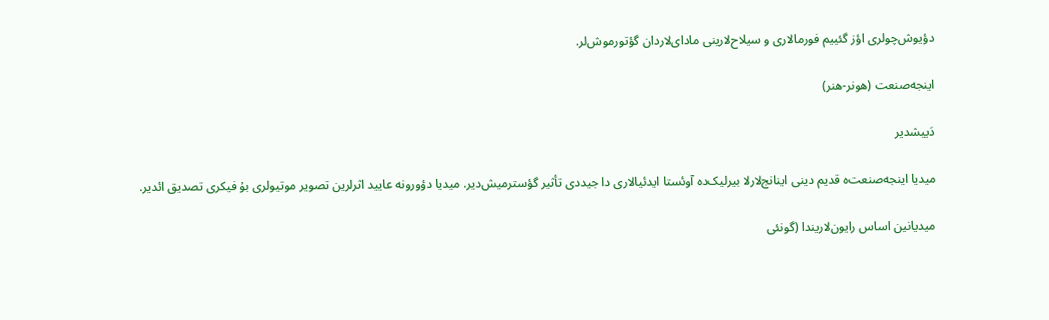دؤیوش‌چولری اؤز گئییم فورمالاری و سیلاح‌لارینی مادای‌لاردان گؤتورموش‌لر.

اینجه‌صنعت (هونر-هنر)

دَییشدیر

میدیا اینجه‌صنعت‌ه قدیم دینی اینانج‌لارلا بیرلیک‌ده آوئستا ایدئیالاری دا جیددی تأثیر گؤسترمیش‌دیر. میدیا دؤورونه عایید اثرلرین تصویر موتیولری بۇ فیکری تصدیق ائدیر.

میدیانین اساس رایون‌لاریندا (گونئی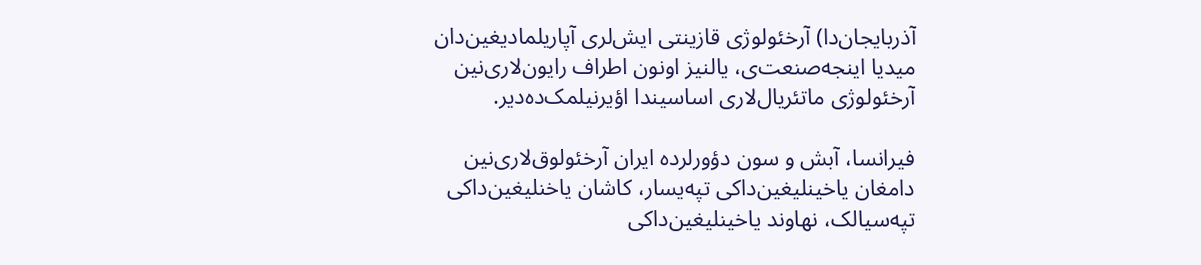آذربایجان‌دا) آرخئولوژی قازینتی ایش‌لری آپاریلمادیغین‌دان میدیا اینجه‌صنعت‌ی، یالنیز اونون اطراف رایون‌لاری‌نین آرخئولوژی ماتئریال‌لاری اساسیندا اؤیرنیلمک‌ده‌دیر.

فیرانسا، آبش و سون دؤورلرده ایران آرخئولوق‌لاری‌نین دامغان یاخینلیغین‌داکی تپه‌یسار، کاشان یاخنلیغین‌داکی تپه‌سیالک، نهاوند یاخینلیغین‌داکی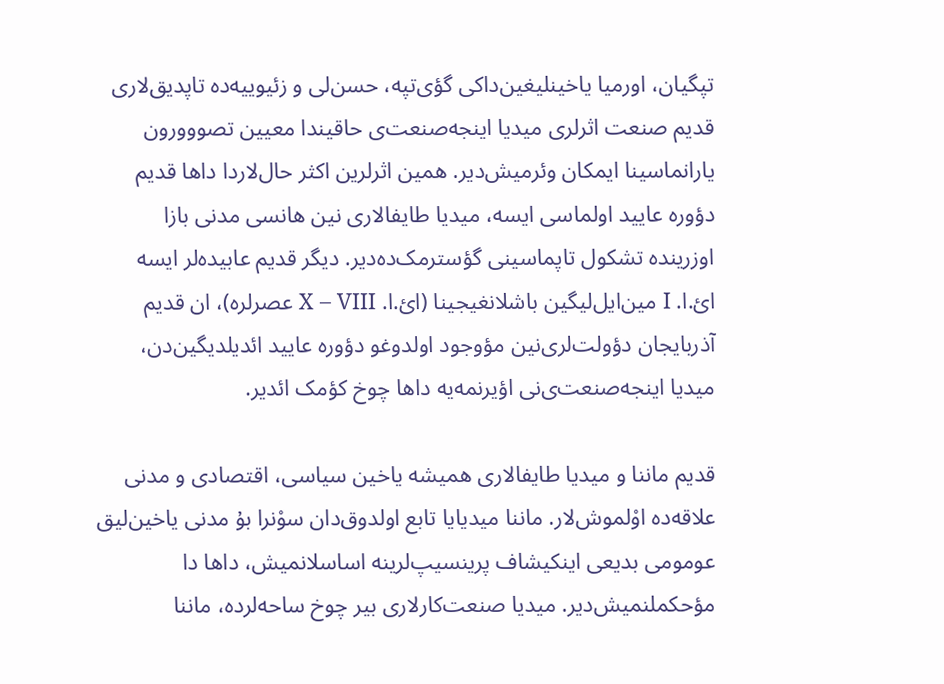تپگیان، اورمیا یاخینلیغین‌داکی گؤی‌تپه، حسن‌لی و زئیوییه‌ده تاپدیق‌لاری قدیم صنعت اثرلری میدیا اینجه‌صنعت‌ی حاقیندا معیین تصووورون یارانماسینا ایمکان وئرمیش‌دیر. همین اثرلرین اکثر حال‌لاردا داها قدیم دؤوره عایید اولماسی ایسه، میدیا طایفالاری نین هانسی مدنی بازا اوزرینده تشکول تاپماسینی گؤسترمک‌ده‌دیر. دیگر قدیم عابیده‌لر ایسه ائ.ا. I مین‌ایل‌لیگین باشلانغیجینا (ائ.ا. X – VIII عصرلره)، ان قدیم آذربایجان دؤولت‌لری‌نین مؤوجود اولدوغو دؤوره عایید ائدیلدیگین‌دن، میدیا اینجه‌صنعت‌ی‌نی اؤیرنمه‌یه داها چوخ کؤمک ائدیر.

قدیم ماننا و میدیا طایفالاری همیشه یاخین سیاسی، اقتصادی و مدنی علاقه‌ده اوْلموش‌لار. ماننا میدیایا تابع اولدوق‌دان سوْنرا بۇ مدنی یاخین‌لیق عومومی بدیعی اینکیشاف پرینسیپ‌لرینه اساسلانمیش، داها دا مؤحکملنمیش‌دیر. میدیا صنعت‌کارلاری بیر چوخ ساحه‌لرده، ماننا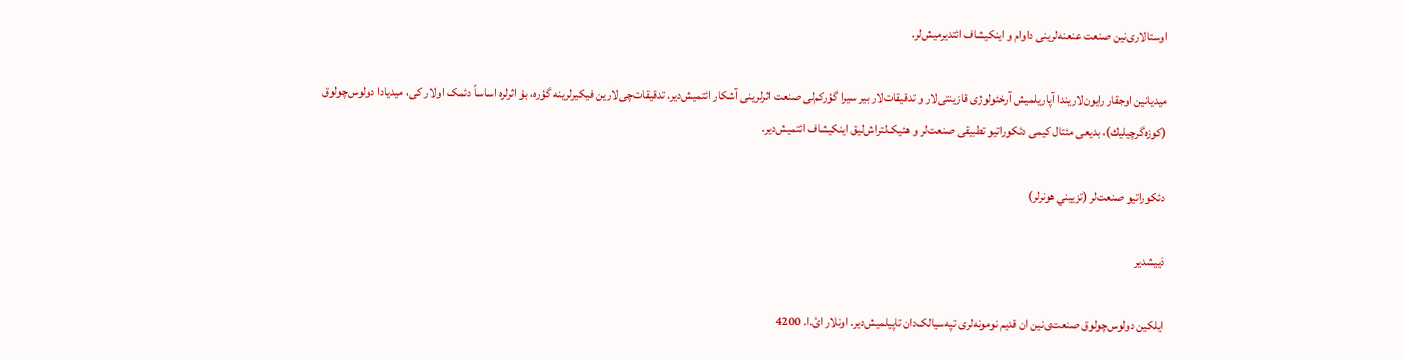اوستالاری‌نین صنعت عنعنه‌لرینی داوام و اینکیشاف ائتدیرمیش‌لر.

میدیانین اوجقار رایون‌لاریندا آپاریلمیش آرخئولوژی قازینتی‌لار و تدقیقات‌لار بیر سیرا گؤرکم‌لی صنعت اثرلرینی آشکار ائتمیش‌دیر. تدقیقات‌چی‌لارین فیکیرلرینه گؤره، بۇ اثرلره اساساً دئمک اولار کی، میدیادا دولوس‌چولوق (كوزه‌گرچيليك)، بدیعی مئتال کیمی دئکوراتیو تطبیقی صنعت‌لر و هئیک‌لتراش‌لیق اینکیشاف ائتمیش‌دیر.

دئکوراتیو صنعت‌لر (تزییني هونرلر)

دَییشدیر

ایلکین دولوس‌چولوق صنعت‌ی‌نین ان قدیم نومونه‌لری تپه‌سیالک‌دان تاپیلمیش‌دیر. اونلار ائ.ا. 4200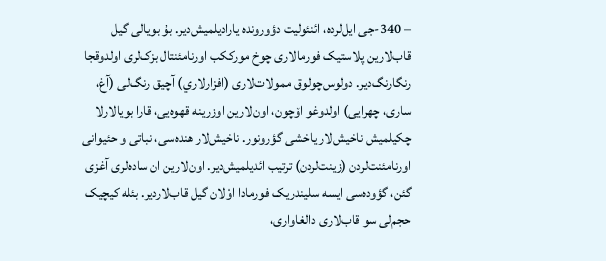– 340-جی ایل‌لرده، ائنئولیت دؤورونده یارادیلمیش‌دیر. بۇ بویالی گیل قاب‌لارین پلاستیک فورمالاری چوخ مورککب اورنامئنتال بزک‌لری اولدوقجا رنگارنگ‌دیر. دولوس‌چولوق ممولات‌لاری (افزارلاري) آچیق رنگ‌لی (آغ، ساری، چهرایی) اولدوغو اۆچون، اون‌لارین اوزرینه قهوه‌یی، قارا بویالارلا چکیلمیش ناخیش‌لار یاخشی گؤرونور. ناخیش‌لار هنده‌سی، نباتی و حئیوانی اورنامئنت‌لردن (زينت‌لردن) ترتیب ائدیلمیش‌دیر. اون‌لارین ان ساده‌لری آغزی گئن، گؤوده‌سی ایسه سلیندریک فورمادا اوْلان گیل قاب‌لاردیر. بئله کیچیک حجم‌لی سو قاب‌لاری دالغاواری،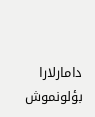دامارلارا بؤلونموش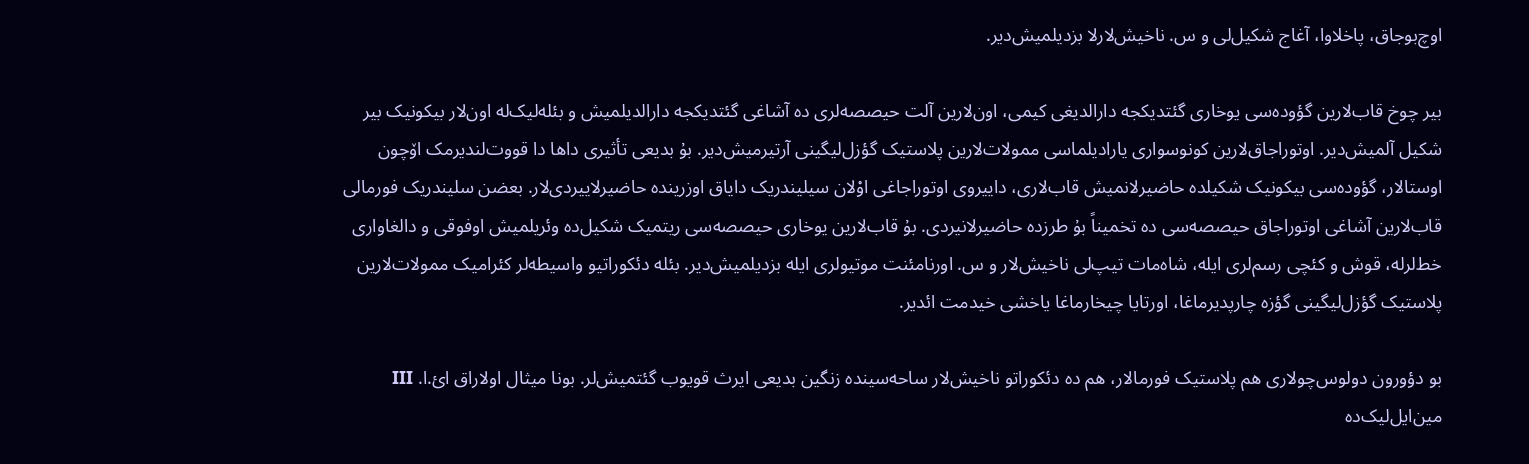اوچ‌بوجاق، پاخلاوا، آغاج شکیل‌لی و س. ناخیش‌لارلا بزدیلمیش‌دیر.

بیر چوخ قاب‌لارین گؤوده‌سی یوخاری گئتدیکجه دارالدیغی کیمی، اون‌لارین آلت حیصصه‌لری ده آشاغی گئتدیکجه دارالدیلمیش و بئله‌لیک‌له اون‌لار بیکونیک بیر شکیل آلمیش‌دیر. اوتوراجاق‌لارین کونوسواری یارادیلماسی ممولات‌لارین پلاستیک گؤزل‌لیگینی آرتیرمیش‌دیر. بۇ بدیعی تأثیری داها دا قووت‌لندیرمک اۆچون اوستالار، گؤوده‌سی بیکونیک شکیلده حاضیرلانمیش قاب‌لاری، داییروی اوتوراجاغی اوْلان سیلیندریک دایاق اوزرینده حاضیرلاییردی‌لار. بعضن سلیندریک فورمالی قاب‌لارین آشاغی اوتوراجاق حیصصه‌سی ده تخمیناً بۇ طرزده حاضیرلانیردی. بۇ قاب‌لارین یوخاری حیصصه‌سی ریتمیک شکیل‌ده وئریلمیش اوفوقی و دالغاواری خط‌لرله، قوش و کئچی رسم‌لری ایله، شاه‌مات تیپ‌لی ناخیش‌لار و س. اورنامئنت موتیولری ایله بزدیلمیش‌دیر. بئله دئکوراتیو واسیطه‌لر کئرامیک ممولات‌لارین پلاستیک گؤزل‌لیگینی گؤزه چارپدیرماغا، اورتایا چیخارماغا یاخشی خیدمت ائدیر.

بو دؤورون دولوس‌چولاری هم پلاستیک فورمالار، هم ده دئکوراتو ناخیش‌لار ساحه‌سینده زنگین بدیعی ایرث قویوب گئتمیش‌لر. بونا میثال اولاراق ائ.ا. III مین‌ایل‌لیک‌ده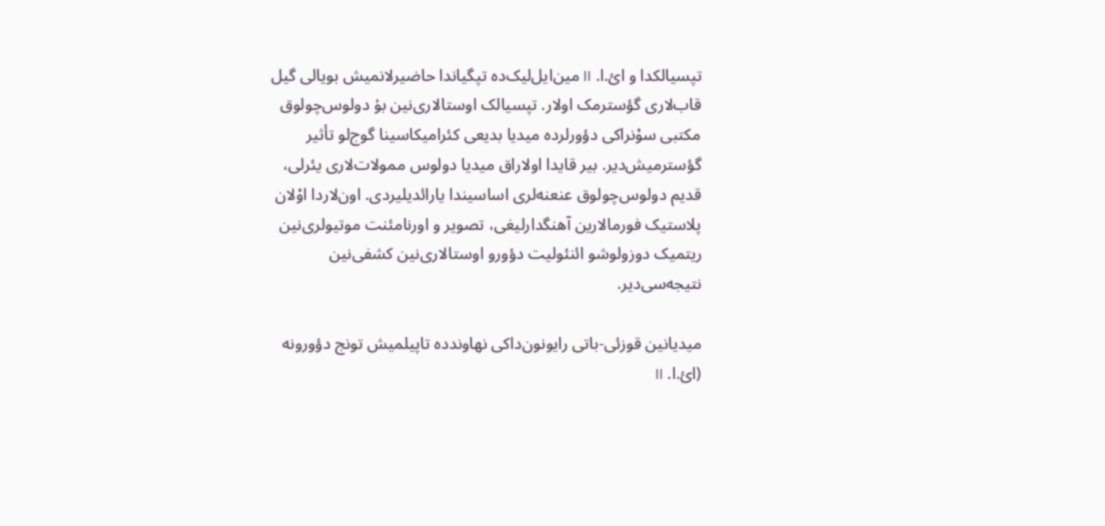تپسیالکدا و ائ.ا. II مین‌ایل‌لیک‌ده تپگیاندا حاضیرلانمیش بویالی گیل قاب‌لاری گؤسترمک اولار. تپسیالک اوستالاری‌نین بۇ دولوس‌چولوق مکتبی سوْنراکی دؤورلرده میدیا بدیعی کئرامیکاسینا گوج‌لو تأثیر گؤسترمیش‌دیر. بیر قایدا اولاراق میدیا دولوس ممولات‌لاری یئرلی، قدیم دولوس‌چولوق عنعنه‌لری اساسیندا یارائدیلیردی. اون‌لاردا اوْلان پلاستیک فورمالارین آهنگدارلیغی، تصویر و اورنامئنت موتیولری‌نین ریتمیک دوزولوشو ائنئولیت دؤورو اوستالاری‌نین کشفی‌نین نتیجه‌سی‌دیر.

میدیانین قوزئی-باتی رایونون‌داکی نهاوندده تاپیلمیش تونج دؤورونه (ائ.ا. II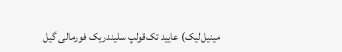مینیل‌لیک) عایید تک‌قولپ سلیندریک فورمالی گیل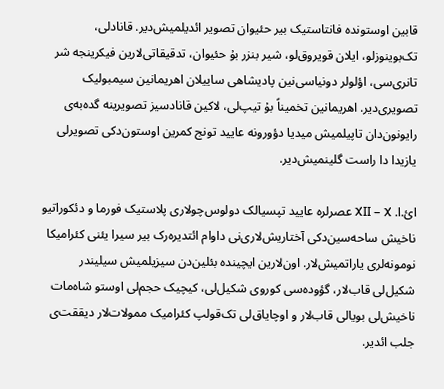قابین اوستونده فانتاستیک بیر حئیوان تصویر ائدیلمیش‌دیر. قانادلی، تک‌بوینوزلو، ایلان قویروق‌لو، شیر بنزر بۇ حئیوان، تدقیقاتی‌لارین فیکرینجه شر تانری‌سی، اؤلولر دونیاسی‌نین پادیشاهی ساییلان اهریمانین سیمبولیک تصویری‌دیر. اهریمانین تخمیناً بۇ تیپ‌لی، لاکین قانادسیز تصویرینه گده‌به‌ی رایونون‌دان تاپیلمیش میدیا دؤورونه عایید تونج کمرین اوستون‌دکی تصویرلی یازیدا دا راست گلینمیش‌دیر.

ائ.ا. XII – X عصرلره عایید تپسیالک دولوس‌چولاری پلاستیک فورما و دئکوراتیو ناخیش ساحه‌سین‌دکی آختاریش‌لاری‌نی داوام ائتدیره‌رک بیر سیرا یئنی کئرامیکا نومونه‌لری یاراتمیش‌لار. اون‌لارین ایچینده بئلین‌دن سیزیلمیش سیلیندر شکیل‌لی قاب‌لار، گؤوده‌سی کوروی شکیل‌لی، کیچیک حجم‌لی اوستو شاه‌مات ناخیش‌لی بویالی قاب‌لار و اوچایاق‌لی تک‌قولپ کئرامیک ممولات‌لار دیققت‌ی جلب ائدیر.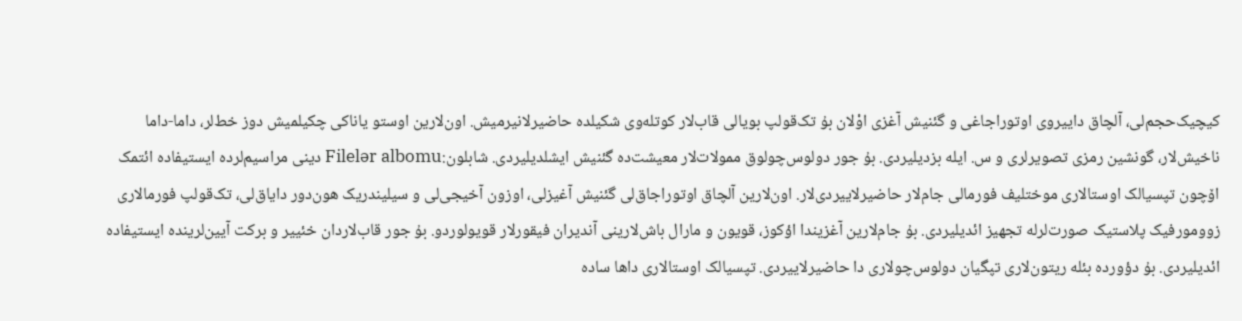کیچیک‌حجم‌لی، آلچاق داییروی اوتوراجاغی و گئنیش آغزی اوْلان بۇ تک‌قولپ بویالی قاب‌لار کوتله‌وی شکیلده حاضیرلانیرمیش. اون‌لارین اوستو یاناکی چکیلمیش دوز خط‌لر، داما-داما ناخیش‌لار، گونشین رمزی تصویرلری و س. ایله بزدیلیردی. بۇ جور دولوس‌چولوق ممولات‌لار معیشت‌ده گئنیش ایشلدیلیردی. شابلون:Filelər albomu دینی مراسیم‌لرده ایستیفاده ائتمک اۆچون تپسیالک اوستالاری موختلیف فورمالی جام‌لار حاضیرلاییردی‌لار. اون‌لارین آلچاق اوتوراجاق‌لی گئنیش آغیزلی، اوزون آخیجی‌لی و سیلیندریک هون‌دور دایاق‌لی، تک‌قولپ فورمالاری زوومورفیک پلاستیک صورت‌لرله تجهیز ائدیلیردی. بۇ جام‌لارین آغزیندا اؤکوز، قویون و مارال باش‌لارینی آندیران فیقورلار قویولوردو. بۇ جور قاب‌لاردان خئییر و برکت آیین‌لرینده ایستیفاده ائدیلیردی. بۇ دؤورده بئله ریتون‌لاری تپگیان دولوس‌چولاری دا حاضیرلاییردی. تپسیالک اوستالاری داها ساده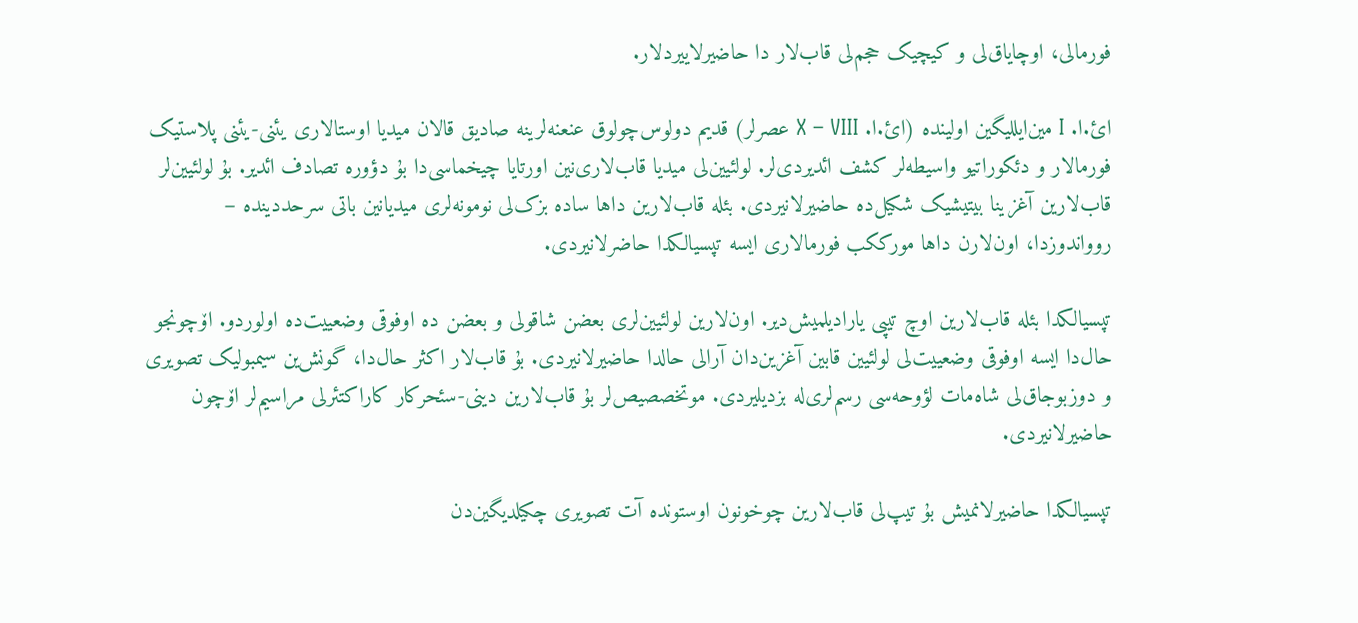فورمالی، اوچایاق‌لی و کیچیک حجم‌لی قاب‌لار دا حاضیرلاییردلار.

ائ.ا. I مین‌ایللیگین اولینده (ائ.ا. X – VIII عصرلر) قدیم دولوس‌چولوق عنعنه‌لرینه صادیق قالان میدیا اوستالاری یئنی-یئنی پلاستیک فورمالار و دئکوراتیو واسیطه‌لر کشف ائدیردی‌لر. لولئیین‌لی میدیا قاب‌لاری‌نین اورتایا چیخماسی‌دا بۇ دؤوره تصادف ائدیر. بۇ لولئیین‌لر قاب‌لارین آغزینا بیتیشیک شکیل‌ده حاضیرلانیردی. بئله قاب‌لارین داها ساده بزک‌لی نومونه‌لری میدیانین باتی سرحددینده – روواندوزدا، اون‌لارن داها مورککب فورمالاری ایسه تپسیالکدا حاضرلانیردی.

تپسیالکدا بئله قاب‌لارین اوچ تیپی یارادیلمیش‌دیر. اون‌لارین لولئیین‌لری بعضن شاقولی و بعضن ده اوفوقی وضعییت‌ده اولوردو. اۆچونجو حال‌دا ایسه اوفوقی وضعییت‌لی لولئیین قابین آغزین‌دان آرالی حالدا حاض‍یرلانیردی. بۇ قاب‌لار اکثر حال‌دا، گونش‌ین سیمبولیک تصویری و دوزبوجاق‌لی شاه‌مات لؤوحه‌سی رسم‌لری‌له بزدیلیردی. موتخصصیص‌لر بۇ قاب‌لارین دینی-سئحرکار کاراکتئرلی مراسیم‌لر اۆچون حاضیرلانیردی.

تپسیالکدا حاضیرلانمیش بۇ تیپ‌لی قاب‌لارین چوخونون اوستونده آت تصویری چکیلدیگین‌دن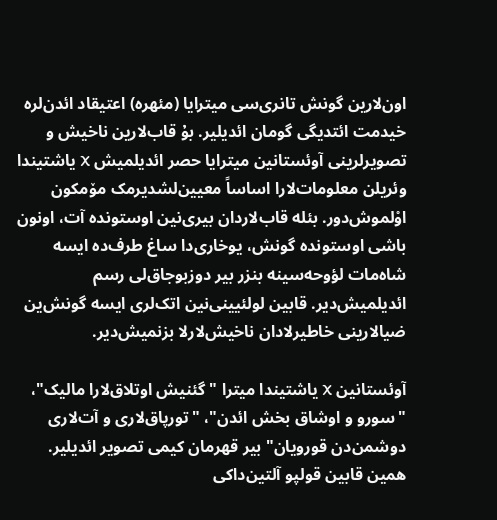اون‌لارین گونش تانری‌سی میترایا (مئهره) اعتیقاد ائدن‌لره خیدمت ائتدیگی گومان ائدیلیر. بۇ قاب‌لارین ناخیش و تصویرلرینی آوئستانین میترایا حصر ائدیلمیش X یاشتیندا وئریلن معلومات‌لارا اساساً معیین‌لشدیرمک مۆمکون اوْلموش‌دور. بئله قاب‌لاردان بیری‌نین اوستونده آت، اونون باشی اوستونده گونش، یوخاری‌دا ساغ طرف‌ده ایسه شاه‌مات لؤوحه‌سینه بنزر بیر دوزبوجاق‌لی رسم ائدیلمیش‌دیر. قابین لولئیینی‌نین اتک‌لری ایسه گونش‌ین ضیالارینی خاطیرلادان ناخیش‌لارلا بزنمیش‌دیر.

آوئستانین X یاشتیندا میترا "گئنیش اوتلاق‌لارا مالیک"، "سورو و اوشاق بخش ائدن"، "تورپاق‌لاری و آت‌لاری دوشمن‌دن قورویان" بیر قهرمان کیمی تصویر ائدیلیر. همین قابین قولپو آلتین‌داکی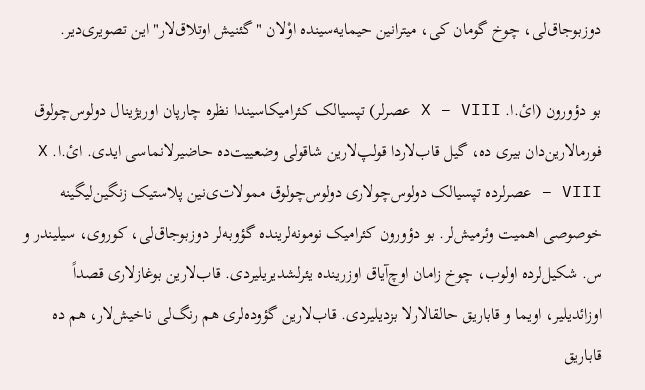دوزبوجاق‌لی، چوخ گومان کی، میترانین حیمایه‌سینده اوْلان "گئنیش اوتلاق‌لار"این تصویری‌دیر.

بو دؤورون (ائ.ا. X – VIII عصرلر) تپسیالک کئرامیکاسیندا نظره چارپان اوریژینال دولوس‌چولوق فورمالارین‌دان بیری ده، گیل قاب‌لاردا قولپ‌لارین شاقولی وضعییت‌ده حاضیرلانماسی ایدی. ائ.ا. X – VIII عصرلرده تپسیالک دولوس‌چولاری دولوس‌چولوق ممولات‌ی‌نین پلاستیک زنگین‌لیگینه خوصوصی اهمیت وئرمیش‌لر. بو دؤورون کئرامیک نومونه‌لرینده گؤوبه‌لر دوزبوجاق‌لی، کوروی، سیلیندر و س. شکیل‌لرده اولوب، چوخ زامان اوچ‌آیاق اوزرینده یئرلشدیریلیردی. قاب‌لارین بوغازلاری قصداً اوزائدیلیر، اویما و قاباریق حالقالارلا بزدیلیردی. قاب‌لارین گؤوده‌لری هم رنگ‌لی ناخیش‌لار، هم ده قاباریق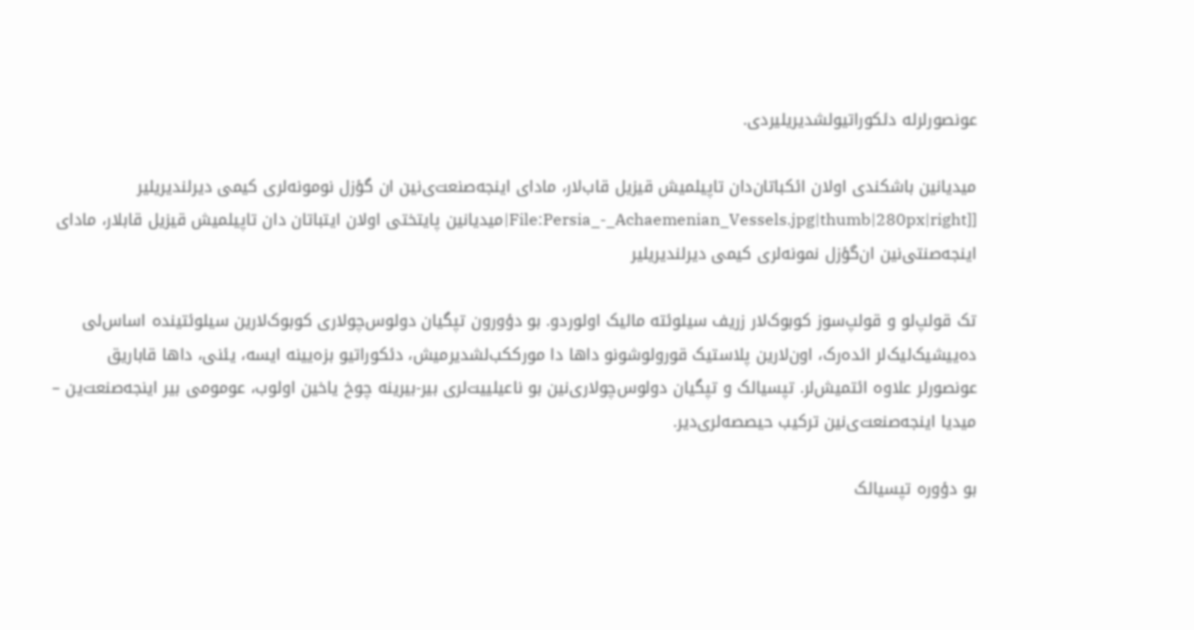عونصورلرله دئکوراتیولشدیریلیردی.

میدیانین باشکندی اولان ائکباتان‌دان تاپیلمیش قیزیل قاب‌لار، مادای اینجه‌صنعت‌ی‌نین ان گؤزل نومونه‌لری کیمی دیرلندیریلیر [[File:Persia_-_Achaemenian_Vessels.jpg|thumb|280px|right|میدیانین پایتختی اولان ایتباتان دان تاپیلمیش قیزیل قابلار، مادای اینجه‌صنتی‌نین ان‌گؤزل نمونه‌لری کیمی دیرلندیریلیر

تک قولپ‌لو و قولپ‌سوز کوبوک‌لار زریف سیلوئته مالیک اولوردو. بو دؤورون تپگیان دولوس‌چولاری کوبوک‌لارین سیلوئتینده اساس‌لی ده‌ییشیک‌لیک‌لر ائده‌رک، اون‌لارین پلاستیک قورولوشونو داها دا مورککب‌لشدیرمیش، دئکوراتیو بزه‌یینه ایسه، یئنی، داها قاباریق عونصورلر علاوه ائتمیش‌لر. تپسیالک و تپگیان دولوس‌چولاری‌نین بو ناعیلییت‌لری بیر-بیرینه چوخ یاخین اولوب، عومومی بیر اینجه‌صنعت‌ین – میدیا اینجه‌صنعت‌ی‌نین ترکیب حیصصه‌لری‌دیر.

بو دؤوره تپسیالک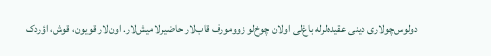دولوس‌چولاری دینی عقیده‌لرله باغ‌لی اولان چوخ‌لو زوومورف قاب‌لار حاضیرلامیش‌لار. اون‌لار قویون، قوش، اؤردک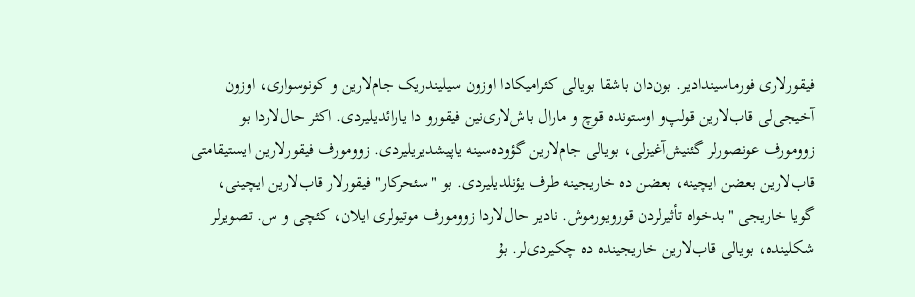فیقورلاری فورماسیندادیر. بون‌دان باشقا بویالی کئرامیکادا اوزون سیلیندریک جام‌لارین و کونوسواری، اوزون آخیجی‌لی قاب‌لارین قولپ‌و اوستونده قوچ و مارال باش‌لاری‌نین فیقورو دا یارائدیلیردی. اکثر حال‌لاردا بو زوومورف عونصورلر گئنیش‌آغیزلی، بویالی جام‌لارین گؤوده‌سینه یاپیشدیریلیردی. زوومورف فیقورلارین ایستیقامتی قاب‌لارین بعضن ایچینه، بعضن ده خاریجینه طرف یؤنلدیلیردی. بو "سئحرکار" فیقورلار قاب‌لارین ایچینی، گویا خاریجی "بدخواه تأثیرلردن قورویورموش. نادیر حال‌لاردا زوومورف موتیولری ایلان، کئچی و س. تصویرلر شکلینده، بویالی قاب‌لارین خاریجینده ده چکیردی‌لر. بۇ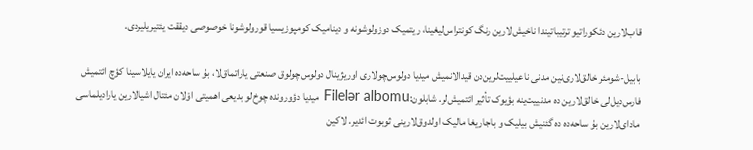قاب‌لارین دئکوراتیو ترتیباتیندا ناخیش‌لارین رنگ کونتراس‌لیغینا، ریتمیک دوزولوشونه و دینامیک کومپوزیسیا قورولوشونا خوصوصی دیققت یئتیریلیردی.

بابیل-شومئر خالق‌لاری‌نین مدنی ناعیلییت‌لرین‌دن قیدالانمیش میدیا دولوس‌چولاری اوریژینال دولوس‌چولوق صنعتی یاراتماق‌لا، بۇ ساحه‌ده ایران یایلاسینا کؤچ ائتمیش فارس‌دیل‌لی خالق‌لارین ده مدنییت‌ینه بؤیوک تأثیر ائتمیش‌لر. شابلون:Filelər albomu میدیا دؤورونده چوخ‌لو بدیعی اهمیتی اوْلان مئتال اشیالارین یارادیلماسی مادای‌لارین بۇ ساحه‌ده ده گئنیش بیلیک و باجاریغا مالیک اولدوق‌لارینی ثوبوت ائدیر. لاکین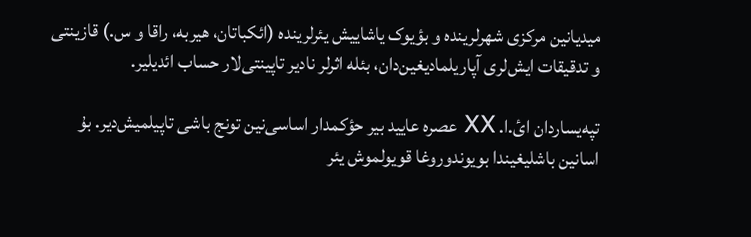میدیانین مرکزی شهرلرینده و بؤیوک یاشاییش یئرلرینده (ائکباتان، هیربه، راقا و س.) قازینتی و تدقیقات ایش‌لری آپاریلمادیغین‌دان، بئله اثرلر نادیر تاپینتی‌لار حساب ائدیلیر.

تپه‌یساردان ائ.ا. XX عصره عایید بیر حؤکمدار اساسی‌نین تونج باشی تاپیلمیش‌دیر. بۇ اسانین باشلیغیندا بویوندوروغا قویولموش یئر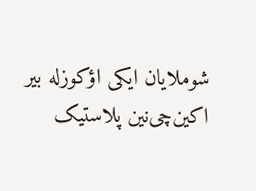شوملایان ایکی اؤکوزله بیر اکین‌چی‌نین پلاستیک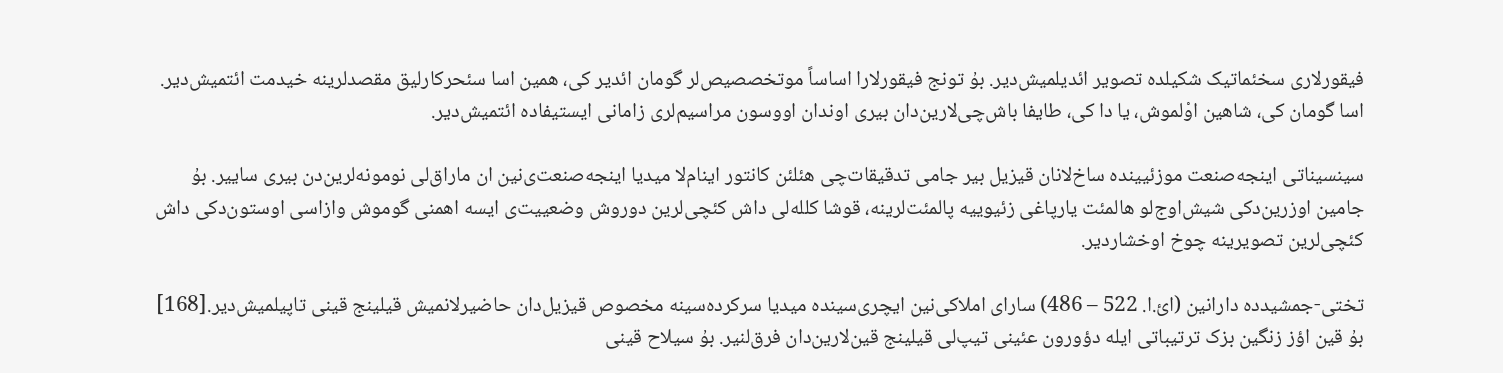فیقورلاری سخئماتیک شکیلده تصویر ائدیلمیش‌دیر. بۇ تونج فیقورلارا اساساً موتخصصیص‌لر گومان ائدیر کی، همین اسا سئحرکارلیق مقصدلرینه خیدمت ائتمیش‌دیر. اسا گومان کی، شاهین اوْلموش، یا دا کی، طایفا باش‌چی‌لارین‌دان بیری اوندان اووسون مراسیم‌لری زامانی ایستیفاده ائتمیش‌دیر.

سینسیناتی اینجه‌صنعت موزئیینده ساخ‌لانان قیزیل بیر جامی تدقیقات‌چی هئلئن کانتور اینام‌لا میدیا اینجه‌صنعت‌ی‌نین ان ماراق‌لی نومونه‌لرین‌دن بیری ساییر. بۇ جامین اوزرین‌دکی شیش‌اوج‌لو هالمئت یارپاغی زئیوییه پالمئت‌لرینه، قوشا کلله‌لی داش کئچی‌لرین دوروش وضعییت‌ی ایسه اهمنی گوموش وازاسی اوستون‌دکی داش کئچی‌لرین تصویرینه چوخ اوخشاردیر.

تختی-جمشیدده دارانین (ائ.ا. 522 – 486) سارای املاکی‌نین ایچری‌سینده میدیا سرکرده‌سینه مخصوص قیزیل‌دان حاضیرلانمیش قیلینج قینی تاپیلمیش‌دیر.[168] بۇ قین اؤز زنگین بزک ترتیباتی ایله دؤورون عئینی تیپ‌لی قیلینج قین‌لارین‌دان فرق‌لنیر. بۇ سیلاح قینی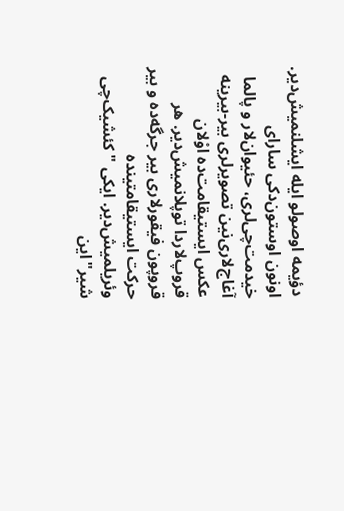دؤیمه اوصولو ایله ایشلنمیش‌دیر. اونون اوستون‌دکی سارای خیدمت‌چی‌لری، حئیوان‌لار و پالما آغاج‌لاری‌نین تصویرلری بیر-بیرینه عکس ایستیقامت‌ده اوْلان قروپ‌لاردا توپلانمیش‌دیر. هر قروپون فیقورلاری بیر جرگه‌ده و بیر حرکت ایستیقامتینده وئریلمیش‌دیر. ایکی "کئشیک‌چی شیر"این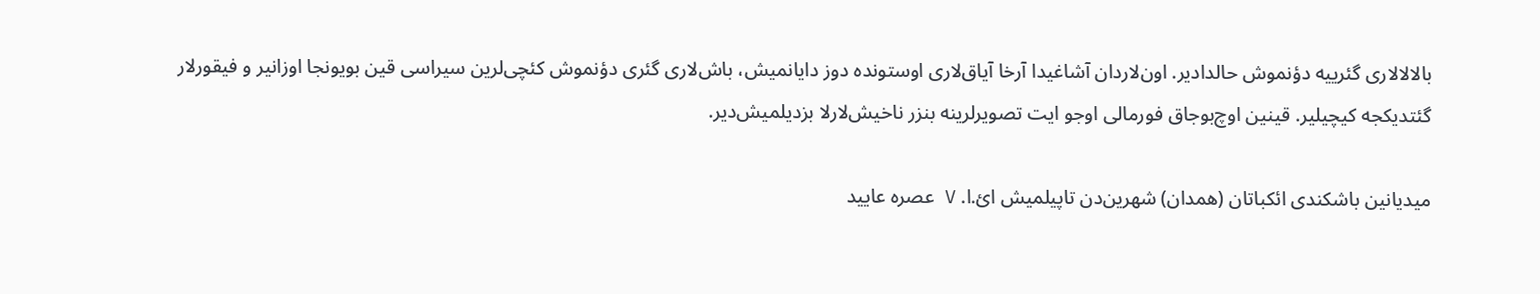بالالالاری گئرییه دؤنموش حالدادیر. اون‌لاردان آشاغیدا آرخا آیاق‌لاری اوستونده دوز دایانمیش، باش‌لاری گئری دؤنموش کئچی‌لرین سیراسی قین بویونجا اوزانیر و فیقورلار گئتدیکجه کیچیلیر. قینین اوچ‌بوجاق فورمالی اوجو ایت تصویرلرینه بنزر ناخیش‌لارلا بزدیلمیش‌دیر.

میدیانین باشکندی ائکباتان (همدان) شهرین‌دن تاپیلمیش ائ.ا. V عصره عایید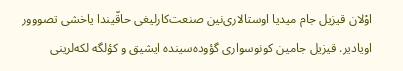اوْلان قیزیل جام میدیا اوستالاری‌نین صنعت‌کارلیغی حاقّیندا یاخشی تصووور اویادیر. قیزیل جامین کونوسواری گؤوده‌سینده ایشیق و کؤلگه لکه‌لرینی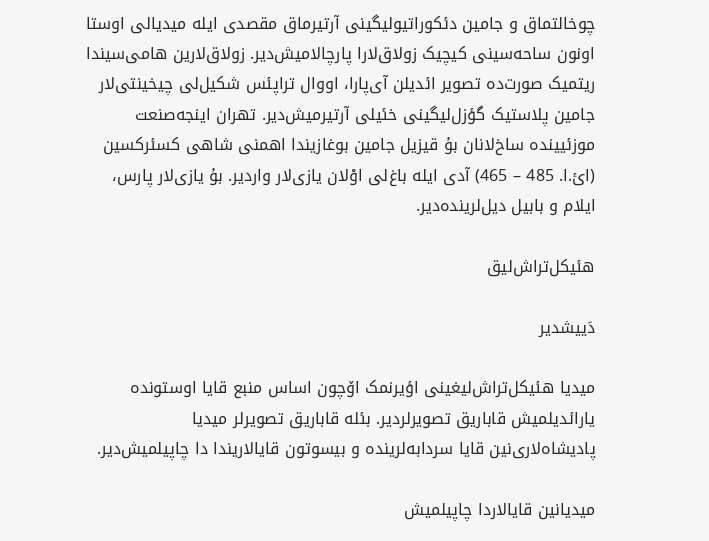چوخالتماق و جامین دئکوراتیولیگینی آرتیرماق مقصدی ایله میدیالی اوستا اونون ساحه‌سینی کیچیک زولاق‌لارا پارچالامیش‌دیر. زولاق‌لارین هامی‌سیندا ریتمیک صورت‌ده تصویر ائدیلن آی‌پارا، اووال تراپئس شکیل‌لی چیخینتی‌لار جامین پلاستیک گؤزل‌لیگینی خئیلی آرتیرمیش‌دیر. تهران اینجه‌صنعت موزئیینده ساخ‌لانان بۇ قیزیل جامین بوغازیندا اهمنی شاهی کسئرکسین (ائ.ا. 485 – 465) آدی ایله باغ‌لی اوْلان یازی‌لار واردیر. بۇ یازی‌لار پارس، ایلام و بابیل دیل‌لرینده‌دیر.

هئیکل‌تراش‌لیق

دَییشدیر

میدیا هئیکل‌تراش‌لیغینی اؤیرنمک اۆچون اساس منبع قایا اوستونده یارائدیلمیش قاباریق تصویرلردیر. بئله قاباریق تصویرلر میدیا پادیشاه‌لاری‌نین قایا سردابه‌لرینده و بیسوتون قایالاریندا دا چاپیلمیش‌دیر.

میدیانین قایالاردا چاپیلمیش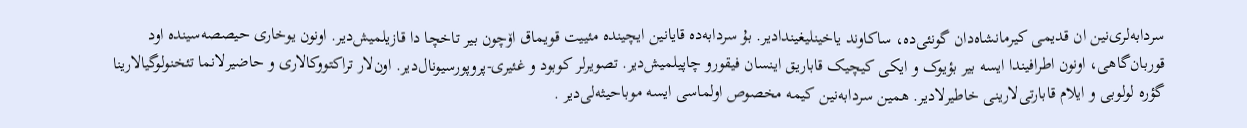سردابه‌لری‌نین ان قدیمی کیرمانشاه‌دان گونئی‌ده، ساکاوند یاخینلیغیندادیر. بۇ سردابه‌ده قایانین ایچینده مئییت قویماق اۆچون بیر تاخچا دا قازیلمیش‌دیر. اونون یوخاری حیصصه‌سینده اود قوربان‌گاهی، اونون اطرافیندا ایسه بیر بؤیوک و ایکی کیچیک قاباریق اینسان فیقورو چاپیلمیش‌دیر. تصویرلر کوبود و غئیری-پروپورسیونال‌دیر. اون‌لار تراکتووکالاری و حاضیرلانما تئخنولوگیالارینا گؤره لولوبی و ایلام قابارتی‌لارینی خاطیرلادیر. همین سردابه‌نین کیمه مخصوص اولماسی ایسه موباحیثه‌لی‌دیر .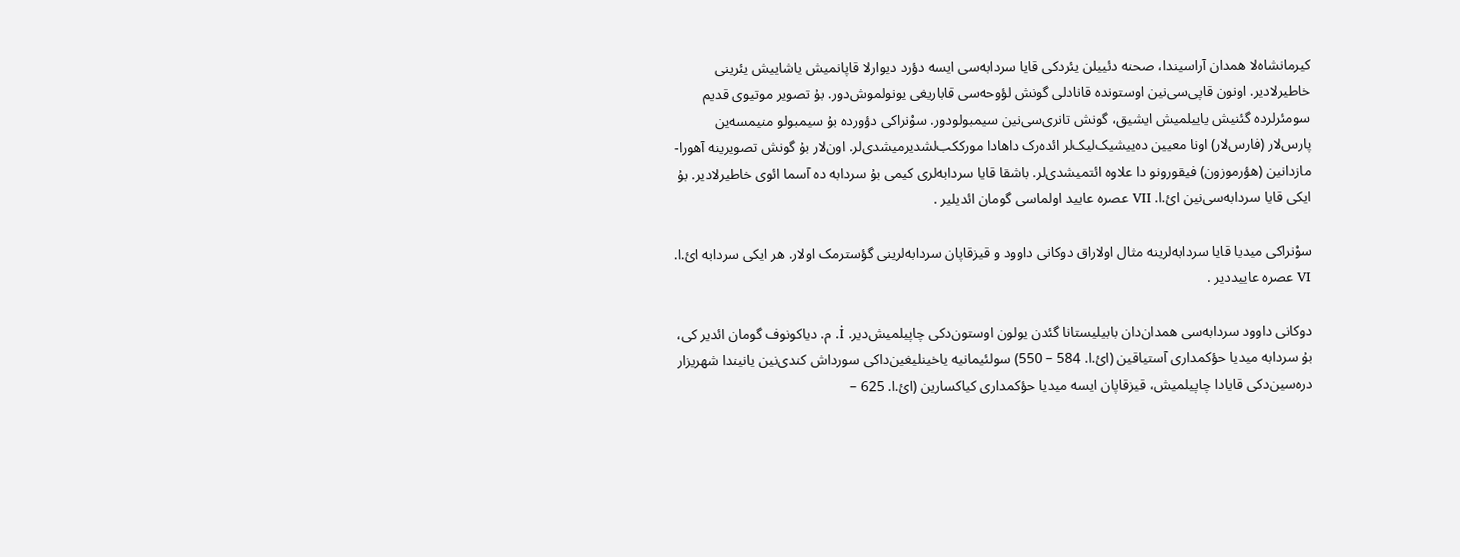کیرمانشاه‌لا همدان آراسیندا، صحنه دئییلن یئردکی قایا سردابه‌سی ایسه دؤرد دیوارلا قاپانمیش یاشاییش یئرینی خاطیرلادیر. اونون قاپی‌سی‌نین اوستونده قانادلی گونش لؤوحه‌سی قاباریغی یونولموش‌دور. بۇ تصویر موتیوی قدیم سومئرلرده گئنیش یاییلمیش ایشیق، گونش تانری‌سی‌نین سیمبولودور. سوْنراکی دؤورده بۇ سیمبولو منیمسه‌ین پارس‌لار (فارس‌لار) اونا معیین ده‌ییشیک‌لیک‌لر ائده‌رک داهادا مورککب‌لشدیرمیشدی‌لر. اون‌لار بۇ گونش تصویرینه آهورا-مازدانین (هؤرموزون) فیقورونو دا علاوه ائتمیشدی‌لر. باشقا قایا سردابه‌لری کیمی بۇ سردابه ده آسما ائوی خاطیرلادیر. بۇ ایکی قایا سردابه‌سی‌نین ائ.ا. VII عصره عایید اولماسی گومان ائدیلیر .

سوْنراکی میدیا قایا سردابه‌لرینه مثال اولاراق دوکانی داوود و قیزقاپان سردابه‌لرینی گؤسترمک اولار. هر ایکی سردابه ائ.ا. VI عصره عاییددیر .

دوکانی داوود سردابه‌سی همدان‌دان بابیلیستانا گئدن یولون اوستون‌دکی چاپیلمیش‌دیر. İ. م. دیاکونوف گومان ائدیر کی، بۇ سردابه میدیا حؤکمداری آستیاقین (ائ.ا. 584 – 550) سولئیمانیه یاخینلیغین‌داکی سورداش کندی‌نین یانیندا شهریزار دره‌سین‌دکی قایادا چاپیلمیش، قیزقاپان ایسه میدیا حؤکمداری کیاکسارین (ائ.ا. 625 –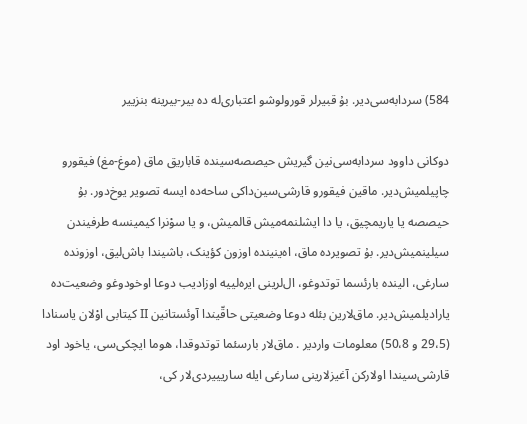584) سردابه‌سی‌دیر. بۇ قبیرلر قورولوشو اعتباری‌له ده بیر-بیرینه بنزییر

دوکانی داوود سردابه‌سی‌نین گیریش حیصصه‌سینده قاباریق ماق (موغ-مغ) فیقورو چاپیلمیش‌دیر. ماقین فیقورو قارشی‌سین‌داکی ساحه‌ده ایسه تصویر یوخ‌دور. بۇ حیصصه یا یاریمچیق، یا دا ایشلنمه‌میش قالمیش، و یا سوْنرا کیمینسه طرفیندن سیلینمیش‌دیر. بۇ تصویرده ماق، اه‌ینینده اوزون کؤینک، باشیندا باش‌لیق، اوزونده سارغی، الینده بارئسما توتدوغو، ال‌لرینی ایره‌لییه اوزادیب دوعا اوخودوغو وضعیت‌ده یارادیلمیش‌دیر. ماق‌لارین بئله دوعا وضعیتی حاقّیندا آوئستانین II کیتابی اوْلان یاسنادا (29،5 و 50،8) معلومات واردیر . ماق‌لار بارسئما توتدوقدا، هوما ایچکی‌سی، یاخود اود قارشی‌سیندا اولارکن آغیزلارینی سارغی ایله ساریییردی‌لار کی،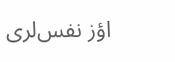اؤز نفس‌لری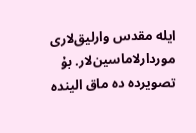ایله مقدس وارلیق‌لاری موردارلاماسین‌لار. بۇ تصویرده ده ماق الینده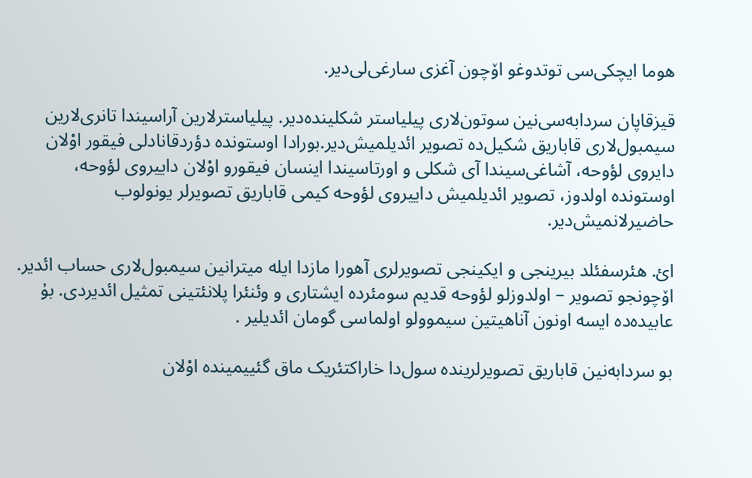هوما ایچکی‌سی توتدوغو اۆچون آغزی سارغی‌لی‌دیر.

قیزقاپان سردابه‌سی‌نین سوتون‌لاری پیلیاستر شکلینده‌دیر. پیلیاسترلارین آراسیندا تانری‌لارین سیمبول‌لاری قاباریق شکیل‌ده تصویر ائدیلمیش‌دیر.بورادا اوستونده دؤردقانادلی فیقور اوْلان دایروی لؤوحه، آشاغی‌سیندا آی شکلی و اورتاسیندا اینسان فیقورو اوْلان داییروی لؤوحه، اوستونده اولدوز، تصویر ائدیلمیش داییروی لؤوحه کیمی قاباریق تصویرلر یونولوب حاضیرلانمیش‌دیر.

ائ. هئرسفئلد بیرینجی و ایکینجی تصویرلری آهورا مازدا ایله میترانین سیمبول‌لاری حساب ائدیر. اۆچونجو تصویر – اولدوزلو لؤوحه قدیم سومئرده ایشتاری و وئنئرا پلانئتینی تمثیل ائدیردی. بۇ عابیده‌ده ایسه اونون آناهیتین سیموولو اولماسی گومان ائدیلیر .

بو سردابه‌نین قاباریق تصویرلرینده سول‌دا خاراکتئریک ماق گئییمینده اوْلان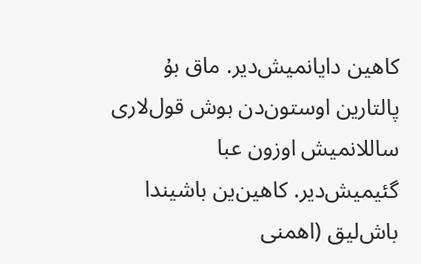کاهین دایانمیش‌دیر. ماق بۇ پالتارین اوستون‌دن بوش قول‌لاری ساللانمیش اوزون عبا گئیمیش‌دیر. کاهین‌ین باشیندا باش‌لیق (اهمنی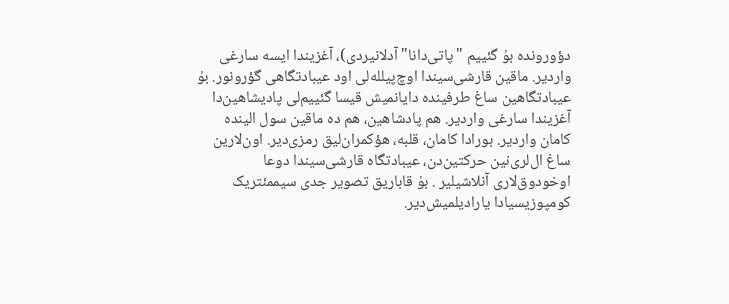دؤورونده بۇ گئییم "پاتی‌دانا" آدلانیردی)، آغزیندا ایسه سارغی واردیر. ماقین قارشی‌سیندا اوچ‌پیلله‌لی اود عیبادتگاهی گؤرونور. بۇ عیبادتگاهین ساغ طرفینده دایانمیش قیسا گئییم‌لی پادیشاهین‌دا آغزیندا سارغی واردیر. هم پادشاهین، هم ده ماقین سول الینده کامان واردیر. بورادا کامان، قلبه، هؤکمران‌لیق رمزی‌دیر. اون‌لارین ساغ ال‌لری‌نین حرکتین‌دن، عیبادتگاه قارشی‌سیندا دوعا اوخودوق‌لاری آنلاشیلیر . بۇ قاباریق تصویر جدی سیممئتریک کومپوزیسیادا یارادیلمیش‌دیر.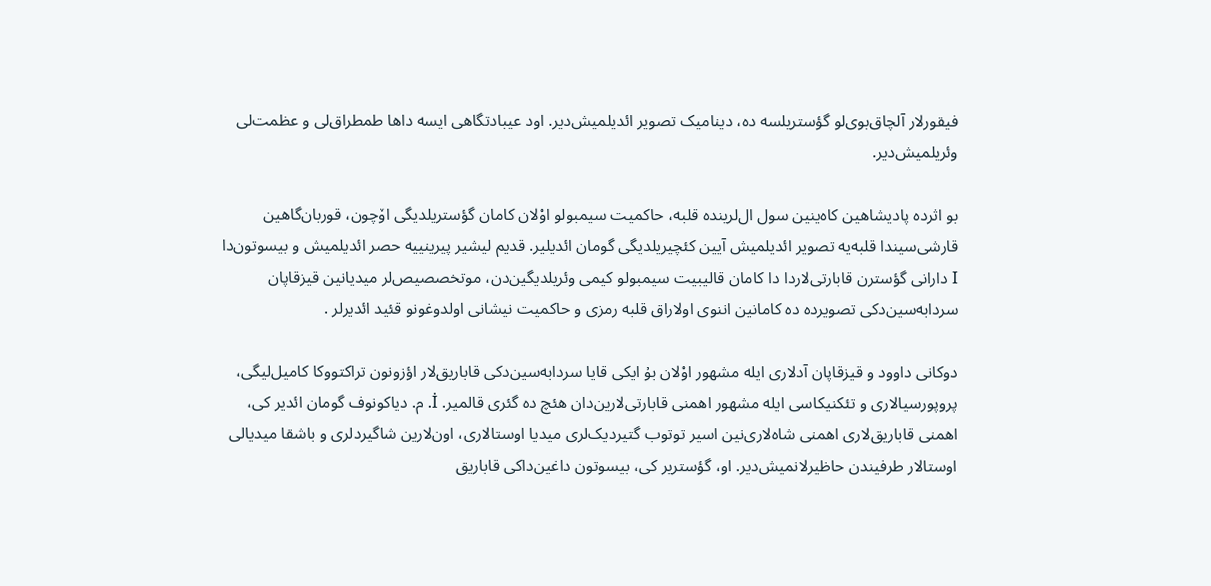فیقورلار آلچاق‌بوی‌لو گؤستریلسه ده، دینامیک تصویر ائدیلمیش‌دیر. اود عیبادتگاهی ایسه داها طمطراق‌لی و عظمت‌لی وئریلمیش‌دیر.

بو اثرده پادیشاهین کاه‌ینین سول ال‌لرینده قلبه، حاکمیت سیمبولو اوْلان کامان گؤستریلدیگی اۆچون، قوربان‌گاهین قارشی‌سیندا قلبه‌یه تصویر ائدیلمیش آیین کئچیریلدیگی گومان ائدیلیر. قدیم لیشیر پیرینییه حصر ائدیلمیش و بیسوتون‌دا I دارانی گؤسترن قابارتی‌لاردا دا کامان قالیبیت سیمبولو کیمی وئریلدیگین‌دن، موتخصصیص‌لر میدیانین قیزقاپان سردابه‌سین‌دکی تصویرده ده کامانین اننوی اولاراق قلبه رمزی و حاکمیت نیشانی اولدوغونو قئید ائدیرلر .

دوکانی داوود و قیزقاپان آدلاری ایله مشهور اوْلان بۇ ایکی قایا سردابه‌سین‌دکی قاباریق‌لار اؤزونون تراکتووکا کامیل‌لیگی، پروپورسیالاری و تئکنیکاسی ایله مشهور اهمنی قابارتی‌لارین‌دان هئچ ده گئری قالمیر. İ. م. دیاکونوف گومان ائدیر کی، اهمنی قاباریق‌لاری اهمنی شاه‌لاری‌نین اسیر توتوب گتیردیک‌لری میدیا اوستالاری، اون‌لارین شاگیردلری و باشقا میدیالی اوستالار طرفیندن حاظیرلانمیش‌دیر. او، گؤستریر کی، بیسوتون داغین‌داکی قاباریق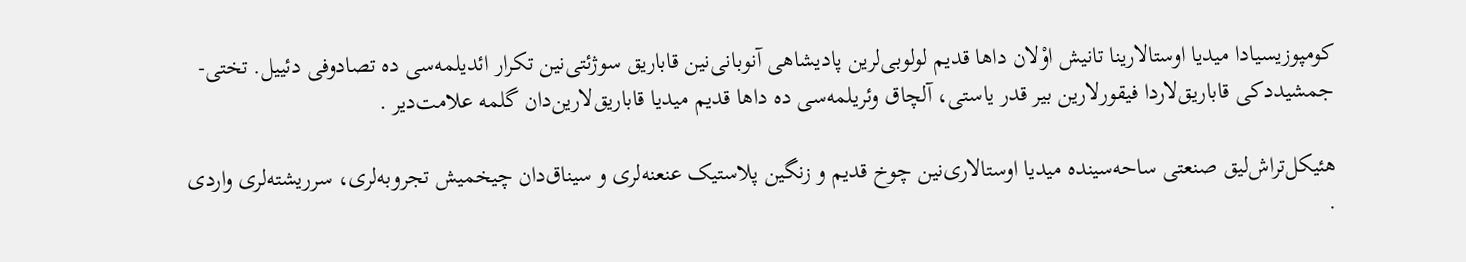کومپوزیسیادا میدیا اوستالارینا تانیش اوْلان داها قدیم لولوبی‌لرین پادیشاهی آنوبانی‌نین قاباریق سوژئتی‌نین تکرار ائدیلمه‌سی ده تصادوفی دئییل. تختی-جمشیددکی قاباریق‌لاردا فیقورلارین بیر قدر یاستی، آلچاق وئریلمه‌سی ده داها قدیم میدیا قاباریق‌لارین‌دان گلمه علامت‌دیر .

هئیکل‌تراش‌لیق صنعتی ساحه‌سینده میدیا اوستالاری‌نین چوخ قدیم و زنگین پلاستیک عنعنه‌لری و سیناق‌دان چیخمیش تجروبه‌لری، سرریشته‌لری واردی .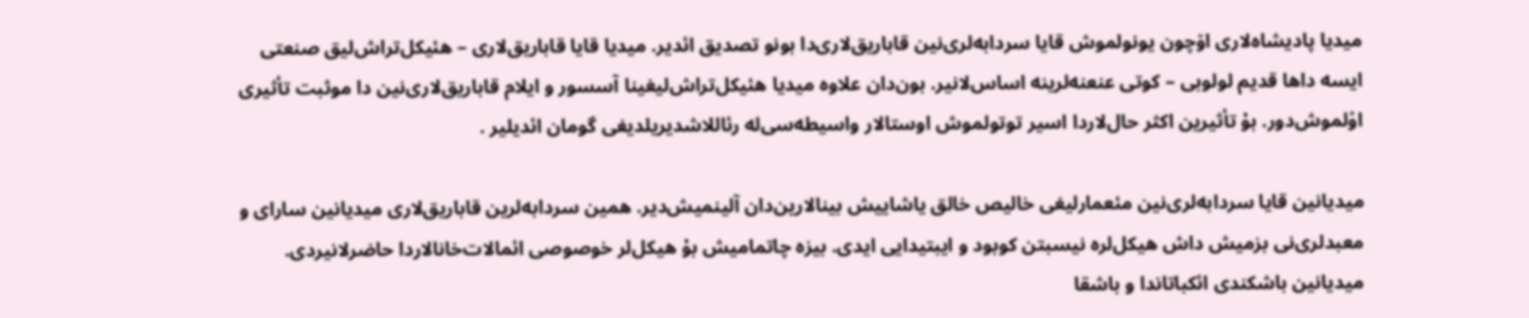میدیا پادیشاه‌لاری اۆچون یونولموش قایا سردابه‌لری‌نین قاباریق‌لاری‌دا بونو تصدیق ائدیر. میدیا قایا قاباریق‌لاری – هئیکل‌تراش‌لیق صنعتی ایسه داها قدیم لولوبی – کوتی عنعنه‌لرینه اساس‌لانیر. بون‌دان علاوه میدیا هئیکل‌تراش‌لیغینا آسسور و ایلام قاباریق‌لاری‌نین دا موثبت تأثیری اوْلموش‌دور. بۇ تأثیرین اکثر حال‌لاردا اسیر توتولموش اوستالار واسیطه‌سی‌له رئاللاشدیریلدیغی گومان ائدیلیر .

میدیانین قایا سردابه‌لری‌نین مئعمارلیغی خالیص خالق یاشاییش بینالارین‌دان آلینمیش‌دیر. همین سردابه‌لرین قاباریق‌لاری میدیانین سارای و معبدلری‌نی بزمیش داش هیکل‌لره نیسبتن کوبود و ایبتیدایی ایدی. بیزه چاتمامیش بۇ هیکل‌لر خوصوصی ائمالات‌خانالاردا حاضرلانیردی. میدیانین باشکندی ائکباتاندا و باشقا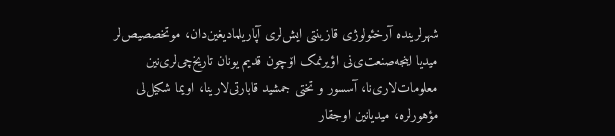شهرلرینده آرخئولوژی قازینتی ایش‌لری آپاریلمادیغین‌دان، موتخصصیص‌لر میدیا اینجه‌صنعت‌ی‌نی اؤیرنمک اۆچون قدیم یونان تاریخ‌چی‌لری‌نین معلومات‌لاری‌نا، آسسور و تختی جمشید قابارتی‌لارینا، اویما شکیل‌لی مؤهورلره، میدیانین اوجقار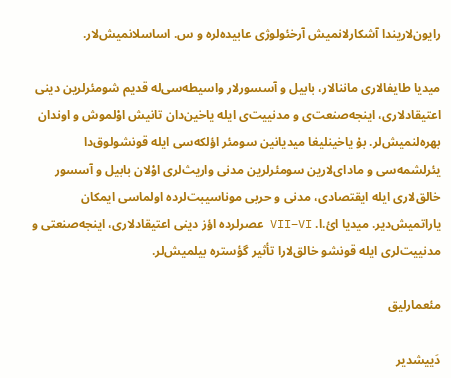رایون‌لاریندا آشکارلانمیش آرخئولوژی عابیده‌لره و س. اساسلانمیش‌لار.

میدیا طایفالاری ماننالار، بابیل و آسسورلار واسیطه‌سی‌له قدیم شومئرلرین دینی اعتیقادلاری، اینجه‌صنعت‌ی و مدنییت‌ی ایله یاخین‌دان تانیش اوْلموش و اوندان بهره‌لنمیش‌لر. بۇ یاخینلیغا میدیانین سومئر اؤلکه‌سی ایله قونشولوق‌دا یئرلشمه‌سی و مادای‌لارین سومئرلرین مدنی واریث‌لری اوْلان بابیل و آسسور خالق‌لاری ایله ایقتصادی، مدنی و حربی موناسیبت‌لرده اولماسی ایمکان یاراتمیش‌دیر. میدیا ائ.ا. VII–VI عصرلرده اؤز دینی اعتیقادلاری، اینجه‌صنعتی و مدنییت‌لری ایله قونشو خالق‌لارا تأثیر گؤستره بیلمیش‌لر.

مئعمارلیق

دَییشدیر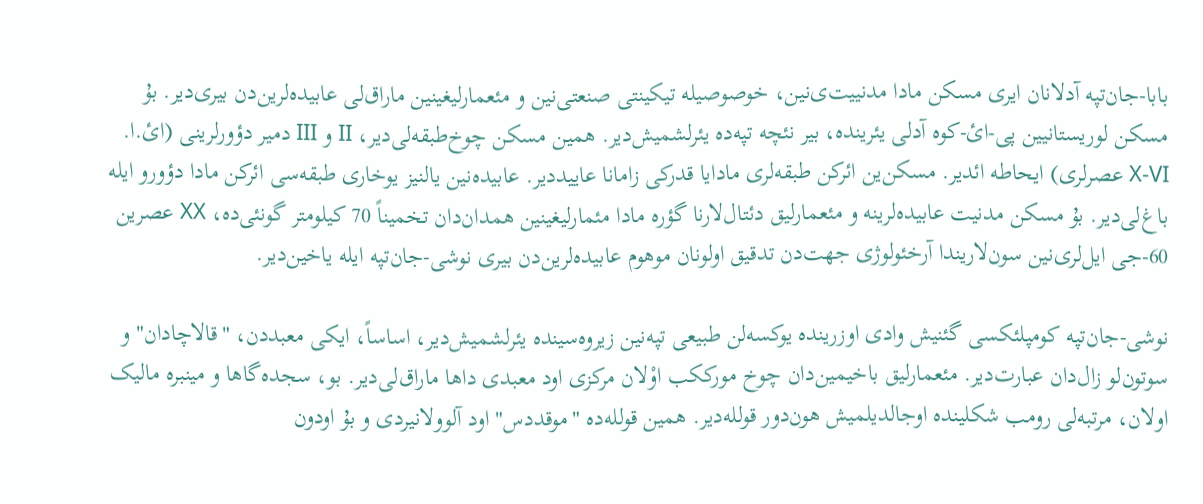بابا-جان‌تپه آدلانان ایری مسکن مادا مدنییت‌ی‌نین، خوصوصیله تیکینتی صنعتی‌نین و مئعمارلیغینین ماراق‌لی عابیده‌لرین‌دن بیری‌دیر. بۇ مسکن لوریستانیین پی-ائ-کوه آدلی یئرینده، بیر نئچه تپه‌ده یئرلشمیش‌دیر. همین مسکن چوخ‌طبقه‌لی‌دیر، II و III دمیر دؤورلرینی (ائ.ا. X-VI عصرلری) ایحاطه ائدیر. مسکن‌ین ائرکن طبقه‌لری مادایا قدرکی زامانا عاییددیر. عابیده‌نین یالنیز یوخاری طبقه‌سی ائرکن مادا دؤورو ایله باغ‌لی‌دیر. بۇ مسکن مدنیت عابیده‌لرینه و مئعمارلیق دئتال‌لارنا گؤره مادا مئمارلیغینین همدان‌دان تخمیناً 70 کیلومتر گونئی‌ده، XX عصرین 60-جی ایل‌لری‌نین سون‌لاریندا آرخئولوژی جهت‌دن تدقیق اولونان موهوم عابیده‌لرین‌دن بیری نوشی-جان‌تپه ایله یاخین‌دیر.

نوشی-جان‌تپه کومپلئکسی گئنیش وادی اوزرینده یوکسه‌لن طبیعی تپه‌نین زیروه‌سینده یئرلشمیش‌دیر، اساساً، ایکی معبددن، "قالاچادان" و سوتون‌لو زال‌دان عبارت‌دیر. مئعمارلیق باخیمین‌دان چوخ مورککب اوْلان مرکزی اود معبدی داها ماراق‌لی‌دیر. بو، سجده‌گاها و مینبره مالیک اولان، مرتبه‌لی رومب شکلینده اوجالدیلمیش هون‌دور قولله‌دیر. همین قولله‌ده "موقددس" اود آلوولانیردی و بۇ اودون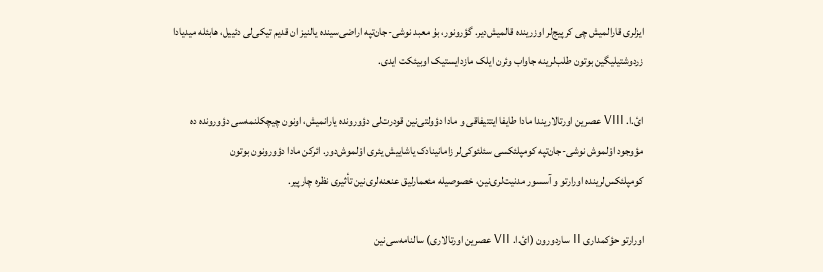ایزلری قارالمیش چی کرپیج‌لر اوزرینده قالمیش‌دیر. گؤرونور، بۇ معبد نوشی-جان‌تپه اراضی‌سینده یالنیز ان قدیم تیکی‌لی دئییل، هابئله میدیادا زردوشتیلیگین بوتون طلب‌لرینه جاواب وئرن ایلک مازدایستیک اوبیئکت ایدی.

ائ.ا. VIII عصرین اورتالاریندا مادا طایفا ایتتیفاقی و مادا دؤولتی‌نین قودرت‌لی دؤورونده یارانمیش، اونون چیچکلنمه‌سی دؤورونده ده مؤوجود اوْلموش نوشی-جان‌تپه کومپلئکسی سئلئوکی‌لر زامانینادک یاشاییش یئری اوْلموش‌دور. ائرکن مادا دؤورونون بوتون کومپلئکس‌لرینده اورارتو و آسسور مدنیت‌لری‌نین، خصوصیله مئعمارلیق عنعنه‌لری‌نین تأثیری نظره چارپیر.

اورارتو حؤکمداری II ساردورون (ائ.ا. VII عصرین اورتالاری) سالنامه‌سی‌نین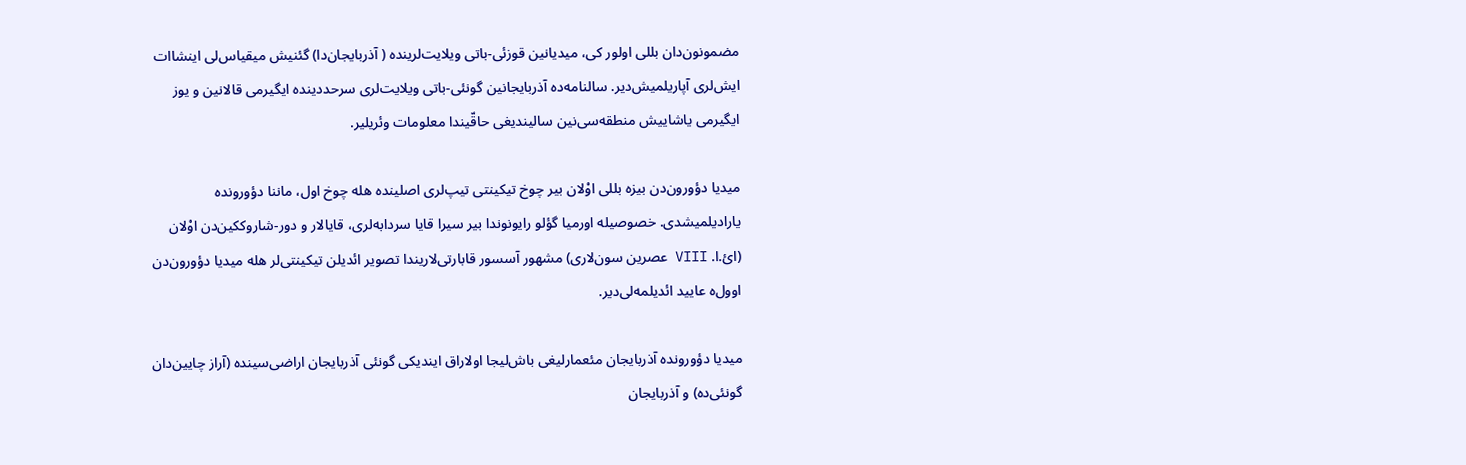مضمونون‌دان بللی اولور کی، میدیانین قوزئی-باتی ویلایت‌لرینده ( آذربایجان‌دا) گئنیش میقیاس‌لی اینشاات ایش‌لری آپاریلمیش‌دیر. سالنامه‌ده آذربایجانین گونئی-باتی ویلایت‌لری سرحددینده ایگیرمی قالانین و یوز ایگیرمی یاشاییش منطقه‌سی‌نین سالیندیغی حاقّیندا معلومات وئریلیر.

میدیا دؤورون‌دن بیزه بللی اوْلان بیر چوخ تیکینتی تیپ‌لری اصلینده هله چوخ اول، ماننا دؤورونده یارادیلمیشدی. خصوصیله اورمیا گؤلو رایونوندا بیر سیرا قایا سردابه‌لری، قایالار و دور-شاروککین‌دن اوْلان (ائ.ا. VIII عصرین سون‌لاری) مشهور آسسور قابارتی‌لاریندا تصویر ائدیلن تیکینتی‌لر هله میدیا دؤورون‌دن اوول‌ه عایید ائدیلمه‌لی‌دیر.

میدیا دؤورونده آذربایجان مئعمارلیغی باش‌لیجا اولاراق ایندیکی گونئی آذربایجان اراضی‌سینده (آراز چایین‌دان گونئی‌ده) و آذربایجان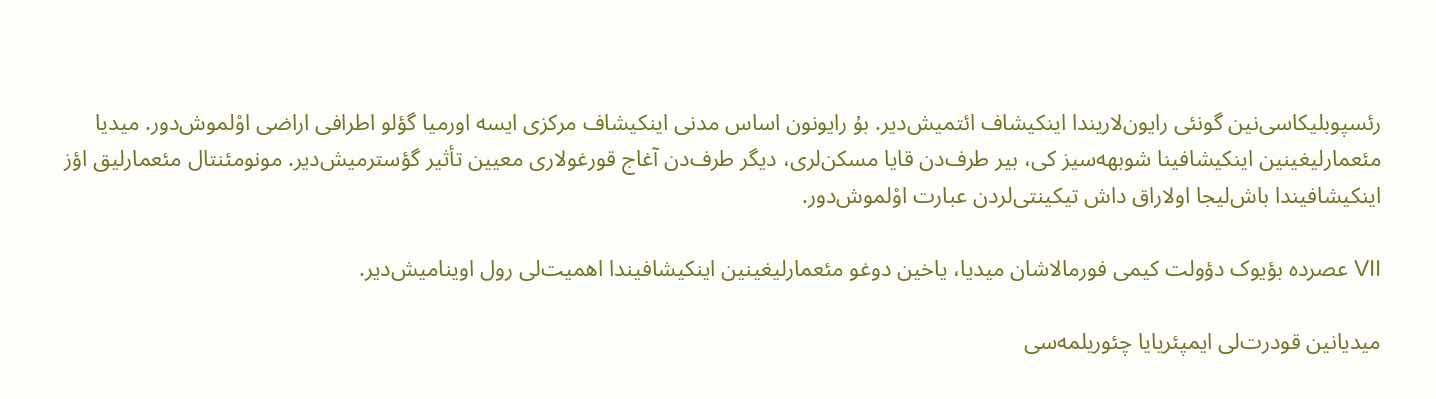رئسپوبلیکاسی‌نین گونئی رایون‌لاریندا اینکیشاف ائتمیش‌دیر. بۇ رایونون اساس مدنی اینکیشاف مرکزی ایسه اورمیا گؤلو اطرافی اراضی اوْلموش‌دور. میدیا مئعمارلیغینین اینکیشافینا شوبهه‌سیز کی، بیر طرف‌دن قایا مسکن‌لری، دیگر طرف‌دن آغاج قورغولاری معیین تأثیر گؤسترمیش‌دیر. مونومئنتال مئعمارلیق اؤز اینکیشافیندا باش‌لیجا اولاراق داش تیکینتی‌لردن عبارت اوْلموش‌دور.

VII عصرده بؤیوک دؤولت کیمی فورمالاشان میدیا، یاخین دوغو مئعمارلیغینین اینکیشافیندا اهمیت‌لی رول اوینامیش‌دیر.

میدیانین قودرت‌لی ایمپئریایا چئوریلمه‌سی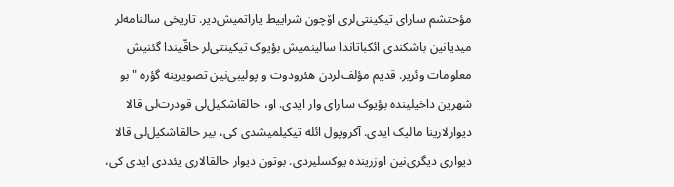مؤحتشم سارای تیکینتی‌لری اۆچون شراییط یاراتمیش‌دیر. تاریخی سالنامه‌لر میدیانین باشکندی ائکباتاندا سالینمیش بؤیوک تیکینتی‌لر حاقّیندا گئنیش معلومات وئریر. قدیم مؤلف‌لردن هئرودوت و پولیبی‌نین تصویرینه گؤره "بو شهرین داخیلینده بؤیوک سارای وار ایدی. او، حالقاشکیل‌لی قودرت‌لی قالا دیوارلارینا مالیک ایدی. آکروپول ائله تیکیلمیشدی کی، بیر حالقاشکیل‌لی قالا دیواری دیگری‌نین اوزرینده یوکسلیردی. بوتون دیوار حالقالاری یئددی ایدی کی،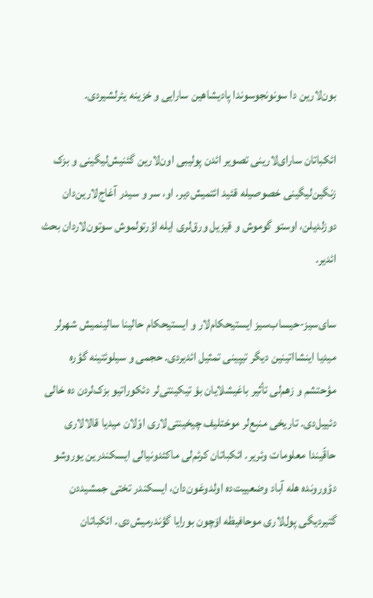بون‌لارین دا سونونجوسوندا پادیشاهین سارایی و خزینه یئرلشیردی.

ائکباتان سارای‌لارینی تصویر ائدن پولیبی اون‌لارین گئنیش‌لیگینی و بزک زنگین‌لیگینی خصوصیله قئید ائتمیش‌دیر. او، سر و سیدر آغاج‌لارین‌دان دوزلدیلن، اوستو گوموش و قیزیل ورق‌لری ایله اؤرتولموش سوتون‌لاردان بحث ائدیر.

سای‌سیز-حیساب‌سیز ایستیحکام‌لار و ایستیحکام حالینا سالینمیش شهرلر میدیا اینشااتینین دیگر تیپینی تمثیل ائدیردی. حجمی و سیلوئتینه گؤره مؤحتشم و زهم‌لی تأثیر باغیشلایان بۇ تیکینتی‌لر دئکوراتیو بزک‌لردن ده خالی دئییل‌دی. تاریخی منبع‌لر موختلیف چیخینتی‌لاری اوْلان میدیا قالالاری حاقّیندا معلومات وئریر. ائکباتان کرئم‌لی ماکئدونیالی ایسکندرین یوروشو دؤورونده هله آباد وضعییت‌ده اولدوغون‌دان، ایسکندر تختی جمشیددن گتیردیگی پول‌لاری موحافیظه اۆچون بورایا گؤندرمیش‌دی. ائکباتان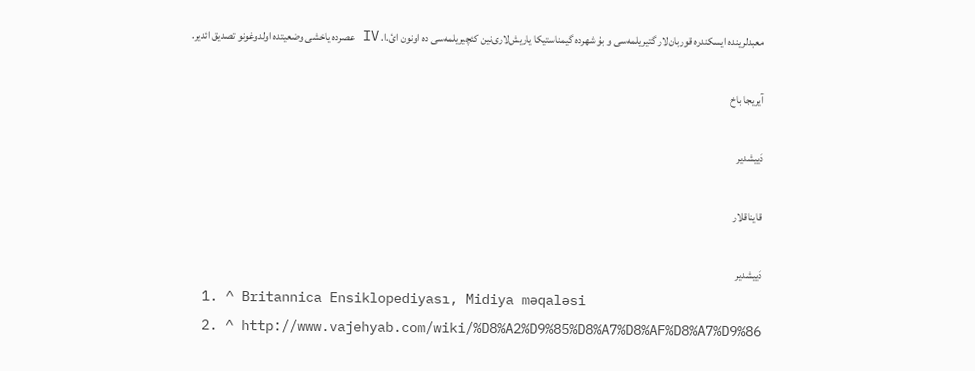معبدلرینده ایسکندره قوربان‌لار گتیریلمه‌سی و بۇ شهرده گیمناستیکا یاریش‌لاری‌نین کئچیریلمه‌سی ده اونون ائ.ا. IV عصرده یاخشی وضعیتده اولدوغونو تصدیق ائدیر.

آیریجا باخ

دَییشدیر

قایناقلار

دَییشدیر
  1. ^ Britannica Ensiklopediyası, Midiya məqaləsi
  2. ^ http://www.vajehyab.com/wiki/%D8%A2%D9%85%D8%A7%D8%AF%D8%A7%D9%86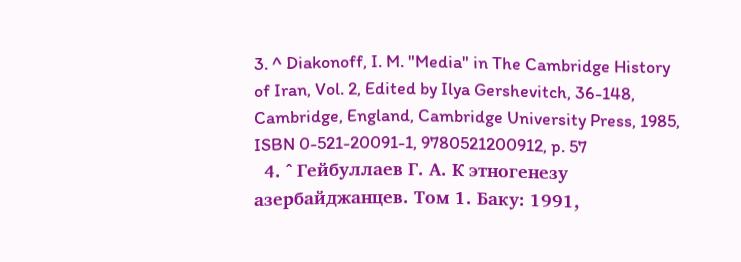3. ^ Diakonoff, I. M. "Media" in The Cambridge History of Iran, Vol. 2, Edited by Ilya Gershevitch, 36-148, Cambridge, England, Cambridge University Press, 1985, ISBN 0-521-20091-1, 9780521200912, p. 57
  4. ^ Гейбуллаев Г. А. К этногенезу азербайджанцев. Том 1. Баку: 1991,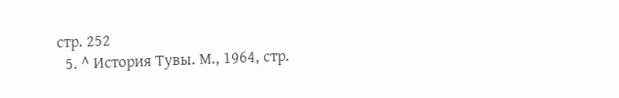стр. 252
  5. ^ История Тувы. М., 1964, стр.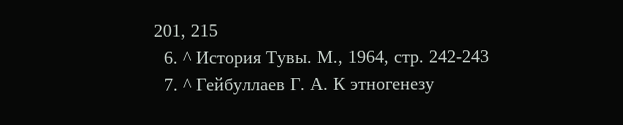201, 215
  6. ^ История Тувы. М., 1964, стр. 242-243
  7. ^ Гейбуллаев Г. А. К этногенезу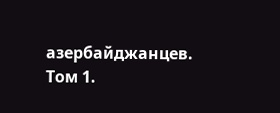азербайджанцев. Том 1.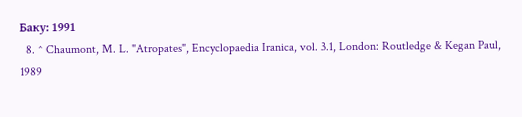Баку: 1991
  8. ^ Chaumont, M. L. "Atropates", Encyclopaedia Iranica, vol. 3.1, London: Routledge & Kegan Paul, 1989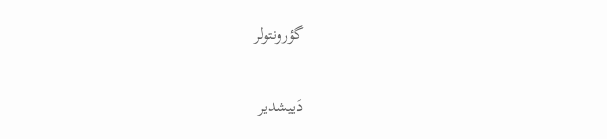گؤرونتولر

دَییشدیر